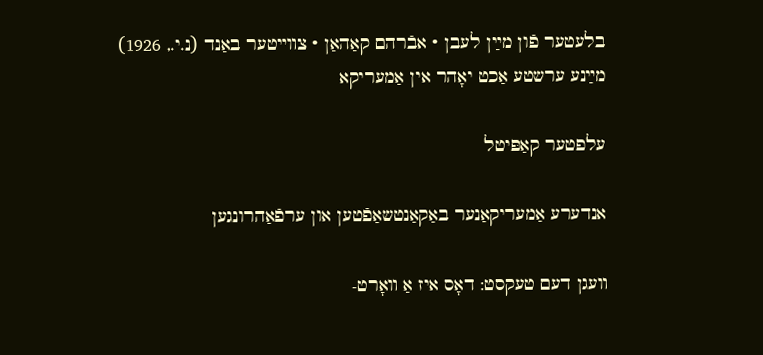בלעטער פֿון מײַן לעבן · אבֿרהם קאַהאַן · צװײטער באַנד (נ.י., 1926)
מײַנע ערשטע אַכט יאָהר אין אַמעריקא

עלפטער קאַפּיטל

אנדערע אַמעריקאַנער באַקאַנטשאַפֿטען און ערפֿאַהרונגען

װעגן דעם טעקסט: דאָס איז אַ װאָרט-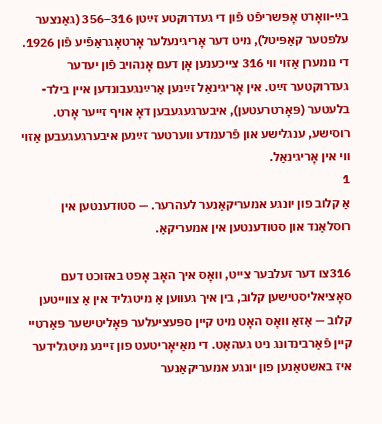בײַ-װאָרט אָפּשריפֿט פֿון די געדרוקטע זײַטן 316–356 (גאַנצער עלפטער קאַפּיטל), מיט דער אָריגינעלער אָרטאָגראַפֿיע פֿון 1926. די נומערן אַזױ װי 316 צײכענען אָן דעם אָנהױב פֿון יעדער געדרוקטער זײַט. אין אָריגינאַל זײַנען אַרײַנגעבונדען איין בילד-בלעטער (פּאָרטרעטען), איבערגעגעבען דאָ אױף זייער אָרט. רוסישע, ענגלישע און פֿרעמדע װערטער זײַנען איבערגעגעבען אַזױ װי אין אָריגינאַל.
1
אַ קלוב פון יונגע אמעריקאַנער לעהרער. — סטודענטען אין רוסלאַנד און סטודענטען אין אמעריקאַ.

316צו דער זעלבער צייט, וואָס איך האָב אָפט באזוכט דעם סאָציאליסטישען קלוב, בין איך געווען אַ מיטגליד אין אַ צווייטען קלוב — אַזאַ וואָס האָט מיט קיין ספּעציעלער פּאָליטישער פּאַרטיי קיין פֿאַרבינדונג ניט געהאַט. די מאַיאָריטעט פון זיינע מיטגלידער איז באשטאַנען פון יונגע אמעריקאַנער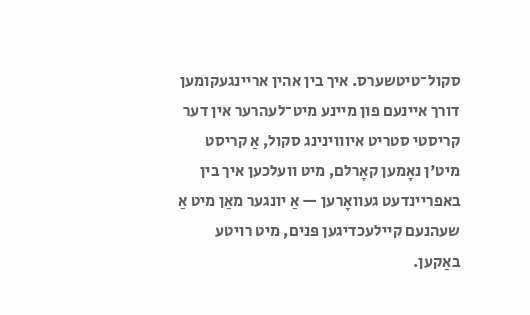סקול־טיטשערס. איך בין אהין אריינגעקומען דורך איינעם פון מיינע מיט־לעהרער אין דער קריסטי סטריט איוווינינג סקול, אַ קריסט מיט'ן נאָמען קאָרלם, מיט וועלכען איך בין באפריינדעט געוואָרען — אַ יונגער מאַן מיט אַ שעהנעם קיילעכדיגען פּנים, מיט רויטע באַקען.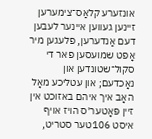אונזערע קלאַס־צימערען זיינען געווען איינער לעבען דעם אַנדערען, פלעגען מיר אָפט שמועסען פאר די סקול־שטונדען און נאָכדעם; און עטליכע מאָל האָב איך איהם באזוכט אין זיין פּאָטער'ס הויז אויף איסט 106טער סטריט,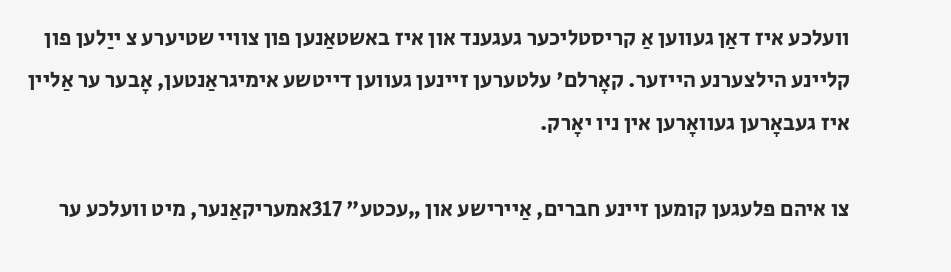וועלכע איז דאַן געווען אַ קריסטליכער געגענד און איז באשטאַנען פון צוויי שטיערע צ ייַלען פון קליינע הילצערנע הייזער. קאָרלם' עלטערען זיינען געווען דייטשע אימיגראַנטען, אָבער ער אַליין איז געבאָרען געוואָרען אין ניו יאָרק.

צו איהם פלעגען קומען זיינע חברים, אַיירישע און „עכטע" 317אמעריקאַנער, מיט וועלכע ער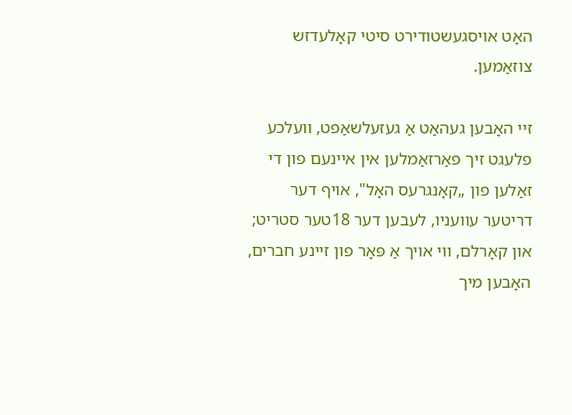האָט אויסגעשטודירט סיטי קאָלעדזש צוזאַמען.

זיי האָבען געהאַט אַ געזעלשאַפט, וועלכע פלעגט זיך פאַרזאַמלען אין איינעם פון די זאַלען פון „קאָנגרעס האָל", אויף דער דריטער עוועניו, לעבען דער 18טער סטריט; און קאָרלם, ווי אויך אַ פּאָר פון זיינע חברים, האָבען מיך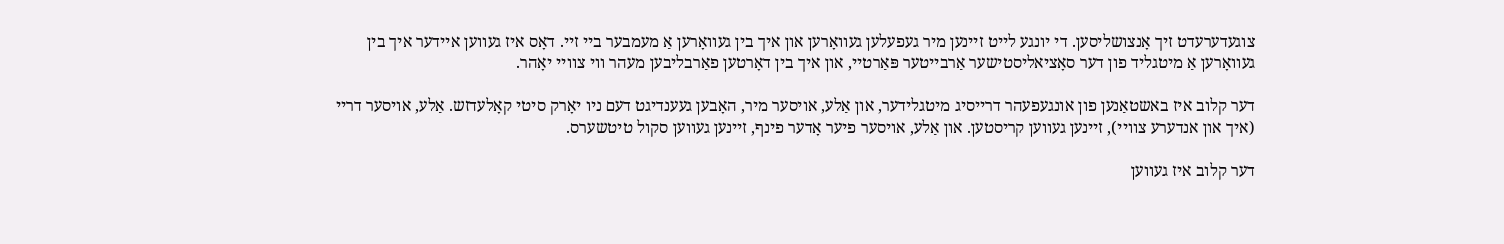צוגעדערעדט זיך אָנצושליסען. די יונגע לייט זיינען מיר געפעלען געוואָרען און איך בין געוואָרען אַ מעמבער ביי זיי. דאָס איז געווען איידער איך בין געוואָרען אַ מיטגליד פון דער סאָציאליסטישער אַרבייטער פּאַרטיי, און איך בין דאָרטען פאַרבליבען מעהר ווי צוויי יאָהר.

דער קלוב איז באשטאַנען פון אונגעפעהר דרייסיג מיטגלידער, און אַלע, אויסער מיר, האָבען געענדיגט דעם ניו יאָרק סיטי קאָלעדזש. אַלע, אויסער דריי (איך און אנדערע צוויי), זיינען געווען קריסטען. און אַלע, אויסער פיער אָדער פינף, זיינען געווען סקול טיטשערס.

דער קלוב איז געווען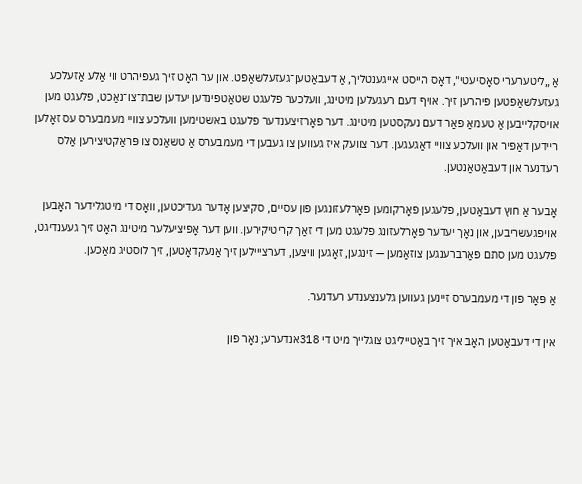אַ „ליטערערי סאָסיעטי", דאָס הייסט אייגענטליך, אַ דעבאַטען־געזעלשאַפט. און ער האָט זיך געפיהרט ווי אַלע אַזעלכע געזעלשאַפטען פיהרען זיך. אויף דעם רעגעלען מיטינג, וועלכער פלעגט שטאַטפינדען יעדען שבת־צו־נאַכט, פלעגט מען אויסקלייבען אַ טעמאַ פאַר דעם נעקסטען מיטינג. דער פאָרזיצענדער פלעגט באשטימען וועלכע צוויי מעמבערס עס זאָלען ריידען דאַפיר און וועלכע צוויי דאַגעגען. דער צוועק איז געווען צו געבען די מעמבערס אַ טשאַנס צו פּראַקטיצירען אַלס רעדנער און דעבאַטאַנטען.

אָבער אַ חוץ דעבאַטען, פלעגען פאָרקומען פאָרלעזונגען פון עסיים, סקיצען אָדער געדיכטען, וואָס די מיטגלידער האָבען אויפגעשריבען, און נאָך יעדער פאָרלעזונג פלעגט מען די זאַך קריטיקירען. ווען דער אָפיציעלער מיטינג האָט זיך געענדיגט, פלעגט מען סתם פאַרברענגען צוזאַמען — זינגען, זאָגען וויצען, דערצייילען זיך אַנעקדאָטען, זיך לוסטיג מאַכען.

אַ פּאָר פון די מעמבערס זיינען געווען גלענצענדע רעדנער.

אין די דעבאַטען האָב איך זיך באַטייליגט צוגלייך מיט די 318אנדערע; נאָר פון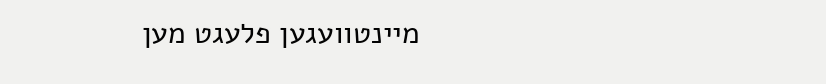מיינטוועגען פלעגט מען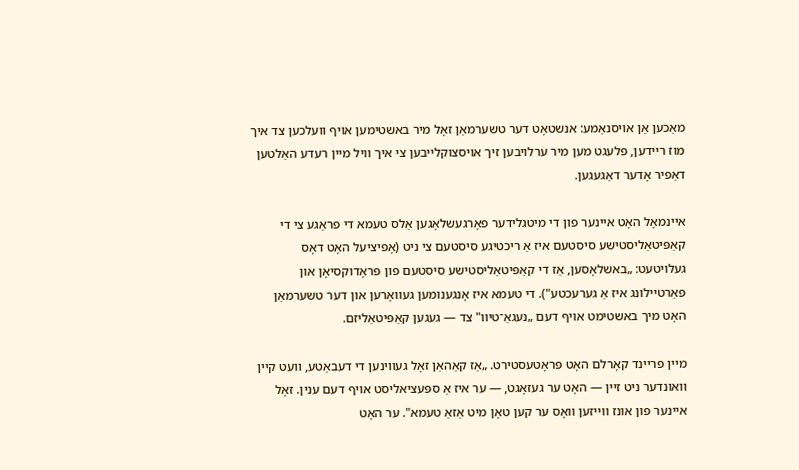מאַכען אַן אויסנאַמע: אנשטאָט דער טשערמאַן זאָל מיר באשטימען אויף וועלכען צד איך מוז ריידען, פלעגט מען מיר ערלויבען זיך אויסצוקלייבען צי איך וויל מיין רעדע האַלטען דאַפיר אָדער דאַגעגען.

איינמאָל האָט איינער פון די מיטגלידער פאָרגעשלאָגען אַלס טעמא די פראַגע צי די קאַפּיטאַליסטישע סיסטעם איז אַ ריכטיגע סיסטעם צי ניט (אָפיציעל האָט דאָס געלויטעט: „באשלאָסען, אַז די קאַפּיטאַליסטישע סיסטעם פון פּראָדוקסיאָן און פאַרטיילונג איז אַ גערעכטע"). די טעמא איז אָנגענומען געוואָרען און דער טשערמאַן האָט מיך באשטימט אויף דעם „נעגאַ־טיוו" צד — געגען קאַפּיטאַליזם.

מיין פריינד קאָרלם האָט פּראָטעסטירט. „אַז קאַהאַן זאָל געווינען די דעבאַטע, וועט קיין וואונדער ניט זיין — האָט ער געזאָגט, — ער איז אַ ספּעציאליסט אויף דעם ענין. זאָל איינער פון אונז ווייזען וואָס ער קען טאָן מיט אַזאַ טעמא". ער האָט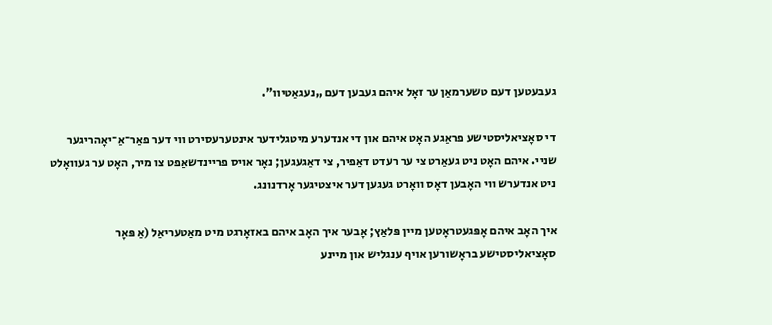געבעטען דעם טשערמאַן ער זאָל איהם געבען דעם „נעגאַטיוו".

די סאָציאליסטישע פראַגע האָט איהם און די אנדערע מיטגלידער אינטערעסירט ווי דער פאַר־אַ־יאָהריגער שניי. איהם האָט ניט געאַרט צי ער רעדט דאַפיר, צי דאַגעגען; נאָר אויס פריינדשאַפט צו מיר, האָט ער געוואָלט ניט אנדערש ווי האָבען דאָס וואָרט געגען דער איצטיגער אָרדנונג.

איך האָב איהם אָפּגעטראָטען מיין פּלאַץ; אָבער איך האָב איהם באזאָרגט מיט מאַטעריאַל (אַ פּאָר סאָציאליסטישע בראָשורען אויף ענגליש און מיינע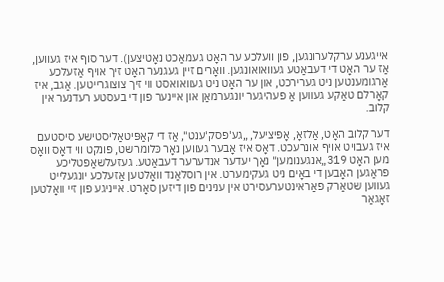אייגענע ערקלערונגען, פון וועלכע ער האָט געמאַכט נאָטיצען). דער סוף איז געווען, אַז ער האָט די דעבאַטע געוואואונגען. וואָרים זיין געגנער האָט זיך אויף אַזעלכע אַרגומענטען ניט גערירכט, און ער האָט ניט געוואואסט ווי זיך צוצוגרייטען. אַגב, איז קאָרלם טאַקע געווען אַ פעהיגער יונגערמאַן און איינער פון די בעסטע רעדנער אין קלוב.

דער קלוב האָט, אַלזאָ, אָפיציעל, „גע'פסק'ענט", אַז די קאַפּיטאַליסטישע סיסטעם איז געבויט אויף אונרעכט. דאָס איז אָבער געווען נאָר כּלומרשט, פונקט ווי דאָס וואָס מען האָט 319„אנגענומען" נאָך יעדער אנדערער דעבאַטע. געזעלשאַפטליכע פראַגען האָבען די באָים ניט געקימערט. אין רוסלאַנד וואָלטען אַזעלכע יונגעלייט געווען שטאַרק פאַראינטערעסירט אין ענינים פון דיזען סאָרט. אייניגע פון זיי וואָלטען זאָגאַר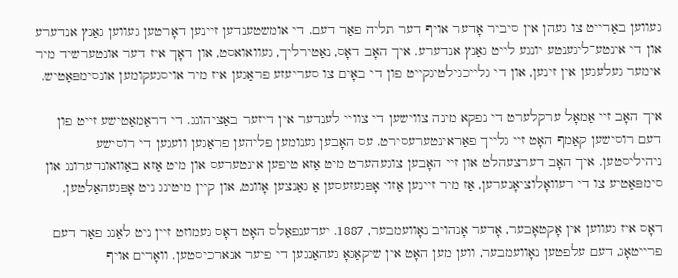געווען באַרייט צו געהן אין סיביר אָדער אויף דער תליה פאַר דעם. די אומשטענדען זיינען דאָרטען געווען גאַנץ אנדערע און די אינטע־ליגענטע יונגע לייט גאַנץ אנדערע. איך האָב דאָס, נאַטירליך, געוואואסט, און דאָך איז דער אונטערשיד מיר אימער געלעגען אין זינען, און די גלייכגילטיגקייט פון די באָים צו סעריעזע פראַגען איז מיר אויסגעקומען אונסימפּאַטיש.

איך האָב זיי אַמאָל ערקלערט די נפקא מינה צווישען די צוויי לענדער אין דיזער באַציהונג. די דראַמאַטישע זייט פון דעם רוסישען קאַמף האָט זיי גלייך פאַראינטערעסירט. עס האָבען גענומען פליהען פראַגען וועגען די רוסישע ניהיליסטען. איך האָב דערצעהלט און זיי האָבען צוגעהערט מיט אַזא טיפען אינטערעס און מיט אַזא באַוואונדערונג און סימפּאַטיע צו די רעוואָלוציאָנערען, אַז מיר זיינען אַזוי אָפּגעזעסען אַ גאַנצען אָוונט, און קיין מיטינג ניט אָפּגעהאַלטען.

דאָס איז געווען אין אָקטאָבער, אָדער אָנהויב נאָוועמבער, 1887. יעדענפאַלס האָט דאָס געמוזט זיין ניט לאַנג פאַר דעם פרייטאָג, דעם עלפטען נאָוועמבער, ווען מען האָט אין שיקאַגאָ געהאַנגען די פיער אנארכיסטען. וואָרים אויף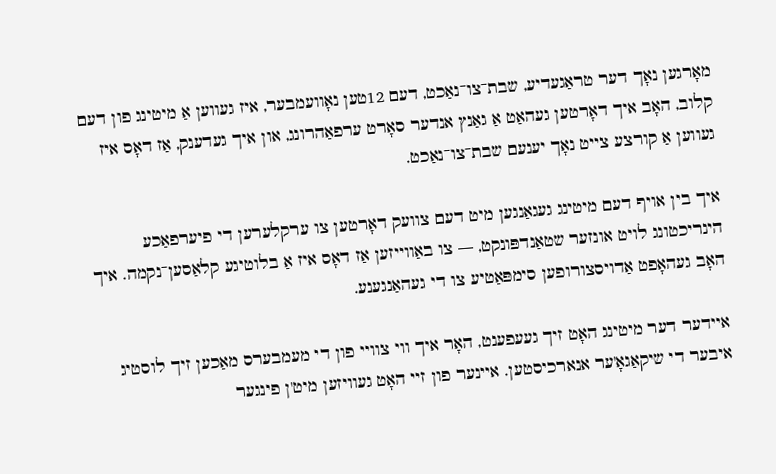מאָרגען נאָך דער טראַגעדיע, שבת־צו־נאַכט, דעם 12טען נאָוועמבער, איז געווען אַ מיטינג פון דעם קלוב, האָב איך דאָרטען געהאַט אַ גאַנץ אנדער סאָרט ערפאַהרונג, און איך געדענק, אַז דאָס איז געווען אַ קורצע צייט נאָך יענעם שבת־צו־נאַכט.

איך בין אויף דעם מיטינג געגאַנגען מיט דעם צוועק דאָרטען צו ערקלערען די פיערפאַכע הינריכטונג לויט אונזער שטאַנדפּונקט, — צו באַווייזען אַז דאָס איז אַ בלוטיגע קלאַסען־נקמה. איך האָב געהאָפט אַדויסצורופען סימפּאַטיע צו די געהאַנגענע.

איידער דער מיטינג האָט זיך געעפענט, האָר איך ווי צוויי פון די מעמבערס מאַכען זיך לוסטיג איבער די שיקאַגאָ'ער אנארכיסטען. איינער פון זיי האָט געוויזען מיט'ן פינגער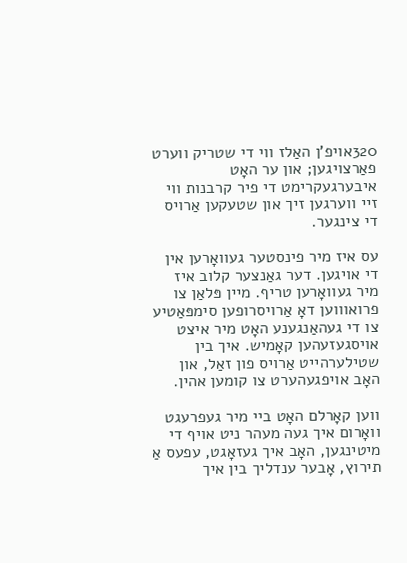320אויפ'ן האַלז ווי די שטריק ווערט פאַרצויגען; און ער האָט איבערגעקרימט די פיר קרבנות ווי זיי ווערגען זיך און שטעקען אַרויס די צינגער.

עס איז מיר פינסטער געוואָרען אין די אויגען. דער גאַנצער קלוב איז מיר געוואָרען טריף. מיין פּלאַן צו פרואוווען דאָ אַרויסרופען סימפּאַטיע צו די געהאַנגענע האָט מיר איצט אויסגעזעהען קאָמיש. איך בין שטילערהייט אַרויס פון זאַל, און האָב אויפגעהערט צו קומען אהין.

ווען קאָרלם האָט ביי מיר געפרעגט וואָרום איך געה מעהר ניט אויף די מיטינגען, האָב איך געזאָגט, עפעס אַ תירוץ, אָבער ענדליך בין איך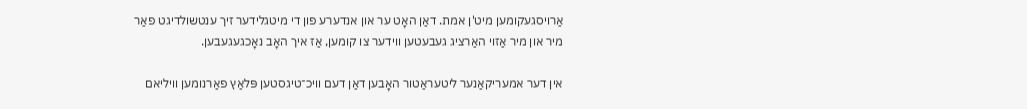אַרויסגעקומען מיט'ן אמת. דאַן האָט ער און אנדערע פון די מיטגלידער זיך ענטשולדיגט פאַר מיר און מיר אַזוי האַרציג געבעטען ווידער צו קומען, אַז איך האָב נאָכגעגעבען.

אין דער אמעריקאַנער ליטעראַטור האָבען דאַן דעם וויכ־טיגסטען פּלאַץ פאַרנומען וויליאם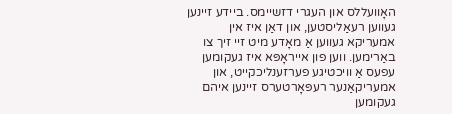האָוועללס און העגרי דזשיימס. ביידע זיינען געווען רעאַליסטען, און דאַן איז אין אמעריקא געווען אַ מאָדע מיט זיי זיך צו באַרימען. ווען פון אייראָפּא איז געקומען עפעס אַ וויכטיגע פערזענליכקייט, און אמעריקאַנער רעפּאָרטערס זיינען איהם געקומען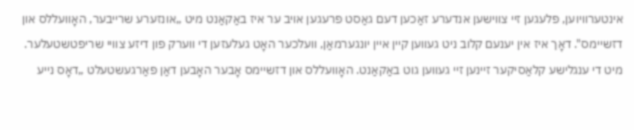אינטערוויוען, פלעגען זיי צווישען אנדערע זאַכען דעם גאַסט פרעגען אויב ער איז באַקאַנט מיט „אונזערע שרייבער, האָוועללס און דזשיימס". דאָך איז אין יענעם קלוב ניט געווען קיין איין יונגערמאַן, וועלכער האָט געלעזען די ווערק פון דיזע צוויי שריפטשטעלער. מיט די ענגלישע קלאַסיקער זיינען זיי געווען גוט באַקאַנט. האָוועללס און דזשיימס אָבער האָבען דאַן פאַרגעשטעלט „דאָס נייע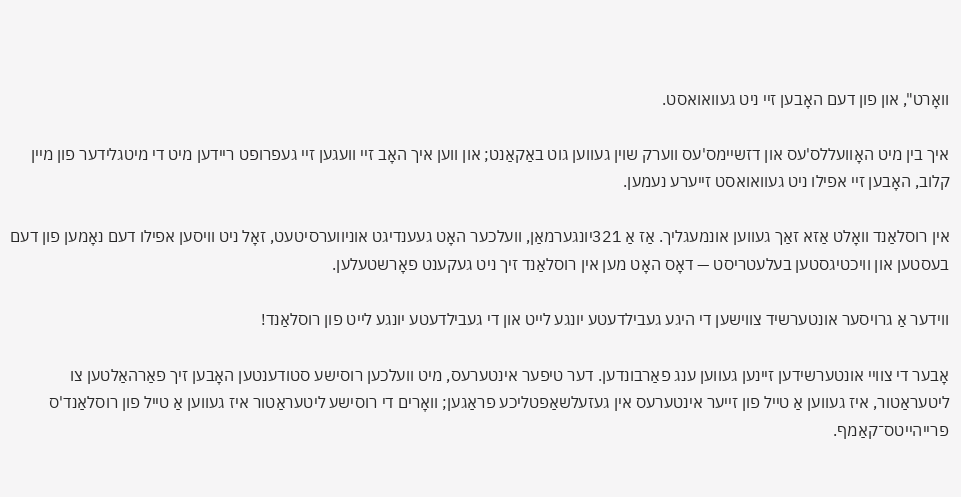וואָרט", און פון דעם האָבען זיי ניט געוואואסט.

איך בין מיט האָוועללס'עס און דזשיימס'עס ווערק שוין געווען גוט באַקאַנט; און ווען איך האָב זיי וועגען זיי געפרופט ריידען מיט די מיטגלידער פון מיין קלוב, האָבען זיי אפילו ניט געוואואסט זייערע נעמען.

אין רוסלאַנד וואָלט אַזא זאַך געווען אונמעגליך. אַז אַ 321יונגערמאַן, וועלכער האָט געענדיגט אוניווערסיטעט, זאָל ניט וויסען אפילו דעם נאָמען פון דעם בעסטען און וויכטיגסטען בעלעטריסט — דאָס האָט מען אין רוסלאַנד זיך ניט געקענט פאָרשטעלען.

ווידער אַ גרויסער אונטערשיד צווישען די היגע געבילדעטע יונגע לייט און די געבילדעטע יונגע לייט פון רוסלאַנד!

אָבער די צוויי אונטערשידען זיינען געווען ענג פאַרבונדען. דער טיפער אינטערעס, מיט וועלכען רוסישע סטודענטען האָבען זיך פאַרהאַלטען צו ליטעראַטור, איז געווען אַ טייל פון זייער אינטערעס אין געזעלשאַפטליכע פראַגען; וואָרים די רוסישע ליטעראַטור איז געווען אַ טייל פון רוסלאַנד'ס פרייהייטס־קאַמף.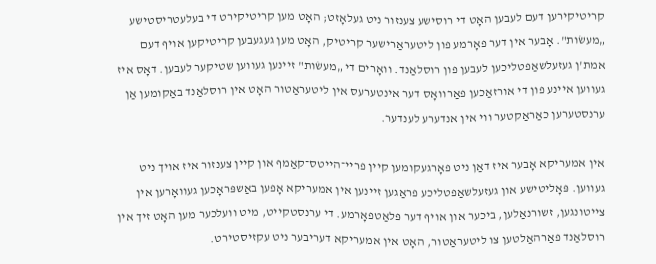קריטיקירען דעם לעבען האָט די רוסישע צענזור ניט געלאָזט; האָט מען קריטיקירט די בעלעטריסטישע „מעשׂות". אָבער אין דער פאָרמע פון ליטעראַרישער קריטיק, האָט מען געגעבען קריטיקען אויף דעם אמת'ן געזעלשאַפטליכען לעבען פון רוסלאַנד. וואָרים די „מעשׂות" זיינען געווען שטיקער לעבען. דאָס איז געווען איינע פון די אורזאַכען פאַרוואָס דער אינטערעס אין ליטעראַטור האָט אין רוסלאַנד באַקומען אַן ערנסטערען כאַראַקטער ווי אין אנדערע לענדער.

אין אמעריקא אָבער איז דאַן ניט פאָרגעקומען קיין פריי־הייטס־קאַמף און קיין צענזור איז אויך ניט געווען. פּאָליטישע און געזעלשאַפטליכע פראַגען זיינען אין אמעריקא אָפען באַשפּראָכען געוואָרען אין צייטונגען, זשורנאַלען, ביכער און אויף דער פּלאַטפאָרמע. די ערנסטקייט, מיט וועלכער מען האָט זיך אין רוסלאַנד פאַרהאַלטען צו ליטעראַטור, האָט אין אמעריקא דעריבער ניט עקזיסטירט.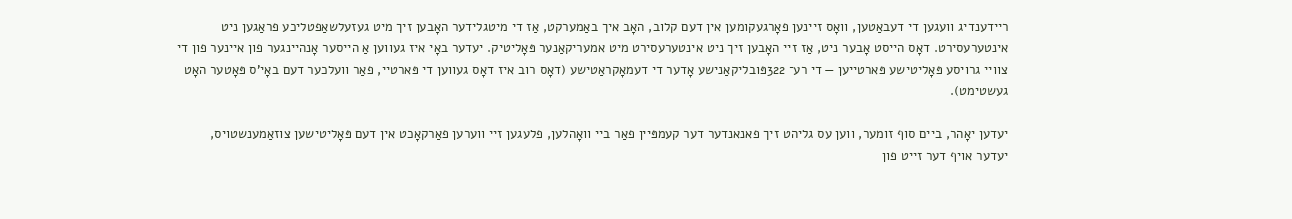ריידענדיג וועגען די דעבאַטען, וואָס זיינען פאָרגעקומען אין דעם קלוב, האָב איך באַמערקט, אַז די מיטגלידער האָבען זיך מיט געזעלשאַפטליכע פראַגען ניט אינטערעסירט. דאָס הייסט אָבער ניט, אַז זיי האָבען זיך ניט אינטערעסירט מיט אמעריקאַנער פּאָליטיק. יעדער באָי איז געווען אַ הייסער אָנהיינגער פון איינער פון די צוויי גרויסע פּאָליטישע פּארטייען — די רע־ 322פּובליקאַנישע אָדער די דעמאָקראַטישע (דאָס רוב איז דאָס געווען די פּארטיי, פאַר וועלכער דעם באָי'ס פּאָטער האָט געשטימט).

יעדען יאָהר, ביים סוף זומער, ווען עס גליהט זיך פאנאנדער דער קעמפּיין פאַר ביי וואָהלען, פלעגען זיי ווערען פאַרקאָכט אין דעם פּאָליטישען צוזאַמענשטויס, יעדער אויף דער זייט פון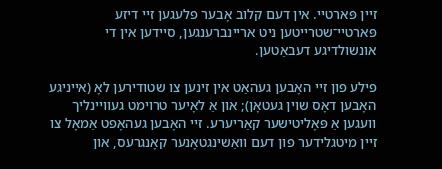זיין פּארטיי. אין דעם קלוב אָבער פלעגען זיי דיזע פּארטיי־שטרייטען ניט אריינברענגען, סיידען אין די אונשולדיגע דעבאַטען.

פילע פון זיי האָבען געהאַט אין זינען צו שטודירען לאָ (אייניגע האָבען דאָס שוין געטאָן); און אַ לאָיער טרוימט געוויינליך וועגען אַ פּאָליטישער קאַריערע. זיי האָבען געהאָפט אַמאָל צו זיין מיטגלידער פון דעם וואַשינגטאָנער קאָנגרעס, און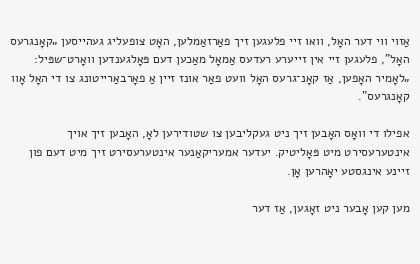אַזוי ווי דער האָל, וואו זיי פלעגען זיך פאַרזאַמלען, האָט צופעליג געהייסען „קאָנגרעס האָל", פלעגען זיי אין זייערע רעדעס אַמאָל מאַכען דעם פּאָלגענדען וואָרט־שפּיל: „לאָמיר האָפען, אַז קאָנ־גרעס האָל וועט פאַר אונז זיין אַ פאָרבאַרייטונג צו די האָל אָוו קאָנגרעס".

אפילו די וואָס האָבען זיך ניט געקליבען צו שטודירען לאָ, האָבען זיך אויך אינטערעסירט מיט פּאָליטיק. יעדער אמעריקאַנער אינטערעסירט זיך מיט דעם פון זיינע אינגסטע יאָהרען אָן.

מען קען אָבער ניט זאָגען, אַז דער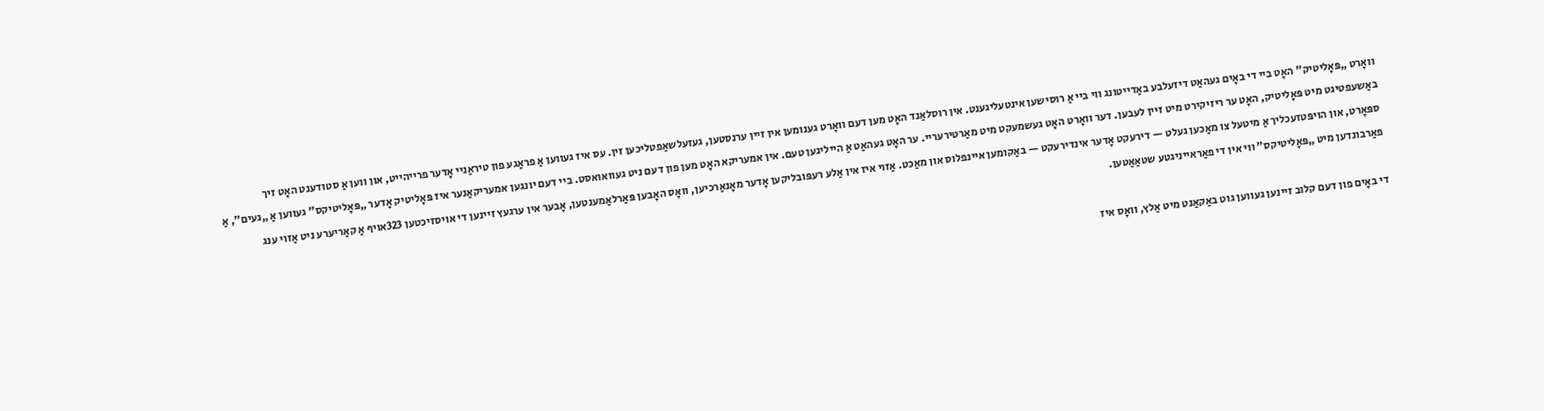וואָרט „פּאָליטיק" האָט ביי די באָים געהאַט דיזעלבע באַדייטונג ווי ביי אַ רוסישען אינטעליגענט. אין רוסלאַנד האָט מען דעם וואָרט גענומען אין זיין ערנסטען, געזעלשאַפטליכען זין. עס איז געווען אַ פראַגע פון טיראַניי אָדער פרייהייט, און ווען אַ סטודענט האָט זיך באַשעפטיגט מיט פּאָליטיק, האָט ער ריזיקירט מיט זיין לעבען. דער וואָרט האָט געשמעקט מיט מאַרטירעריי. ער האָט געהאַט אַ הייליגען טעם. אין אמעריקא האָט מען פון דעם ניט געוואואסט. ביי דעם יונגען אמעריקאַנער איז פּאָליטיק אָדער „פּאָליטיקס" געווען אַ „געים", אַ ספּאָרט, און הויפּטזעכליך אַ מיטעל צו מאַכען געלט — דירעקט אָדער אינדירעקט — באַקומען איינפלוס און מאַכט. אַזוי איז אין אַלע רעפּובליקען אָדער מאָנאַרכיען, וואָס האָבען פּאַרלאַמענטען, אָבער אין ערגעץ זיינען די אויסזיכטען 323אויף אַ קאַריערע ניט אַזוי ענג פאַרבונדען מיט „פּאָליטיקס" ווי אין די פאַראייניגטע שטאַאַטען.

די באָים פון דעם קלוב זיינען געווען גוט באַקאַנט מיט אַלץ, וואָס איז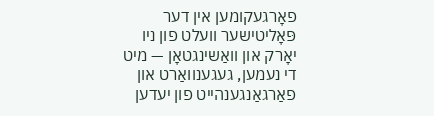פאָרגעקומען אין דער פּאָליטישער וועלט פון ניו יאָרק און וואַשינגטאָן — מיט די נעמען, געגענוואַרט און פאַרגאַנגענהייט פון יעדען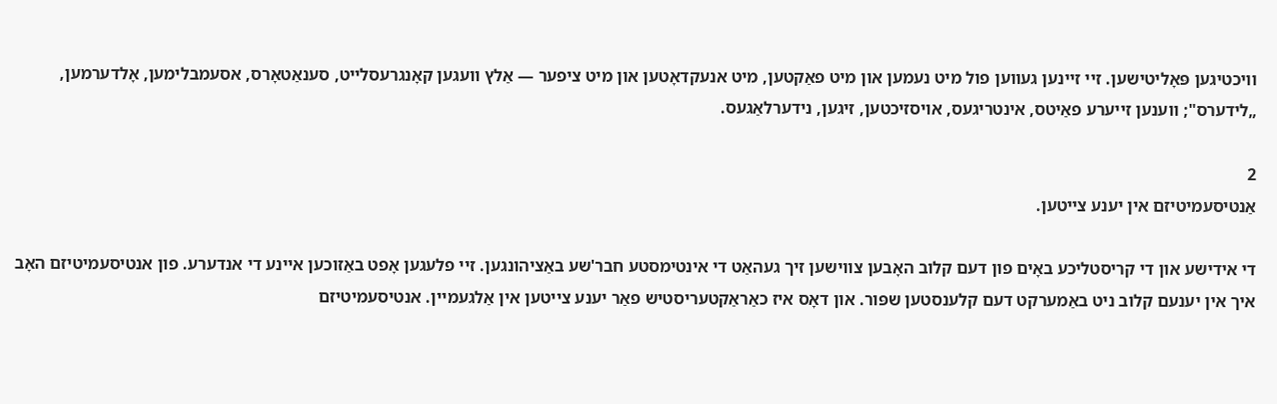וויכטיגען פּאָליטישען. זיי זיינען געווען פול מיט נעמען און מיט פאַקטען, מיט אנעקדאָטען און מיט ציפער — אַלץ וועגען קאָנגרעסלייט, סענאַטאָרס, אסעמבלימען, אָלדערמען, „לידערס"; ווענען זייערע פאַיטס, אינטריגעס, אויסזיכטען, זיגען, נידערלאַגעס.

2
אַנטיסעמיטיזם אין יענע צייטען.

די אידישע און די קריסטליכע באָים פון דעם קלוב האָבען צווישען זיך געהאַט די אינטימסטע חבר'שע באַציהונגען. זיי פלעגען אָפט באַזוכען איינע די אנדערע. פון אנטיסעמיטיזם האָב איך אין יענעם קלוב ניט באַמערקט דעם קלענסטען שפּור. און דאָס איז כאַראַקטעריסטיש פאַר יענע צייטען אין אַלגעמיין. אנטיסעמיטיזם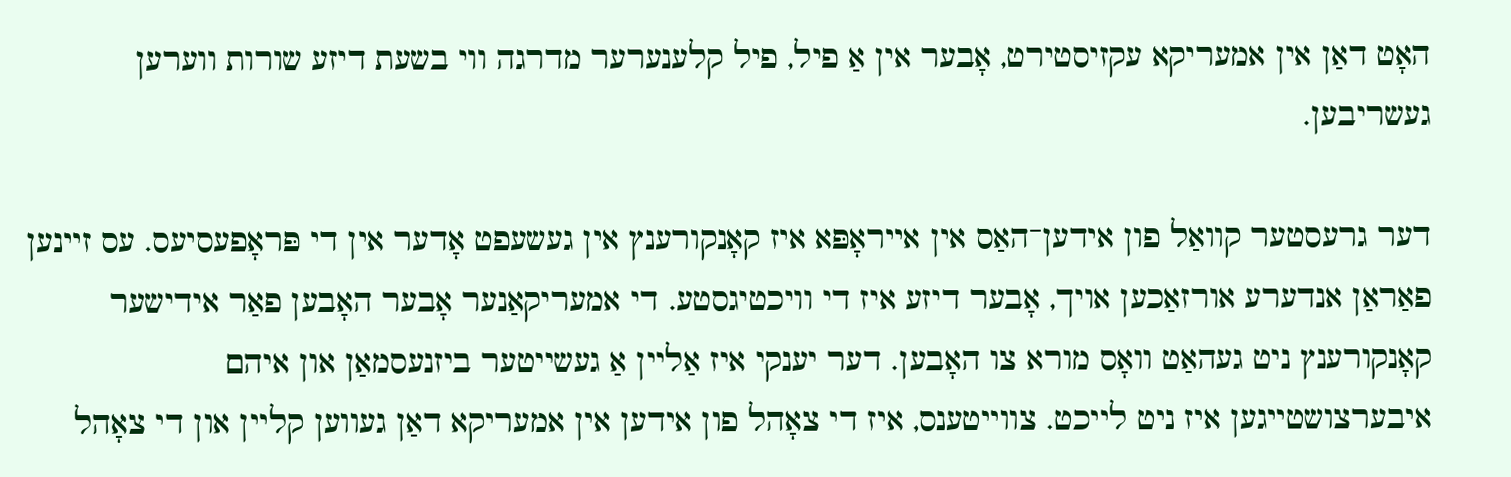האָט דאַן אין אמעריקא עקזיסטירט, אָבער אין אַ פיל, פיל קלענערער מדרגה ווי בשעת דיזע שורות ווערען געשריבען.

דער גרעסטער קוואַל פון אידען־האַס אין אייראָפּא איז קאָנקורענץ אין געשעפט אָדער אין די פּראָפעסיעס. עס זיינען פאַראַן אנדערע אורזאַכען אויך, אָבער דיזע איז די וויכטיגסטע. די אמעריקאַנער אָבער האָבען פאַר אידישער קאָנקורענץ ניט געהאַט וואָס מורא צו האָבען. דער יענקי איז אַליין אַ געשייטער ביזנעסמאַן און איהם איבערצושטייגען איז ניט לייכט. צווייטענס, איז די צאָהל פון אידען אין אמעריקא דאַן געווען קליין און די צאָהל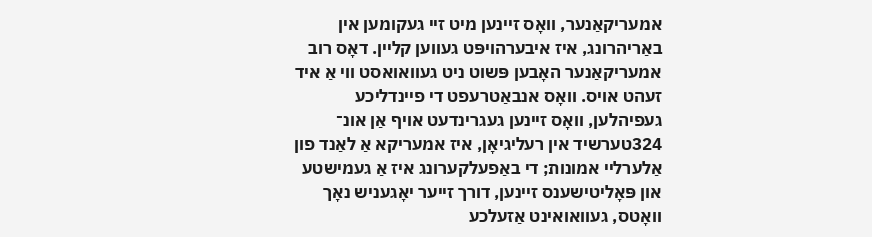אמעריקאַנער, וואָס זיינען מיט זיי געקומען אין באַריהרונג, איז איבערהויפּט געווען קליין. דאָס רוב אמעריקאַנער האָבען פּשוט ניט געוואואסט ווי אַ איד זעהט אויס. וואָס אנבאַטרעפט די פיינדליכע געפיהלען, וואָס זיינען געגרינדעט אויף אַן אונ־ 324טערשיד אין רעליגיאָן, איז אמעריקא אַ לאַנד פון אַלערליי אמונות; די באַפעלקערונג איז אַ געמישטע און פּאָליטישענס זיינען, דורך זייער יאָגעניש נאָך וואָטס, געוואואינט אַזעלכע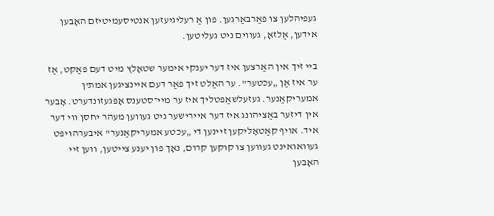געפיהלען צו פאַרבאַרגען. פון אַ רעליגיעזען אנטיסעמיטיזם האָבען אידען, אַלזאָ, געווים ניט געליטען.

ביי זיך אין האַרצען איז דער יענקי אימער שטאָלץ מיט דעם פאַקט, אַז ער איז אַן „עכטער". ער האַלט זיך פאַר דעם איינציגען אמת'ן אמעריקאַנער. געזעלשאַפטליך איז ער מיי־סטענס אָפּגעזונדערט. אָבער אין דיזער באַציהונג איז דער איירישער ניט געווען מעהר יחסן ווי דער איד. אויף קאַטאָליקען זיינען די „עכטע אמעריקאַנער" איבערהויפּט געוואואינט געווען צו קוקען קרום, נאָך פון יענע צייטען, ווען זיי האָבען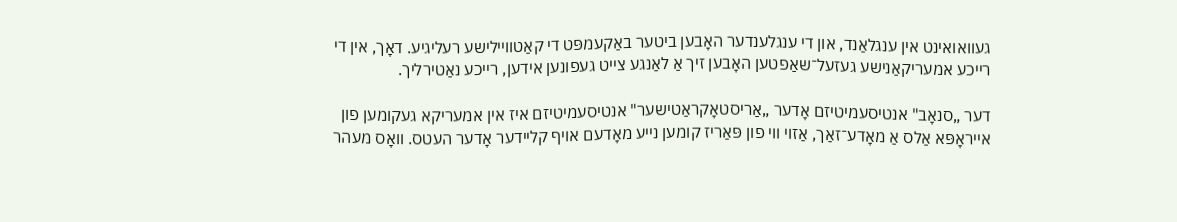געוואואינט אין ענגלאַנד, און די ענגלענדער האָבען ביטער באַקעמפּט די קאַטוויילישע רעליגיע. דאָך, אין די רייכע אמעריקאַנישע געזעל־שאַפטען האָבען זיך אַ לאַנגע צייט געפונען אידען, רייכע נאַטירליך.

דער „סנאָב" אנטיסעמיטיזם אָדער „אַריסטאָקראַטישער" אנטיסעמיטיזם איז אין אמעריקא געקומען פון אייראָפּא אַלס אַ מאָדע־זאַך, אַזוי ווי פון פּאַריז קומען נייע מאָדעם אויף קליידער אָדער העטס. וואָס מעהר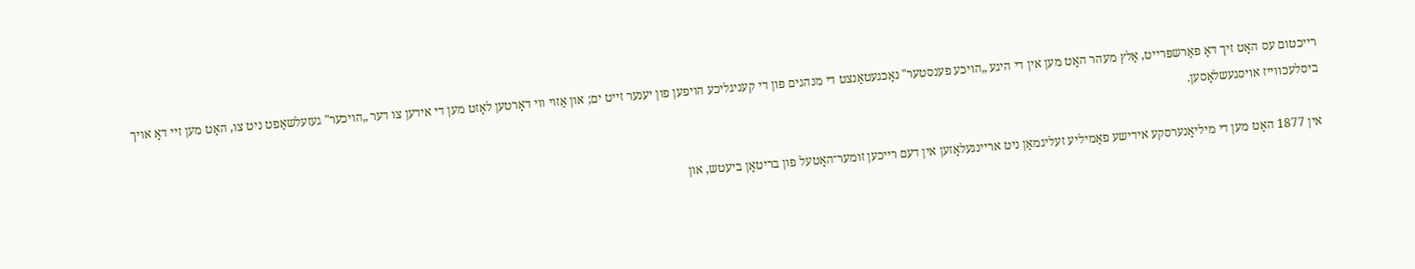רייכטום עס האָט זיך דאָ פאַרשפּרייט, אַלץ מעהר האָט מען אין די היגע „הויכע פענסטער" נאָכגעטאַנצט די מנהגים פון די קעניגליכע הויפען פון יענער זייט ים; און אַזוי ווי דאָרטען לאָזט מען די אידען צו דער „הויכער" געזעלשאַפט ניט צו, האָט מען זיי דאָ אויך ביסלעכווייז אויסגעשלאָסען.

אין 1877 האָט מען די מיליאָנערסקע אידישע פאַמיליע זעליגמאַן ניט אריינגעלאָזען אין דעם רייכען זומער־האָטעל פון בריטאָן ביעטש, און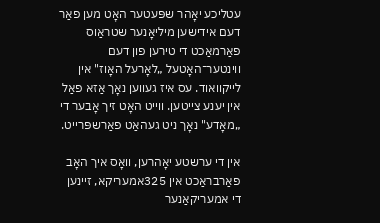עטליכע יאָהר שפּעטער האָט מען פאַר דעם אידישען מיליאָנער שטראַוס פאַרמאַכט די טירען פון דעם ווינטער־האָטעל „לאָרעל האָוז" אין לייקוואוד. עס איז געווען נאָך אַזא פאַל אין יענע צייטען. ווייט האָט זיך אָבער די „מאָדע" נאָך ניט געהאַט פאַרשפּרייט.

אין די ערשטע יאָהרען, וואָס איך האָב פאַרבראַכט אין 325אמעריקא, זיינען די אמעריקאַנער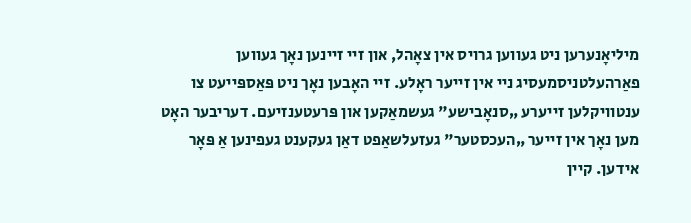מיליאָנערען ניט געווען גרויס אין צאָהל, און זיי זיינען נאָך געווען פאַרהעלטניסמעסיג ניי אין זייער ראָלע. זיי האָבען נאָך ניט פּאַספּייעט צו ענטוויקלען זייערע „סנאָבישע" געשמאַקען און פּרעטענזיעם. דעריבער האָט מען נאָך אין זייער „העכסטער" געזעלשאַפט דאַן געקענט געפינען אַ פּאָר אידען. קיין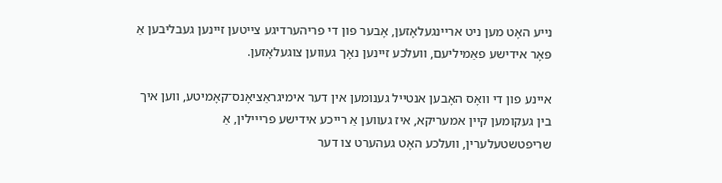נייע האָט מען ניט אריינגעלאָזען, אָבער פון די פריהערדיגע צייטען זיינען געבליבען אַ פּאָר אידישע פאַמיליעם, וועלכע זיינען נאָך געווען צוגעלאָזען.

איינע פון די וואָס האָבען אנטייל גענומען אין דער אימיגראַציאָנס־קאָמיטע, ווען איך בין געקומען קיין אמעריקא, איז געווען אַ רייכע אידישע פרייילין, אַ שריפטשטעלערין, וועלכע האָט געהערט צו דער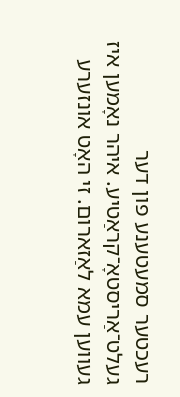רעכטער סמעטענע פון דער געלט־אַריסטאָ־קראַטיע. איהר נאָמען איז געווען עמא לאַזארום. זי האָט אונזערע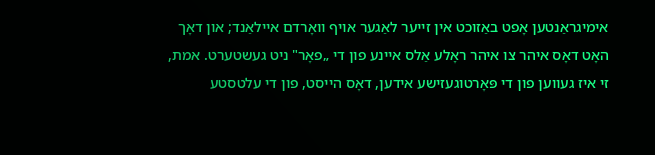אימיגראַנטען אָפט באַזוכט אין זייער לאַגער אויף וואָרדם איילאַנד; און דאָך האָט דאָס איהר צו איהר ראָלע אַלס איינע פון די „פאָר" ניט געשטערט. אמת, זי איז געווען פון די פּאָרטוגעזישע אידען, דאָס הייסט, פון די עלטסטע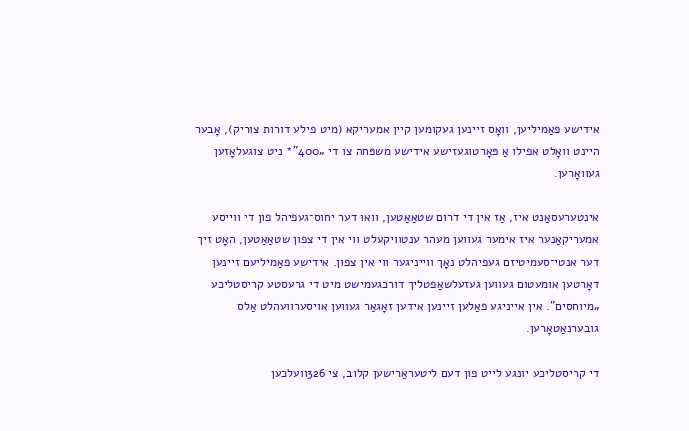אידישע פאַמיליען, וואָס זיינען געקומען קיין אמעריקא (מיט פילע דורות צוריק), אָבער היינט וואָלט אפילו אַ פּאָרטוגעזישע אידישע משפּחה צו די „400"* ניט צוגעלאָזען געוואָרען.

אינטערעסאַנט איז, אַז אין די דרום שטאַאַטען, וואו דער יחוס־געפיהל פון די ווייסע אמעריקאַנער איז אימער געווען מעהר ענטוויקעלט ווי אין די צפון שטאַאַטען, האָט זיך דער אנטי־סעמיטיזם געפיהלט נאָך ווייניגער ווי אין צפון. אידישע פאַמיליעם זיינען דאָרטען אומעטום געווען געזעלשאַפטליך דורכגעמישט מיט די גרעסטע קריסטליכע „מיוחסים". אין אייניגע פאַלען זיינען אידען זאָגאַר געווען אויסערוועהלט אַלס גובערנאַטאָרען.

די קריסטליכע יונגע לייט פון דעם ליטעראַרישען קלוב, צי 326וועלכען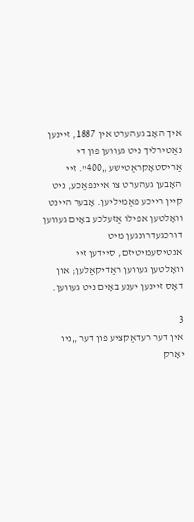איך האָב געהערט אין 1887, זיינען נאַטירליך ניט געווען פון די אַריסטאָקראַטישע „400". זיי האָבען געהערט צו איינפאַכע, ניט קיין רייכע פאַמיליען. אָבער היינט וואָלטען אפילו אַזעלכע באָים געווען דורכגעדרונגען מיט אנטיסעמיטיזם, סיידען זיי וואָלטען געווען ראַדיקאַלען; און דאָס זיינען יענע באָים ניט געווען.

3
אין דער רעדאַקציע פון דער „ניו יאָרק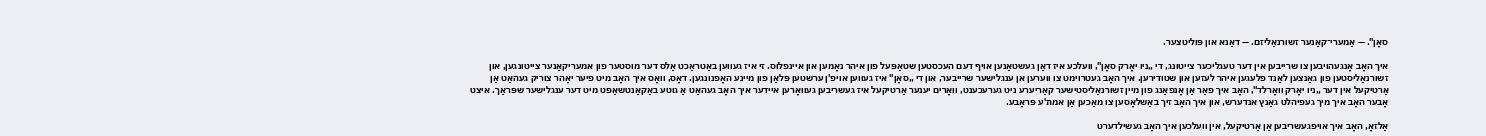סאָן". — אַמערי־קאַנער זשורנאַליזם. — דאַנא און פּוליטצער.

איך האָב אָנגעהויבען צו שרייבען אין דער טעגליכער צייטונג, די „ניו יאָרק סאָן", וועלכע איז דאַן געשטאַנען אויף דעם העכסטען שטאַפּעל פון איהר נאָמען און איינפלוס. זי איז געווען באַטראַכט אַלס דער מוסטער פון אמעריקאַנער צייטונגען, און זשורנאַליסטען פון גאַנצען לאַנד פלעגען איהר לעזען און שטודירען. איך האָב געטרוימט צו ווערען אן ענגלישער שרייבער, און די „סאָן" איז געווען אויפ'ן ערשטען פּלאַן פון מיינע האָפנונגען. דאָס, וואָס איך האָב מיט פיער יאָהר צוריק געהאַט אַן אַרטיקעל אין דער „ניו יאָרק וואָרלד", האָב איך פאַר אַן אָנפאַנג פון מיין זשורנאַליסטישער קאַריערע ניט גערעכענט, וואָרים יענער אַרטיקעל איז געשריבען געוואָרען איידער איך האָב געהאַט אַ גוטע באַקאַנטשאַפט מיט דער ענגלישער שפּראַך. איצט אָבער האָב איך מיך געפיהלט גאַנץ אנדערש, און איך האָב זיך באַשלאָסען צו מאַכען אַן אמת'ע פּראָבע.

אַלזאָ, האָב איך אויפגעשריבען אַן אַרטיקעל, אין וועלכען איך האָב געשילדערט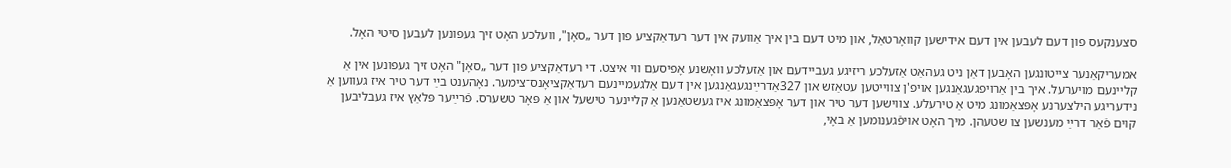סצענקעס פון דעם לעבען אין דעם אידישען קוואָרטאַל, און מיט דעם בין איך אַוועק אין דער רעדאַקציע פון דער „סאָן", וועלכע האָט זיך געפונען לעבען סיטי האָל.

אמעריקאַנער צייטונגען האָבען דאַן ניט געהאַט אַזעלכע ריזיגע געביידעם און אַזעלכע וואָשנע אָפיסעם ווי איצט. די רעדאַקציע פון דער „סאָן" האָט זיך געפונען אין אַ קליינעם מויערעל. איך בין אַרויפגעגאַנגען אויפ'ן צווייטען עטאַזש און 327אַדרײַנגעגאַנגען אין דעם אַלגעמיינעם רעדאַקציאָנס־צימער. נאָהענט בײַ דער טיר איז געווען אַ נידעריגע הילצערנע אָפּצאַמונג מיט אַ טירעלע. צווישען דער טיר און דער אָפּצאַמונג איז געשטאַנען אַ קליינער טישעל און אַ פּאָר טשערס. פֿרײַער פּלאַץ איז געבליבען קוים פֿאַר דרײַ מענשען צו שטעהן. מיך האָט אויפֿגענומען אַ באָי,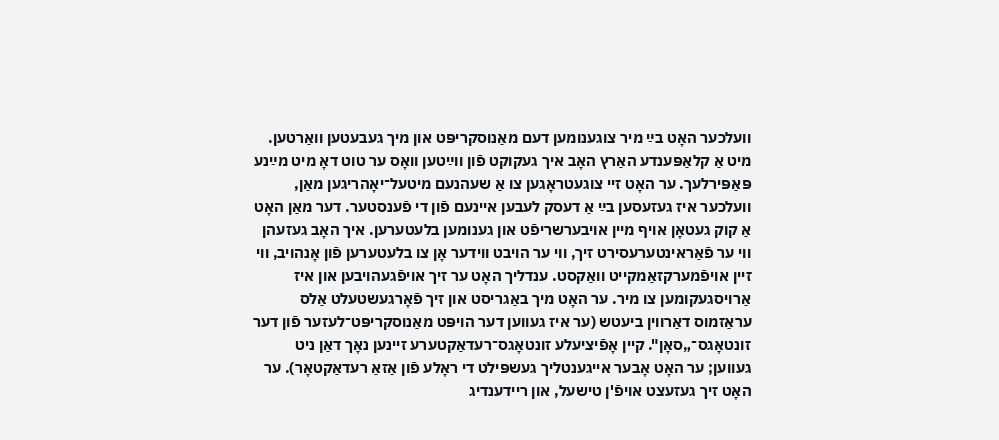וועלכער האָט בײַ מיר צוגענומען דעם מאַנוסקריפּט און מיך געבעטען וואַרטען. מיט אַ קלאַפּענדע האַרץ האָב איך געקוקט פֿון ווײַטען וואָס ער טוט דאָ מיט מײַנע פּאַפּירלעך. ער האָט זיי צוגעטראָגען צו אַ שעהנעם מיטעל־יאָהריגען מאַן, וועלכער איז געזעסען בײַ אַ דעסק לעבען איינעם פֿון די פֿענסטער. דער מאַן האָט אַ קוק געטאָן אויף מיין אויבערשריפֿט און גענומען בלעטערען. איך האָב געזעהן ווי ער פֿאַראינטערעסירט זיך, ווי ער הויבט ווידער אָן צו בלעטערען פֿון אָנהויב, ווי זיין אויפֿמערקזאַמקייט וואַקסט. ענדליך האָט ער זיך אויפֿגעהויבען און איז אַרויסגעקומען צו מיר. ער האָט מיך באַגריסט און זיך פֿאָרגעשטעלט אַלס עראַזמוס דאַרווין ביעטש (ער איז געווען דער הויפּט מאַנוסקריפּט־לעזער פֿון דער זונטאָגס־„סאָן". קיין אָפֿיציעלע זונטאָגס־רעדאַקטערע זיינען נאָך דאַן ניט געווען; ער האָט אָבער אייגענטליך געשפּילט די ראָלע פֿון אַזאַ רעדאַקטאָר). ער האָט זיך געזעצט אויפֿ'ן טישעל, און ריידענדיג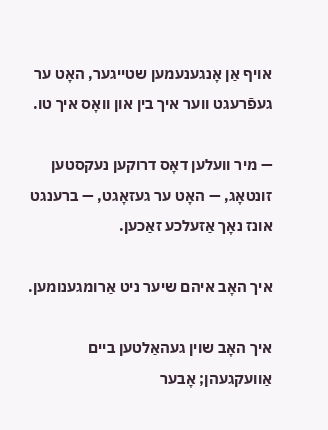אויף אַן אָנגענעמען שטייגער, האָט ער געפֿרעגט ווער איך בין און וואָס איך טו.

— מיר וועלען דאָס דרוקען נעקסטען זונטאָג, — האָט ער געזאָגט, — ברענגט אונז נאָך אַזעלכע זאַכען.

איך האָב איהם שיער ניט אַרומגענומען.

איך האָב שוין געהאַלטען ביים אַוועקגעהן; אָבער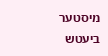מיסטער ביעטש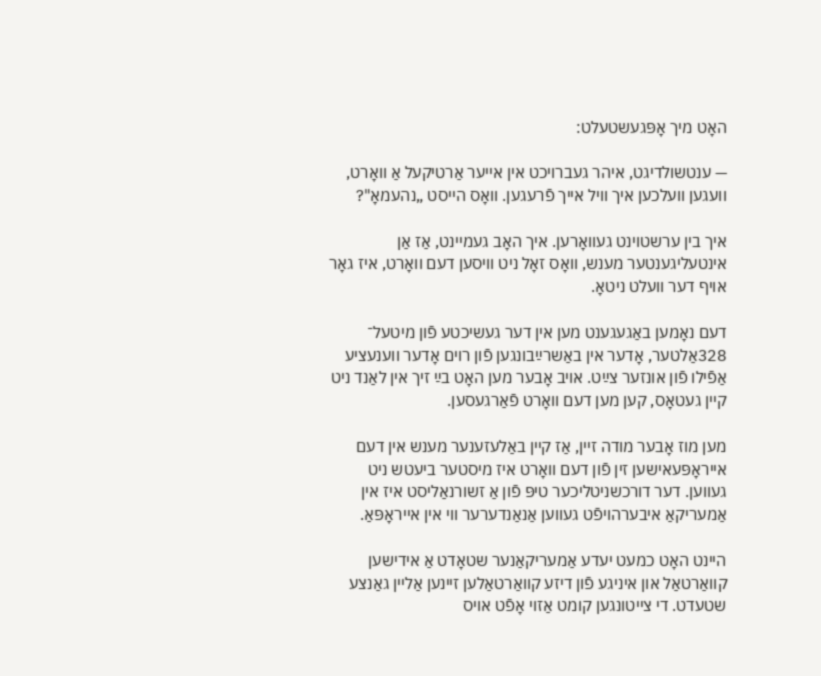האָט מיך אָפּגעשטעלט:

— ענטשולדיגט, איהר געברויכט אין אייער אַרטיקעל אַ וואָרט, וועגען וועלכען איך וויל אייך פֿרעגען. וואָס הייסט „נהעמאָ"?

איך בין ערשטוינט געוואָרען. איך האָב געמיינט, אַז אַן אינטעליגענטער מענש, וואָס זאָל ניט וויסען דעם וואָרט, איז גאָר אויף דער וועלט ניטאָ.

דעם נאָמען באַגעגענט מען אין דער געשיכטע פֿון מיטעל־ 328אַלטער, אָדער אין באַשרײַבונגען פֿון רוים אָדער ווענעציע אַפֿילו פֿון אונזער צײַט. אויב אָבער מען האָט בײַ זיך אין לאַנד ניט קיין געטאָס, קען מען דעם וואָרט פֿאַרגעסען.

מען מוז אָבער מודה זיין, אַז קיין באַלעזענער מענש אין דעם אייראָפּעאישען זין פֿון דעם וואָרט איז מיסטער ביעטש ניט געווען. דער דורכשניטליכער טיפּ פֿון אַ זשורנאַליסט איז אין אַמעריקאַ איבערהויפֿט געווען אַנאַנדערער ווי אין אייראָפּאַ.

היינט האָט כמעט יעדע אַמעריקאַנער שטאָדט אַ אידישען קוואַרטאַל און איניגע פֿון דיזע קוואַרטאַלען זיינען אַליין גאַנצע שטעדט. די צייטונגען קומט אַזוי אָפֿט אויס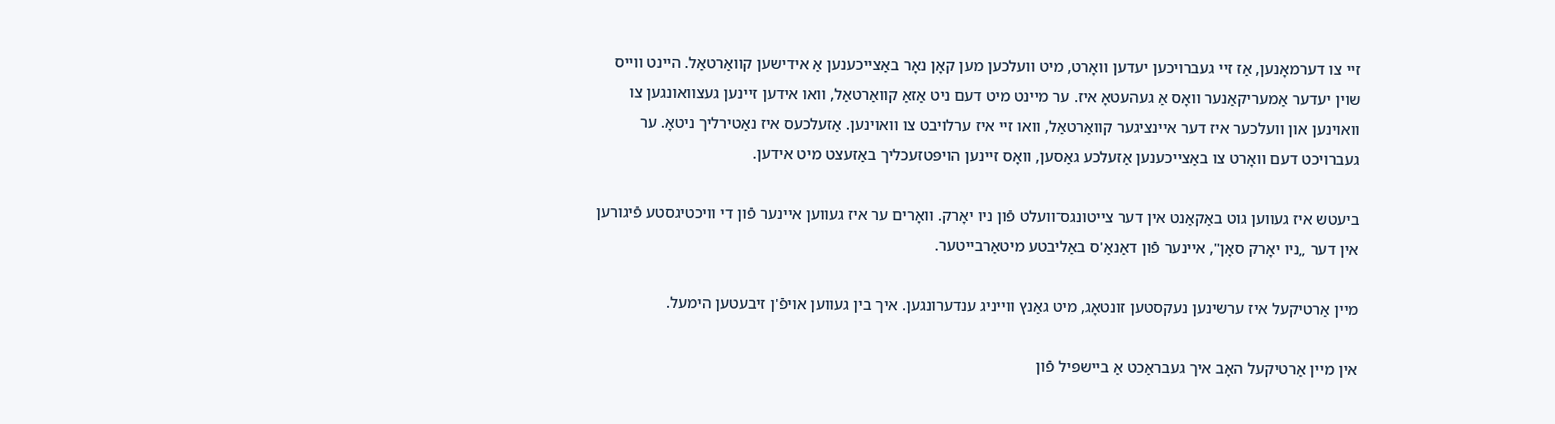זיי צו דערמאָנען, אַז זיי געברויכען יעדען וואָרט, מיט וועלכען מען קאָן נאָר באַצייכענען אַ אידישען קוואַרטאַל. היינט ווייס שוין יעדער אַמעריקאַנער וואָס אַ געהעטאָ איז. ער מיינט מיט דעם ניט אַזאַ קוואַרטאַל, וואו אידען זיינען געצוואונגען צו וואוינען און וועלכער איז דער איינציגער קוואַרטאַל, וואו זיי איז ערלויבט צו וואוינען. אַזעלכעס איז נאַטירליך ניטאָ. ער געברויכט דעם וואָרט צו באַצייכענען אַזעלכע גאַסען, וואָס זיינען הויפּטזעכליך באַזעצט מיט אידען.

ביעטש איז געווען גוט באַקאַנט אין דער צייטונגס־וועלט פֿון ניו יאָרק. וואָרים ער איז געווען איינער פֿון די וויכטיגסטע פֿיגורען אין דער „ניו יאָרק סאָן", איינער פֿון דאַנאַ'ס באַליבטע מיטאַרבייטער.

מיין אַרטיקעל איז ערשינען נעקסטען זונטאָג, מיט גאַנץ ווייניג ענדערונגען. איך בין געווען אויפֿ'ן זיבעטען הימעל.

אין מיין אַרטיקעל האָב איך געבראַכט אַ ביישפּיל פֿון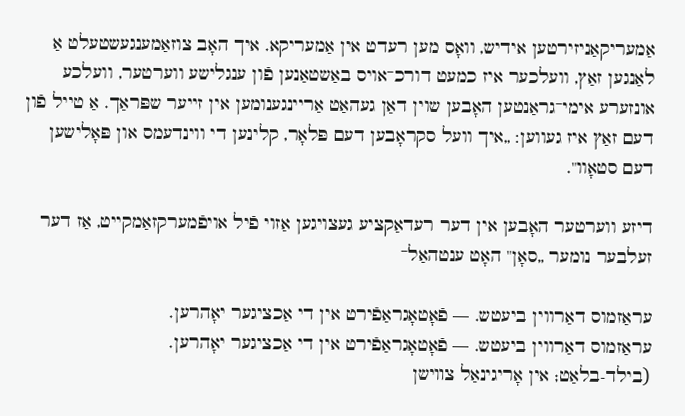אַמעריקאַניזירטען אידיש, וואָס מען רעדט אין אַמעריקא. איך האָב צוזאַמענגעשטעלט אַ לאַנגען זאַץ, וועלכער איז כמעט דורכ־אויס באַשטאַנען פֿון ענגלישע ווערטער, וועלכע אונזערע אימי־גראַנטען האָבען שוין דאַן געהאַט אַריינגענומען אין זייער שפּראַך. אַ טייל פֿון דעם זאַץ איז געווען: „איך וועל סקראָבען דעם פּלאָר, קלינען די ווינדעמס און פּאָלישען דעם סטאָוו".

דיזע ווערטער האָבען אין דער רעדאַקציע געצויגען אַזוי פֿיל אויפֿמערקזאַמקייט, אַז דער זעלבער נומער „סאָן" האָט ענטהאַל־

עראַזמוס דאַרווין ביעטש. — פֿאָטאָגראַפֿירט אין די אַכציגער יאָהרען.
עראַזמוס דאַרווין ביעטש. — פֿאָטאָגראַפֿירט אין די אַכציגער יאָהרען.
(בילד-בלאַט; אין אָריגינאַל צװישן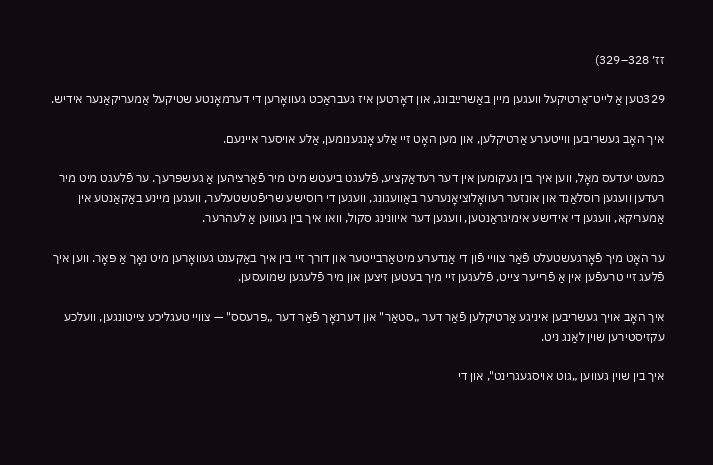זז׳ 328–329)

329טען אַ לייט־אַרטיקעל וועגען מיין באַשרײַבונג, און דאָרטען איז געבראַכט געוואָרען די דערמאָנטע שטיקעל אַמעריקאַנער אידיש.

איך האָב געשריבען ווייטערע אַרטיקלען, און מען האָט זיי אַלע אָנגענומען, אַלע אויסער איינעם.

כמעט יעדעס מאָל, ווען איך בין געקומען אין דער רעדאַקציע, פֿלעגט ביעטש מיט מיר פֿאַרציהען אַ געשפּרעך. ער פֿלעגט מיט מיר רעדען וועגען רוסלאַנד און אונזער רעוואָלוציאָנערער באַוועגונג, וועגען די רוסישע שריפֿטשטעלער, וועגען מיינע באַקאַנטע אין אַמעריקא, וועגען די אידישע אימיגראַנטען, וועגען דער איוונינג סקול, וואו איך בין געווען אַ לעהרער.

ער האָט מיך פֿאָרגעשטעלט פֿאַר צוויי פֿון די אַנדערע מיטאַרבייטער און דורך זיי בין איך באַקענט געוואָרען מיט נאָך אַ פּאָר. ווען איך פֿלעג זיי טרעפֿען אין אַ פֿרייער צייט, פֿלעגען זיי מיך בעטען זיצען און מיר פֿלעגען שמועסען.

איך האָב אויך געשריבען איניגע אַרטיקלען פֿאַר דער „סטאַר" און דערנאָך פֿאַר דער „פּרעסס" — צוויי טעגליכע צייטונגען, וועלכע עקזיסטירען שוין לאַנג ניט.

איך בין שוין געווען „גוט אויסגעגרינט", און די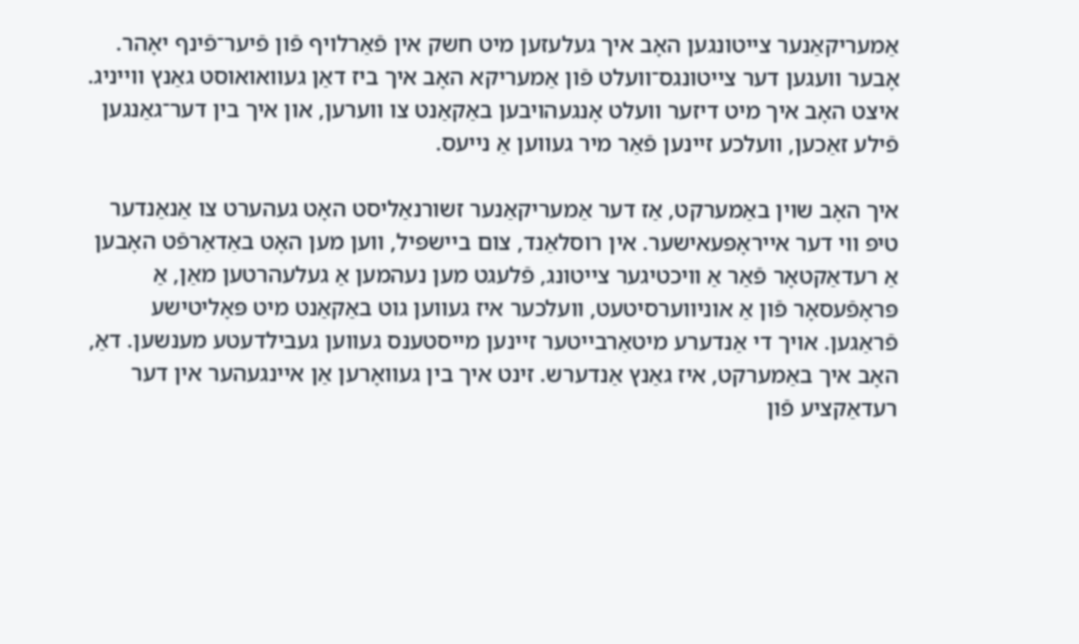אַמעריקאַנער צייטונגען האָב איך געלעזען מיט חשק אין פֿאַרלויף פֿון פֿיער־פֿינף יאָהר. אָבער וועגען דער צייטונגס־וועלט פֿון אַמעריקא האָב איך ביז דאַן געוואואוסט גאַנץ ווייניג. איצט האָב איך מיט דיזער וועלט אָנגעהויבען באַקאַנט צו ווערען, און איך בין דער־גאַנגען פֿילע זאַכען, וועלכע זיינען פֿאַר מיר געווען אַ נייעס.

איך האָב שוין באַמערקט, אַז דער אַמעריקאַנער זשורנאַליסט האָט געהערט צו אַנאַנדער טיפּ ווי דער אייראָפּעאישער. אין רוסלאַנד, צום ביישפּיל, ווען מען האָט באַדאַרפֿט האָבען אַ רעדאַקטאָר פֿאַר אַ וויכטיגער צייטונג, פֿלעגט מען נעהמען אַ געלעהרטען מאַן, אַ פּראָפֿעסאָר פֿון אַ אוניווערסיטעט, וועלכער איז געווען גוט באַקאַנט מיט פּאָליטישע פֿראַגען. אויך די אַנדערע מיטאַרבייטער זיינען מייסטענס געווען געבילדעטע מענשען. דאַ, האָב איך באַמערקט, איז גאַנץ אַנדערש. זינט איך בין געוואָרען אַן איינגעהער אין דער רעדאַקציע פֿון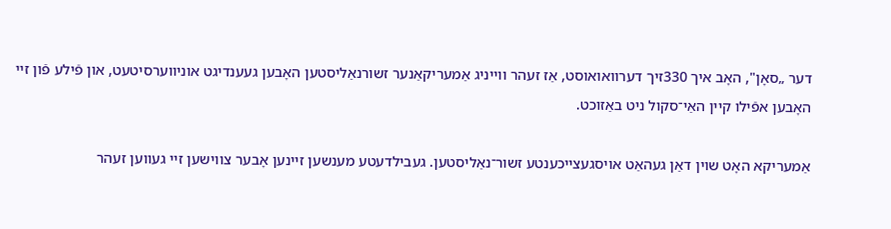דער „סאָן", האָב איך 330זיך דערוואואוסט, אַז זעהר ווייניג אַמעריקאַנער זשורנאַליסטען האָבען געענדיגט אוניווערסיטעט, און פֿילע פֿון זיי האָבען אפֿילו קיין האַי־סקול ניט באַזוכט.

אַמעריקא האָט שוין דאַן געהאַט אויסגעצייכענטע זשור־נאַליסטען. געבילדעטע מענשען זיינען אָבער צווישען זיי געווען זעהר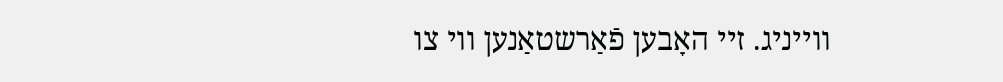ווייניג. זיי האָבען פֿאַרשטאַנען ווי צו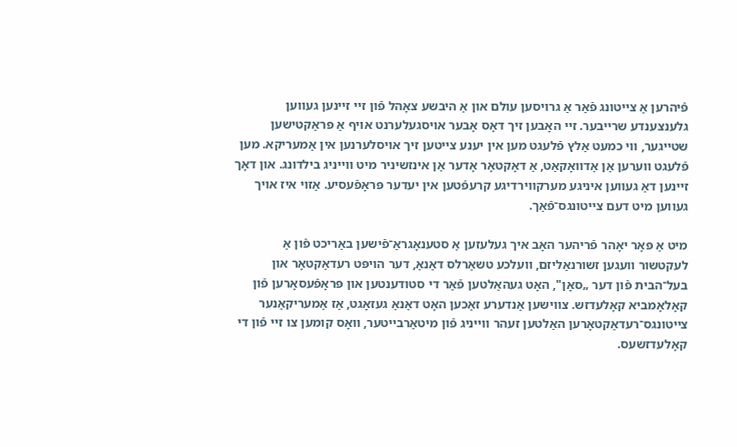פֿיהרען אַ צייטונג פֿאַר אַ גרויסען עולם און אַ היבשע צאָהל פֿון זיי זיינען געווען גלענצענדע שרייבער. זיי האָבען זיך דאָס אָבער אויסגעלערנט אויף אַ פּראַקטישען שטייגער, ווי כמעט אַלץ פֿלעגט מען אין יענע צייטען זיך אויסלערנען אין אַמעריקא. מען פֿלעגט ווערען אַן אַדוואָקאַט, אַ דאָקטאָר אָדער אַן אינזשיניר מיט ווייניג בילדונג. און דאָך זיינען דאַ געווען איניגע מערקווירדיגע קרעפֿטען אין יעדער פּראָפֿעסיע. אַזוי איז אויך געווען מיט דעם צייטונגס־פֿאַך.

מיט אַ פּאָר יאָהר פֿריהער האָב איך געלעזען אַ סטענאָגראַ־פֿישען באַריכט פֿון אַ לעקטשור וועגען זשורנאַליזם, וועלכע טשאַרלס דאַנאַ, דער הויפּט רעדאַקטאָר און בעל־הבית פֿון דער „סאָן", האָט געהאַלטען פֿאַר די סטודענטען און פּראָפֿעסאָרען פֿון קאָלאָמביא קאָלעדזש. צווישען אַנדערע זאַכען האָט דאַנאַ געזאָגט, אַז אַמעריקאַנער צייטונגס־רעדאַקטאָרען האַלטען זעהר ווייניג פֿון מיטאַרבייטער, וואָס קומען צו זיי פֿון די קאָלעדזשעס.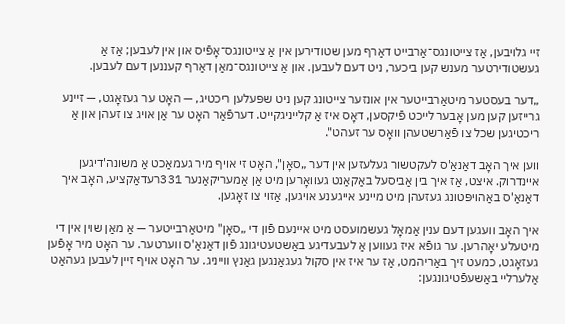זיי גלויבען, אַז צייטונגס־אַרבייט דאַרף מען שטודירען אין אַ צייטונגס־אָפֿיס און אין לעבען; אַז אַ געשטודירטער מענש קען ביכער, ניט דעם לעבען. און אַ צייטונגס־מאַן דאַרף קעננען דעם לעבען.

„דער בעסטער מיטאַרבייטער אין אונזער צייטונג קען ניט שפּעלען ריכטיג, — האָט ער געזאָגט, — זיינע גרייזען קען מען אָבער לייכט פֿיקסען, דאָס איז אַ קלייניגקייט. דערפֿאַר האָט ער אַן אויג צו זעהן און אַ ריכטיגען שכל צו פֿאַרשטעהן וואָס ער זעהט".

ווען איך האָב דאַנאַ'ס לעקטשור געלעזען אין דער „סאָן", האָט זי אויף מיר געמאַכט אַ משונה'דיגען איינדרוק. איצט, אַז איך בין אַביסעל באַקאַנט געוואָרען מיט אַן אַמעריקאַנער 331רעדאַקציע, האָב איך דאַנאַ'ס באַהויפּטונג געזעהן מיט מיינע אייגענע אויגען, אַזוי צו זאָגען.

איך האָב וועגען דעם ענין אַמאָל געשמועסט מיט איינעם פֿון די „סאָן" מיטאַרבייטער — אַ מאַן שוין אין די מיטעלע יאָהרען. ער גופֿא איז געווען אַ לעבעדיגע באַשטעטיגונג פֿון דאַנאַ'ס ווערטער. ער האָט מיר אָפֿען געזאָגט, כמעט זיך באַריהמט, אַז ער איז אין סקול געגאַנגען גאַנץ ווייניג. ער האָט אויף זיין לעבען געהאַט אַלערליי באַשעפֿטיגונגען: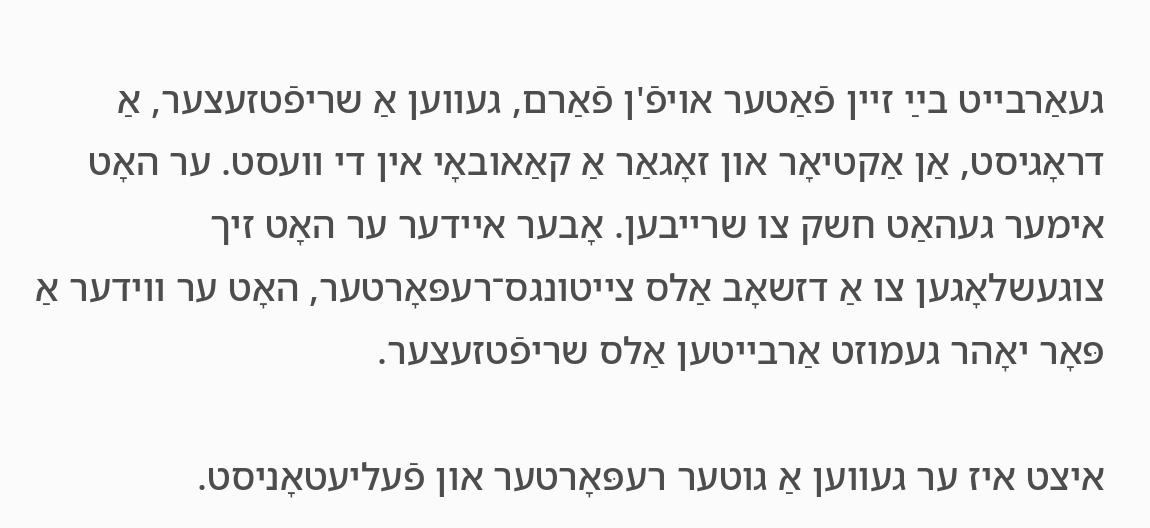געאַרבייט בײַ זיין פֿאַטער אויפֿ'ן פֿאַרם, געווען אַ שריפֿטזעצער, אַ דראָגיסט, אַן אַקטיאָר און זאָגאַר אַ קאַאובאָי אין די וועסט. ער האָט אימער געהאַט חשק צו שרייבען. אָבער איידער ער האָט זיך צוגעשלאָגען צו אַ דזשאָב אַלס צייטונגס־רעפּאָרטער, האָט ער ווידער אַ פּאָר יאָהר געמוזט אַרבייטען אַלס שריפֿטזעצער.

איצט איז ער געווען אַ גוטער רעפּאָרטער און פֿעליעטאָניסט.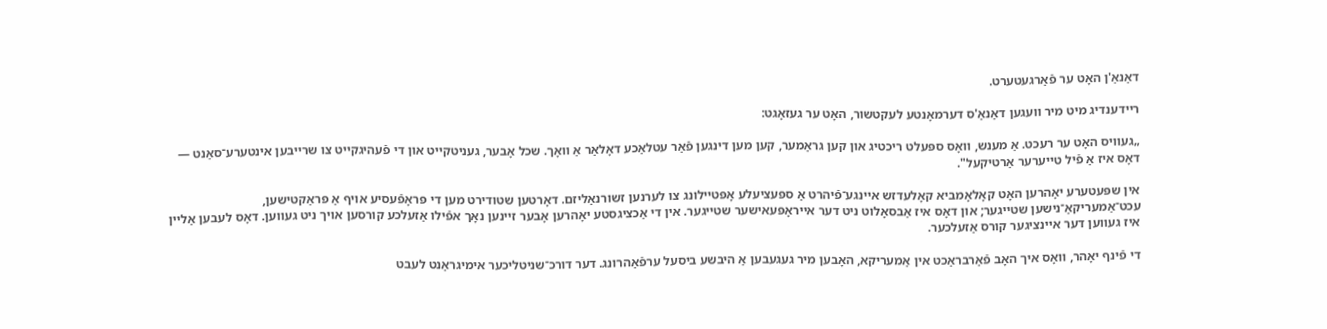דאַנאַ'ן האָט ער פֿאַרגעטערט.

ריידענדיג מיט מיר וועגען דאַנאַ'ס דערמאָנטע לעקטשור, האָט ער געזאָגט:

„געוויס האָט ער רעכט. אַ מענש, וואָס ספּעלט ריכטיג און קען גראַמער, קען מען דינגען פֿאַר עטלאַכע דאָלאַר אַ וואָך. שכל אָבער, געניטקייט און די פֿעהיגקייט צו שרייבען אינטערע־סאַנט — דאָס איז אַ פֿיל טייערער אַרטיקעל".

אין שפּעטערע יאָהרען האָט קאָלאָמביא קאָלעדזש איינגע־פֿיהרט אַ ספּעציעלע אָפּטיילונג צו לערנען זשורנאַליזם. דאָרטען שטודירט מען די פּראָפֿעסיע אויף אַ פּראַקטישען, עכט־אַמעריקאַ־נישען שטייגער; און דאָס איז אַבסאָלוט ניט דער אייראָפּעאישער שטייגער. אין די אַכציגסטע יאָהרען אָבער זיינען נאָך אפֿילו אַזעלכע קורסען אויך ניט געווען. דאָס לעבען אַליין איז געווען דער איינציגער קורס אַזעלכער.

די פֿינף יאָהר, וואָס איך האָב פֿאַרבראַכט אין אַמעריקא, האָבען מיר געגעבען אַ היבשע ביסעל ערפֿאַהרונג. דער דורכ־שניטליכער אימיגראַנט לעבט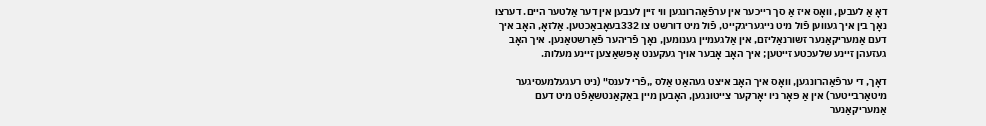דאָ אַ לעבען, וואָס איז אַ סך רייכער אין ערפֿאַהרונגען ווי זיין לעבען אין דער אַלטער היים. דערצו נאָך בין איך געווען פֿול מיט נייגעריגקייט, פֿול מיט דורשט צו 332בעאָבאַכטען. אַלזאָ, האָב איך דעם אַמעריקאַנער זשורנאַליזם, אין אַלגעמיין גענומען, נאָך פֿריהער פֿאַרשטאַנען. איך האָב געזעהן זיינע שלעכטע זייטען; איך האָב אָבער אויך געקענט אָפּשאַצען זיינע מעלות.

דאָך, די ערפֿאַהרונגען, וואָס איך האָב איצט געהאַט אַלס „פֿרי לענס" (ניט רעגעלמעסיגער מיטאַרבייטער) אין אַ פּאָר ניו יאָרקער צייטונגען, האָבען מיין באַקאַנטשאַפֿט מיט דעם אַמעריקאַנער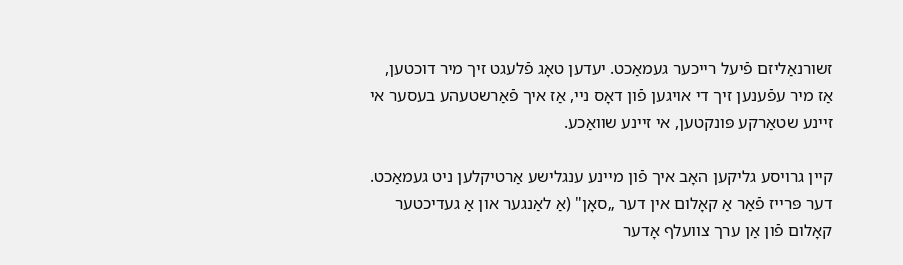זשורנאַליזם פֿיעל רייכער געמאַכט. יעדען טאָג פֿלעגט זיך מיר דוכטען, אַז מיר עפֿענען זיך די אויגען פֿון דאָס ניי, אַז איך פֿאַרשטעהע בעסער אי זיינע שטאַרקע פּונקטען, אי זיינע שוואַכע.

קיין גרויסע גליקען האָב איך פֿון מיינע ענגלישע אַרטיקלען ניט געמאַכט. דער פּרייז פֿאַר אַ קאָלום אין דער „סאָן" (אַ לאַנגער און אַ געדיכטער קאָלום פֿון אַן ערך צוועלף אָדער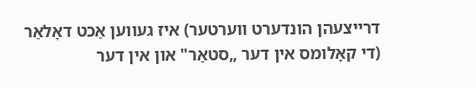דרייצעהן הונדערט ווערטער) איז געווען אַכט דאָלאַר (די קאָלומס אין דער „סטאַר" און אין דער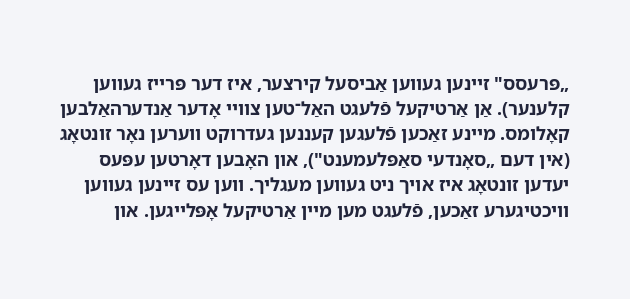„פּרעסס" זיינען געווען אַביסעל קירצער, איז דער פּרייז געווען קלענער). אַן אַרטיקעל פֿלעגט האַל־טען צוויי אָדער אַנדערהאַלבען קאָלומס. מיינע זאַכען פֿלעגען קעננען געדרוקט ווערען נאָר זונטאָג (אין דעם „סאָנדעי סאַפּלעמענט"), און האָבען דאָרטען עפּעס יעדען זונטאָג איז אויך ניט געווען מעגליך. ווען עס זיינען געווען וויכטיגערע זאַכען, פֿלעגט מען מיין אַרטיקעל אָפּלייגען. און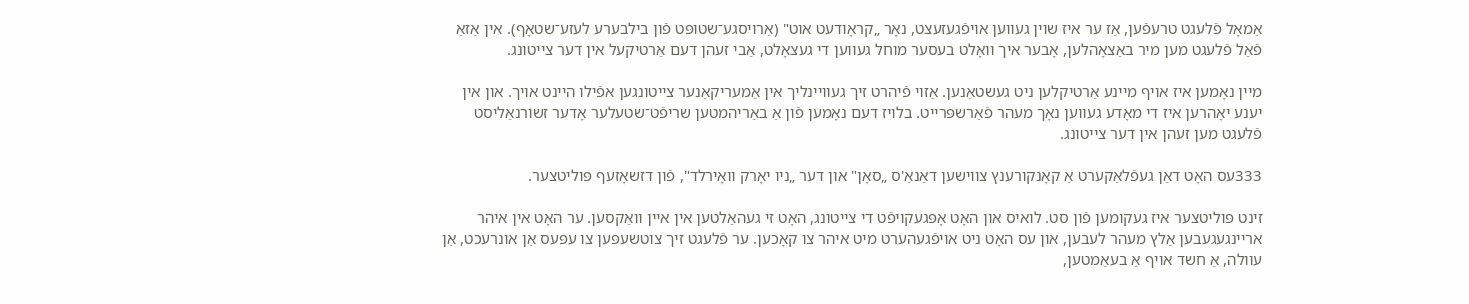אַמאָל פֿלעגט טרעפֿען, אַז ער איז שוין געווען אויפֿגעזעצט, נאָר „קראָודעט אוט" (אַרויסגע־שטופּט פֿון בילבערע לעזע־שטאָף). אין אַזאַ פֿאַל פֿלעגט מען מיר באַצאָהלען, אָבער איך וואָלט בעסער מוחל געווען די געצאָלט, אַבי זעהן דעם אַרטיקעל אין דער צייטונג.

מיין נאָמען איז אויף מיינע אַרטיקלען ניט געשטאַנען. אַזוי פֿיהרט זיך געוויינליך אין אַמעריקאַנער צייטונגען אפֿילו היינט אויך. און אין יענע יאָהרען איז די מאָדע געווען נאָך מעהר פֿאַרשפּרייט. בלויז דעם נאָמען פֿון אַ באַריהמטען שריפֿט־שטעלער אָדער זשורנאַליסט פֿלעגט מען זעהן אין דער צייטונג.

333עס האָט דאַן געפֿלאַקערט אַ קאָנקורענץ צווישען דאַנאַ'ס „סאָן" און דער „ניו יאָרק וואָירלד", פֿון דזשאָזעף פּוליטצער.

זינט פּוליטצער איז געקומען פֿון סט. לואיס און האָט אָפּגעקויפֿט די צייטונג, האָט זי געהאַלטען אין איין וואַקסען. ער האָט אין איהר אריינגעגעבען אַלץ מעהר לעבען, און עס האָט ניט אויפֿגעהערט מיט איהר צו קאָכען. ער פֿלעגט זיך צוטשעפּען צו עפּעס אַן אונרעכט, אַן עוולה, אַ חשד אויף אַ בעאַמטען,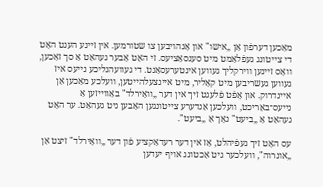מאַכען דערפֿון אַן „אישו" און אָנהויבען צו שטורמען. אין זיינע הענט האָט די צייטונג געפֿלאַמט מיט סענסאַציעס. זי האָט אָבער געהאַט אַ סך זאַכען, וואָס זיינען ווירקליך געווען אינטערעסאַנט. די געוועהנליכע נייעס איז געווען געשריבען מיט קאָליר, מיט איינצעלהייטען, וועלכע מאַכען אַן איינדרוק. און אָפֿט פֿלעגט זיך אין דער „וואָירלד" באַווייזען אַ נייעס־באַריכט, וועלכען אַנדערע צייטונגען האָבען ניט געהאַט. ער האָט געהאַט אַ „ביעט" נאָך אַ „ביעט".

עס האָט זיך געפֿיהלט, אַז אין דער רעדאַקציע פֿון דער „וואָירלד" זיצט אַן „אונרוה", וועלכער גיט אַכטונג אויף יעדען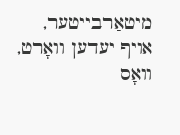מיטאַרבייטער, אויף יעדען וואָרט, וואָס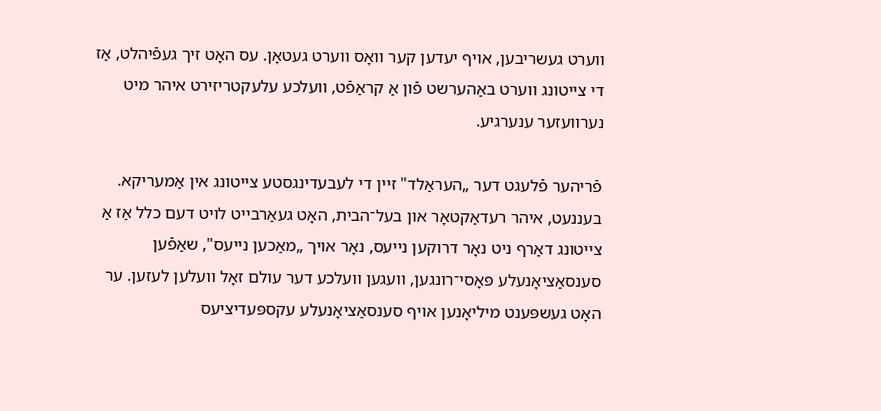ווערט געשריבען, אויף יעדען קער וואָס ווערט געטאָן. עס האָט זיך געפֿיהלט, אַז די צייטונג ווערט באַהערשט פֿון אַ קראַפֿט, וועלכע עלעקטריזירט איהר מיט נערוועזער ענערגיע.

פֿריהער פֿלעגט דער „העראַלד" זיין די לעבעדינגסטע צייטונג אין אַמעריקא. בעננעט, איהר רעדאַקטאָר און בעל־הבית, האָט געאַרבייט לויט דעם כלל אַז אַ צייטונג דאַרף ניט נאָר דרוקען נייעס, נאָר אויך „מאַכען נייעס", שאַפֿען סענסאַציאָנעלע פּאָסי־רונגען, וועגען וועלכע דער עולם זאָל וועלען לעזען. ער האָט געשפּענט מיליאָנען אויף סענסאַציאָנעלע עקספּעדיציעס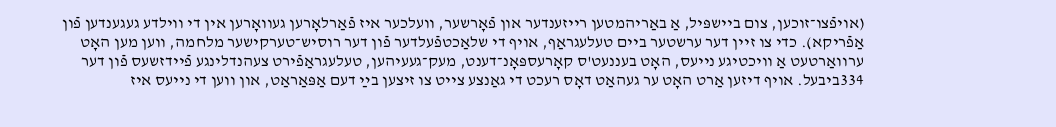(אויפֿצו־זוכען, צום ביישפּיל, אַ באַריהמטען רייזענדער און פֿאָרשער, וועלכער איז פֿאַרלאָרען געוואָרען אין די ווילדע געגענדען פֿון אַפֿריקא). כדי צו זיין דער ערשטער ביים טעלעגראַף, אויף די שלאַכטפֿעלדער פֿון דער רוסיש־טערקישער מלחמה, ווען מען האָט ערוואַרטעט אַ וויכטיגע נייעס, האָט בעננעט'ס קאָרעספּאָנ־דענט, מעק־געעיהען, טעלעגראַפֿירט צעהנדלינגע פֿיידזשעס פֿון דער 334ביבעל. אויף דיזען אַרט האָט ער געהאַט דאָס רעכט די גאַנצע צייט צו זיצען בײַ דעם אַפּאַראַט, און ווען די נייעס איז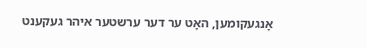אָנגעקומען, האָט ער דער ערשטער איהר געקענט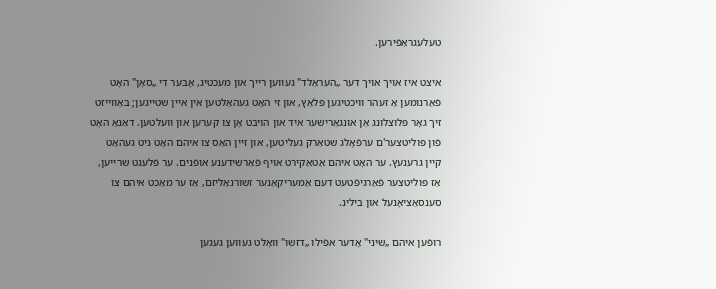טעלעגראַפֿירען.

איצט איז אויך אויך דער „העראַלד" געווען רייך און מעכטיג, אָבער די „סאָן" האָט פֿאַרנומען אַ זעהר וויכטיגען פּלאַץ, און זי האָט געהאַלטען אין איין שטייגען; באַווייזט זיך גאָר פּלוצלונג אַן אונגאַרישער איד און הויבט אָן צו קערען און וועלטען. דאַנאַ האָט פֿון פּוליטצער'ם ערפֿאָלג שטאַרק געליטען, און זיין האַס צו איהם האָט ניט געהאַט קיין גרענעץ. ער האָט איהם אַטאַקירט אויף פֿאַרשידענע אופֿנים. ער פֿלעגט שרייען, אַז פּוליטצער פֿאַרגיפֿטעט דעם אַמעריקאַנער זשורנאַליזם, אַז ער מאַכט איהם צו סענסאַציאָנעל און בילינ.

רופֿען איהם „שיני" אָדער אפֿילו „דזשו" וואָלט געווען געגען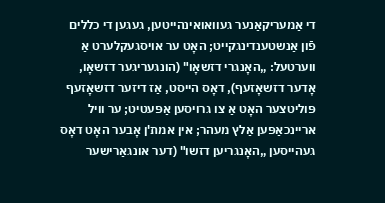די אַמעריקאַנער געוואואינהייטען, געגען די כללים פֿון אַנשטענדינגקייט; האָט ער אויסגעקלערט אַ ווערטעל: „האָנגרי דזשאָו" (הונגעריגער דזשאָו, אָדער דזשאָזעף), דאָס הייסט, אַז דיזער דזשאָזעף פּוליטצער האָט אַ צו גרויסען אַפּעטיט; ער וויל אריינכאַפּען אַלץ מעהר; אין אמת'ן אָבער האָט דאָס געהייסען „האָנגריען דזשו" (דער אונגאַרישער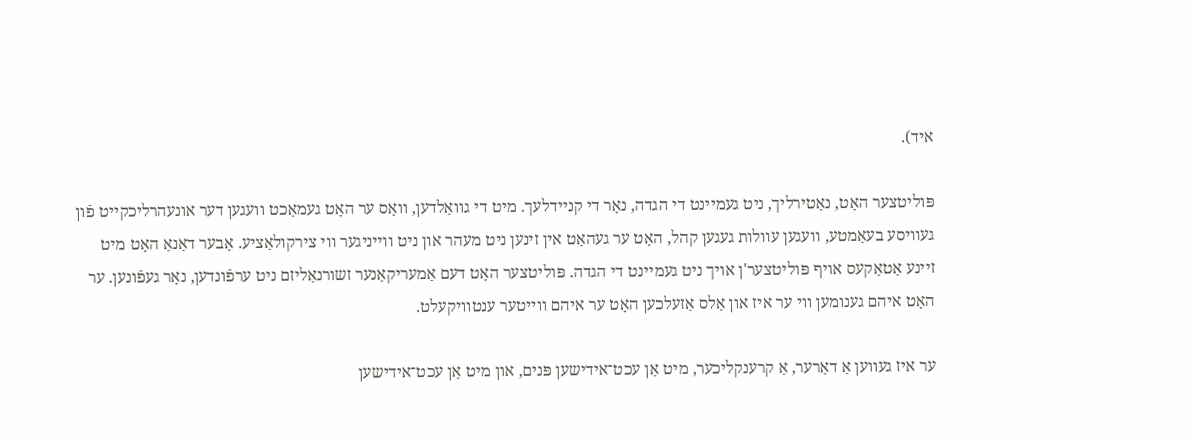איד).

פּוליטצער האָט, נאַטירליך, ניט געמיינט די הגדה, נאָר די קניידלעך. מיט די גוואַלדען, וואָס ער האָט געמאַכט וועגען דער אונעהרליכקייט פֿון געוויסע בעאַמטע, וועגען עוולות געגען קהל, האָט ער געהאַט אין זינען ניט מעהר און ניט ווייניגער ווי צירקולאַציע. אָבער דאַנאַ האָט מיט זיינע אַטאַקעס אויף פּוליטצער'ן אויך ניט געמיינט די הגדה. פּוליטצער האָט דעם אַמעריקאַנער זשורנאַליזם ניט ערפֿונדען, נאָר געפֿונען. ער האָט איהם גענומען ווי ער איז און אַלס אַזעלכען האָט ער איהם ווייטער ענטוויקעלט.

ער איז געווען אַ דאַרער, אַ קרענקליכער, מיט אַן עכט־אידישען פּנים, און מיט אַן עכט־אידישען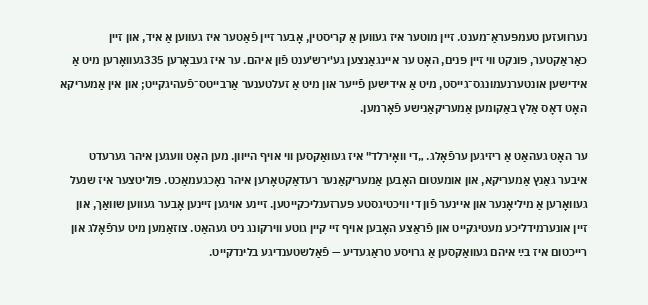נערוועזען טעמפּעראַ־מענט. זיין מוטער איז געווען אַ קריסטין, אָבער זיין פֿאַטער איז געווען אַ איד, און זיין כאַראַקטער, פּונקט ווי זיין פּנים, האָט ער איינגאַנצען גע'ירש'ענט פֿון איהם. ער איז געבאָרען 335געוואָרען מיט אַ אידישען אונטערנעמונגס־גייסט, מיט אַ אידישען פֿייער און מיט אַ זעלטענער אַרבייטס־פֿעהיגקייט; און אין אַמעריקא האָט דאָס אַלץ באַקומען אַמעריקאַנישע פֿאָרמען.

ער האָט געהאַט אַ ריזיגען ערפֿאָלג. „די וואָירלד" איז געוואַקסען ווי אויף הייוון. מען האָט וועגען איהר גערעדט איבער גאַנץ אַמעריקא, און אומעטום האָבען אַמעריקאַנער רעדאַקטאָרען איהר נאָכגעמאַכט. פּוליטצער איז שנעל געוואָרען אַ מיליאָנער און איינער פֿון די וויכטיגסטע פּערזענליכקייטען. זיינע אויגען זיינען אָבער געווען שוואַך, און זיין אונערמידליכע מעטיגקייט און פֿראַצע האָבען אויף זיי קיין גוטע ווירקונג ניט געהאַט. צוזאַמען מיט ערפֿאָלג און רייכטום איז בײַ איהם געוואַקסען אַ גרויסע טראַגעדיע — פֿאַלשטענדיגע בלינדקייט.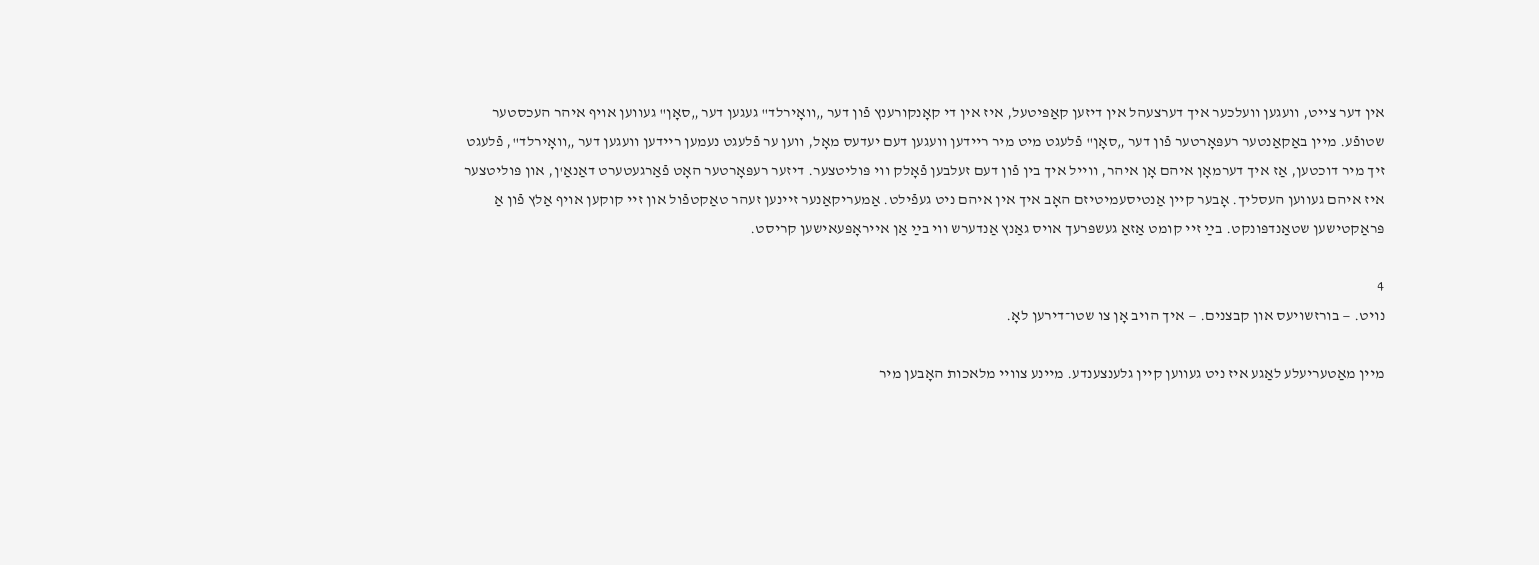אין דער צייט, וועגען וועלכער איך דערצעהל אין דיזען קאַפּיטעל, איז אין די קאָנקורענץ פֿון דער „וואָירלד" געגען דער „סאָן" געווען אויף איהר העכסטער שטופֿע. מיין באַקאַנטער רעפּאָרטער פֿון דער „סאָן" פֿלעגט מיט מיר ריידען וועגען דעם יעדעס מאָל, ווען ער פֿלעגט נעמען ריידען וועגען דער „וואָירלד", פֿלעגט זיך מיר דוכטען, אַז איך דערמאָן איהם אָן איהר, ווייל איך בין פֿון דעם זעלבען פֿאָלק ווי פּוליטצער. דיזער רעפּאָרטער האָט פֿאַרגעטערט דאַנאַ'ן, און פּוליטצער איז איהם געווען העסליך. אָבער קיין אַנטיסעמיטיזם האָב איך אין איהם ניט געפֿילט. אַמעריקאַנער זיינען זעהר טאַקטפֿול און זיי קוקען אויף אַלץ פֿון אַ פּראַקטישען שטאַנדפּונקט. בײַ זיי קומט אַזאַ געשפּרעך אויס גאַנץ אַנדערש ווי בײַ אַן אייראָפּעאישען קריסט.

4
נויט. — בורזשויעס און קבצנים. — איך הויב אָן צו שטו־דירען לאָ.

מיין מאַטעריעלע לאַגע איז ניט געווען קיין גלענצענדע. מיינע צוויי מלאכות האָבען מיר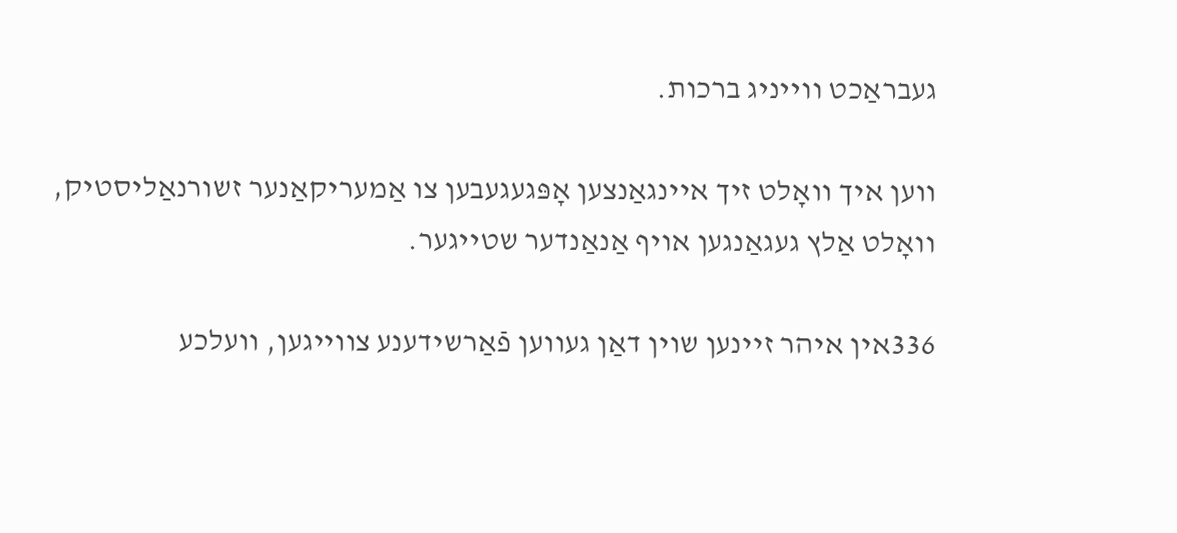געבראַכט ווייניג ברכות.

ווען איך וואָלט זיך איינגאַנצען אָפּגעגעבען צו אַמעריקאַנער זשורנאַליסטיק, וואָלט אַלץ געגאַנגען אויף אַנאַנדער שטייגער.

336אין איהר זיינען שוין דאַן געווען פֿאַרשידענע צווייגען, וועלכע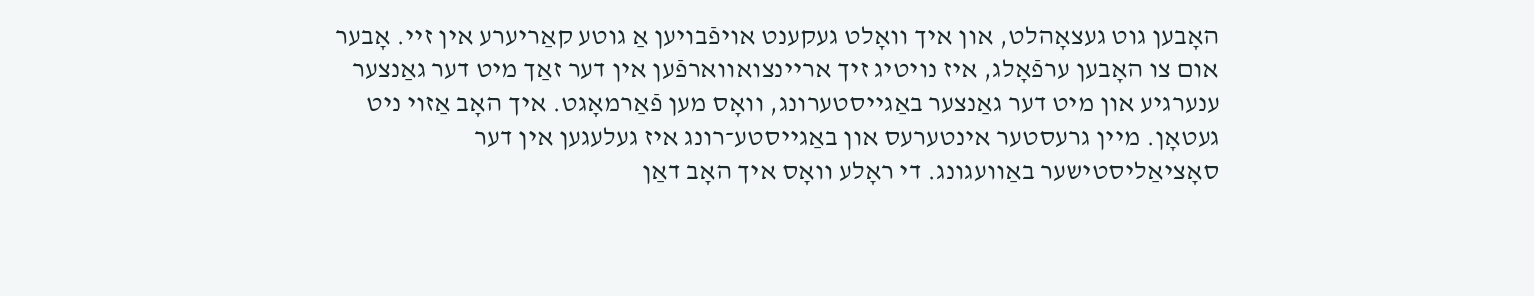האָבען גוט געצאָהלט, און איך וואָלט געקענט אויפֿבויען אַ גוטע קאַריערע אין זיי. אָבער אום צו האָבען ערפֿאָלג, איז נויטיג זיך אריינצואווארפֿען אין דער זאַך מיט דער גאַנצער ענערגיע און מיט דער גאַנצער באַגייסטערונג, וואָס מען פֿאַרמאָגט. איך האָב אַזוי ניט געטאָן. מיין גרעסטער אינטערעס און באַגייסטע־רונג איז געלעגען אין דער סאָציאַליסטישער באַוועגונג. די ראָלע וואָס איך האָב דאַן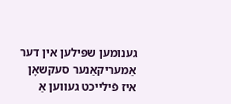גענומען שפּילען אין דער אַמעריקאַנער סעקשאָן איז פֿילייכט געווען אַ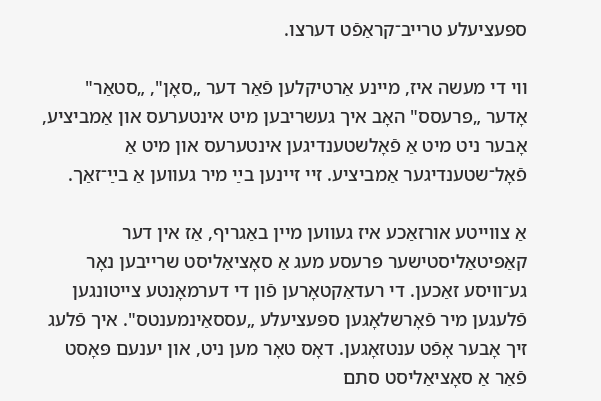ספּעציעלע טרייב־קראַפֿט דערצו.

ווי די מעשה איז, מיינע אַרטיקלען פֿאַר דער „סאָן", „סטאַר" אָדער „פּרעסס" האָב איך געשריבען מיט אינטערעס און אַמביציע, אָבער ניט מיט אַ פֿאָלשטענדיגען אינטערעס און מיט אַ פֿאָל־שטענדיגער אַמביציע. זיי זיינען בײַ מיר געווען אַ בײַ־זאַך.

אַ צווייטע אורזאַכע איז געווען מיין באַגריף, אַז אין דער קאַפּיטאַליסטישער פּרעסע מעג אַ סאָציאַליסט שרייבען נאָר גע־וויסע זאַכען. די רעדאַקטאָרען פֿון די דערמאָנטע צייטונגען פֿלעגען מיר פֿאָרשלאָגען ספּעציעלע „עססאַינמענטס". איך פֿלעג זיך אָבער אָפֿט ענטזאָגען. דאָס טאָר מען ניט, און יענעם פּאָסט פֿאַר אַ סאָציאַליסט סתם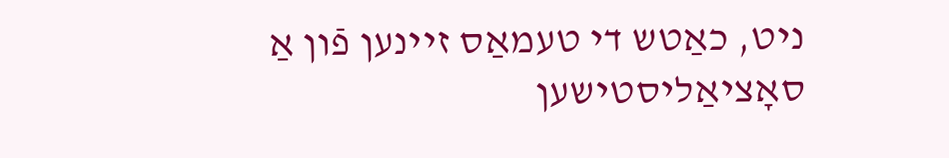ניט, כאַטש די טעמאַס זיינען פֿון אַ סאָציאַליסטישען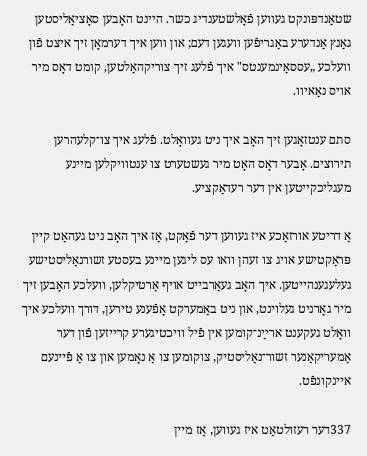שטאַנדפּונקט געווען פֿאָלשטענדיג כשר. היינט האָבען סאָציאַליסטען גאַנץ אַנדערע באַגריפֿען וועגען דעם; און ווען איך דערמאָן זיך איצט פֿון וועלכע „עססאַינמענטס" איך פֿלעג זיך צוריקהאַלטען, קומט דאָס מיר אויס נאַאיוו.

סתם ענטזאָגען זיך האָב איך ניט געוואָלט. פֿלעג איך צו־קלעהרען תירוצים. אָבער דאָס האָט מיר געשטערט צו ענטוויקלען מיינע מעגליכקייטען אין דער רעדאַקציע.

אַ דריטע אורזאַכע איז געווען דער פֿאַקט, אַז איך האָב ניט געהאַט קיין פּראַקטישע אויג צו זעהן וואו עס ליגען מיינע בעסטע זשורנאַליסטישע געלעגענהייטען. איך האָב געאַרבייט אויף אַרטיקלען, וועלכע האָבען זיך מיר גאָרניט געלוינט, און ניט באַמערקט אָפֿענע טירען, דורך וועלכע איך וואָלט געקענט ארײַנ־קומען אין פֿיל וויכטיגערע קרייזען פֿון דער אַמעריקאַנער זשור־נאַליסטיק, צוקומען צו אַ נאָמען און צו אַ פֿיינעם איינקונפֿט.

337דער רעזולטאַט איז געווען, אַז מיין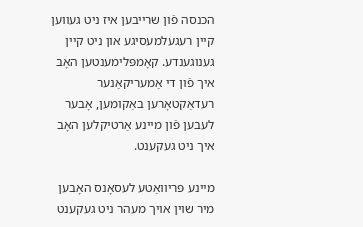הכנסה פֿון שרייבען איז ניט געווען קיין רעגעלמעסיגע און ניט קיין גענוגענדע. קאָמפּלימענטען האָב איך פֿון די אַמעריקאַנער רעדאַקטאָרען באַקומען, אָבער לעבען פֿון מיינע אַרטיקלען האָב איך ניט געקענט.

מיינע פּריוואַטע לעסאָנס האָבען מיר שוין אויך מעהר ניט געקענט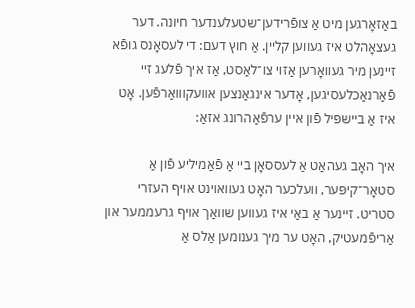באַזאָרגען מיט אַ צופֿרידען־שטעלענדער חיונה. דער געצאָהלט איז געווען קליין. אַ חוץ דעם: די לעסאָנס גופֿא זיינען מיר געוואָרען אַזוי צו־לאַסט, אַז איך פֿלעג זיי פֿאַרנאַכלעסיגען, אָדער אינגאַנצען אוועקווואַרפֿען. אָט איז אַ ביישפּיל פֿון איין ערפֿאַהרונג אזאַ:

איך האָב געהאַט אַ לעססאָן ביי אַ פֿאַמיליע פֿון אַ סטאָר־קיפּער, וועלכער האָט געוואוינט אויף העזרי סטריט. זיינער אַ באַי איז געווען שוואַך אויף גרעממער און אַריפֿמעטיק, האָט ער מיך גענומען אַלס אַ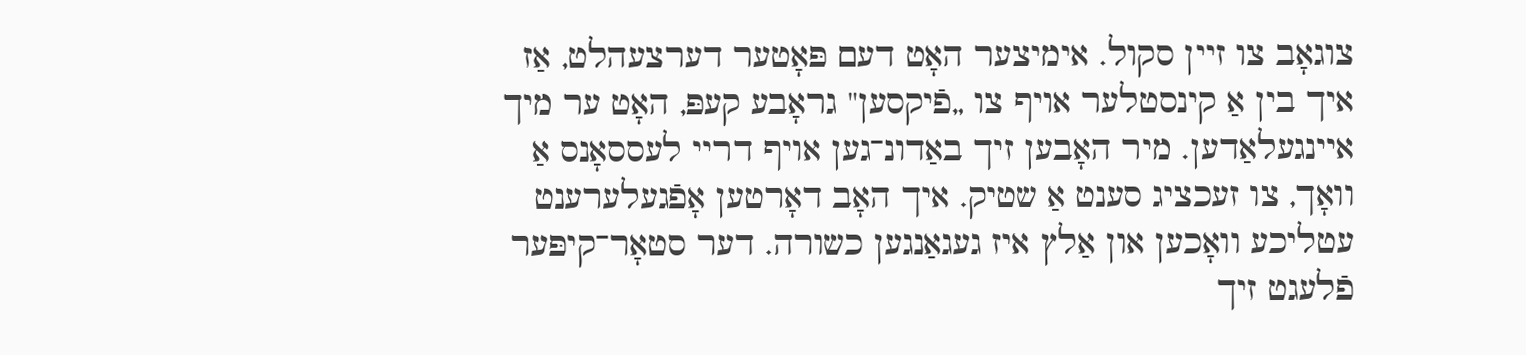צוגאָב צו זיין סקול. אימיצער האָט דעם פּאָטער דערצעהלט, אַז איך בין אַ קינסטלער אויף צו „פֿיקסען" גראָבע קעפּ, האָט ער מיך איינגעלאַדען. מיר האָבען זיך באַדונ־גען אויף דריי לעססאָנס אַ וואָך, צו זעכציג סענט אַ שטיק. איך האָב דאָרטען אָפֿגעלערענט עטליכע וואָכען און אַלץ איז געגאַנגען כשורה. דער סטאָר־קיפּער פֿלעגט זיך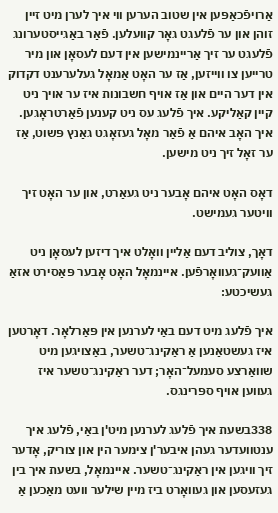אַרויפֿכאַפּען אין שטוב הערען ווי איך לערן מיט זיין זוהן און ער פֿלעגט גאָר קוועלען. פֿאַר באַגייסטערונג פֿלעגט ער זיך אַריינמישען אין דעם לעסאָן און מיר טרייען צו ווייזען, אַז ער האָט אַמאָל געלערענט דקדוק אין דער היים און אַז אויף חשבונות איז ער אויך ניט קיין קאַליקע. איך פֿלעג עס ניט קענען פֿאַרטראָגען. איך האָב איהם אַ פֿאַר מאָל געזאָגט גאַנץ פּשוט, אַז ער זאָל זיך ניט מישען.

דאָס האָט איהם אָבער ניט געאַרט, און ער האָט זיך וויטער געמישט.

דאָך, צוליב דעם אַליין וואָלט איך דיזען לעסאָן ניט אַוועק־געוואָרפֿען. איינמאָל האָט אָבער פּאַסירט אזאַ געשיכטע:

איך פֿלעג מיט דעם באַי לערנען אין פּאַרלאָר. דאָרטען איז געשטאַנען אַ ראַקינג־טשער, באַצויגען מיט שוואַרצע סעמעל־האָר; דער ראַקינג־טשער איז געווען אויף ספּרינגס.

338בשעת איך פֿלעג לערנען מיט'ן באַי, פֿלעג איך ענטוועדער געהן איבער'ן צימער הין און צוריק, אָדער זיך וויגען אין ראַקינג־טשער. איינמאָל, בשעת איך בין געזעסען און געוואָרט ביז מיין שילער וועט מאַכען אַ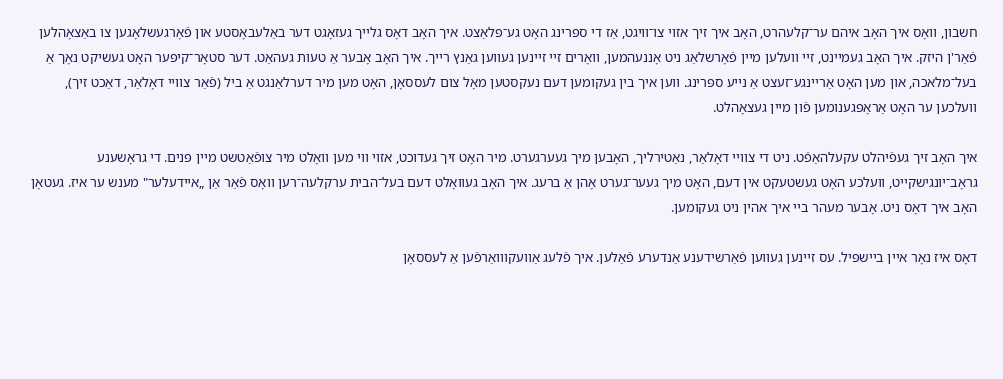חשבון, וואָס איך האָב איהם ער־קלעהרט, האָב איך זיך אזוי צו־וויגט, אַז די ספּרינג האָט גע־פּלאַצט. איך האָב דאָס גלייך געזאָגט דער באַלעבאָסטע און פֿאָרגעשלאָגען צו באַצאָהלען פֿאַר'ן היזק. איך האָב געמיינט, זיי וועלען מיין פֿאָרשלאַג ניט אָננעהמען, וואָרים זיי זיינען געווען גאַנץ רייך. איך האָב אָבער אַ טעות געהאַט. דער סטאָר־קיפּער האָט געשיקט נאָך אַ בעל־מלאכה, און מען האָט אַריינגע־זעצט אַ נייע ספּרינג. ווען איך בין געקומען דעם נעקסטען מאָל צום לעססאָן, האָט מען מיר דערלאַנגט אַ ביל (פֿאַר צוויי דאָלאַר, דאַכט זיך), וועלכען ער האָט אַראָפּגענומען פֿון מיין געצאָהלט.

איך האָב זיך געפֿיהלט עקעלהאַפֿט. ניט די צוויי דאָלאַר, נאַטירליך, האָבען מיך געערגערט. מיר האָט זיך געדוכט, אזוי ווי מען וואָלט מיר צופֿאַטשט מיין פּנים. די גראָשענע גראָב־יונגישקייט, וועלכע האָט געשטעקט אין דעם, האָט מיך געער־גערט אָהן אַ ברעג. איך האָב געוואָלט דעם בעל־הבית ערקלעה־רען וואָס פֿאַר אַן „איידעלער" מענש ער איז. געטאָן האָב איך דאָס ניט. אָבער מעהר ביי איך אהין ניט געקומען.

דאָס איז נאָר איין ביישפּיל. עס זיינען געווען פֿאַרשידענע אַנדערע פֿאַלען. איך פֿלעג אַוועקווואַרפֿען אַ לעססאָן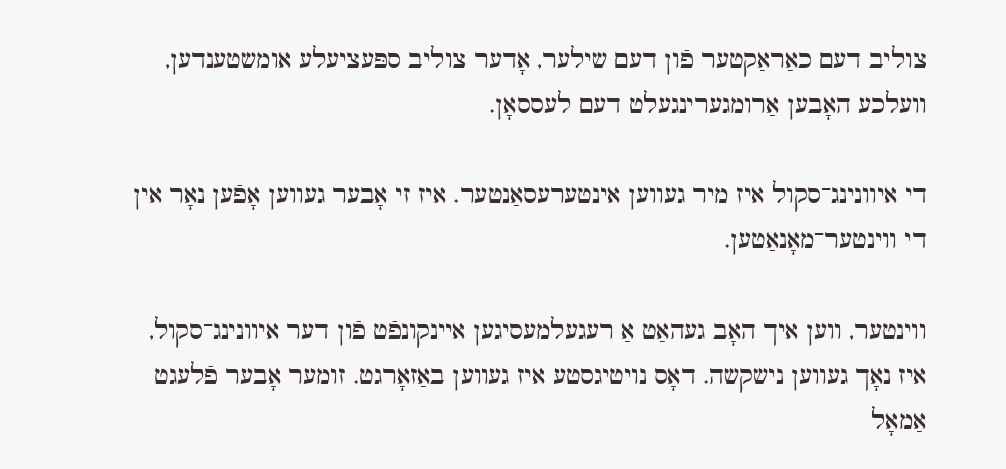צוליב דעם כאַראַקטער פֿון דעם שילער, אָדער צוליב ספּעציעלע אומשטענדען, וועלכע האָבען אַרומגערינגעלט דעם לעססאָן.

די איוונינג־סקול איז מיר געווען אינטערעסאַנטער. איז זי אָבער געווען אָפֿען נאָר אין די ווינטער־מאָנאַטען.

ווינטער, ווען איך האָב געהאַט אַ רעגעלמעסיגען איינקונפֿט פֿון דער איוונינג־סקול, איז נאָך געווען נישקשה. דאָס נויטיגסטע איז געווען באַזאָרגט. זומער אָבער פֿלעגט אַמאָל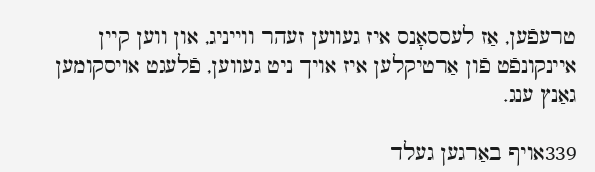טרעפֿען, אַז לעססאָנס איז געווען זעהר ווייניג, און ווען קיין איינקונפֿט פֿון אַרטיקלען איז אויך ניט געווען, פֿלעגט אויסקומען גאַנץ ענג.

339אויף באַרגען געלד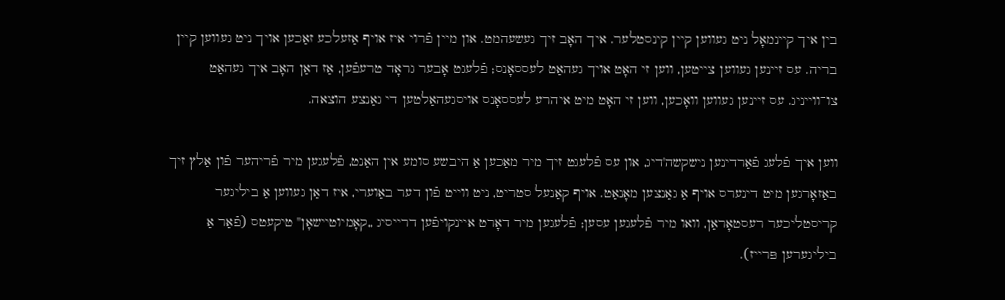בין איך קיינמאָל ניט געווען קיין קינסטלער. איך האָב זיך געשעהמט. און מיין פֿרוי איז אויף אַזעלכע זאַכען אויך ניט געווען קיין בריה. עס זיינען געווען צייטען, ווען זי האָט אויך געהאַט לעססאָנס; פֿלעגט אָבער גראָד טרעפֿען, אַז דאַן האָב איך געהאַט צו־ווייניג. עס זיינען געווען וואָכען, ווען זי האָט מיט איהרע לעססאָנס אויסגעהאַלטען די גאַנצע הוצאה.

ווען איך פֿלעג פֿאַרדינען נישקשה'דיג, און עס פֿלעגט זיך מיר מאַכען אַ היבשע סומע אין האַנט, פֿלעגען מיר פֿריהער פֿון אַלץ זיך באַזאָרגען מיט דינערס אויף אַ גאַנצען מאָנאַט. אויף קאַנעל סטריט, ניט ווייט פֿון דער באַוערי, איז דאַן געווען אַ ביליגער קריסטליכער רעסטאָראַן, וואו מיר פֿלעגען עסען; פֿלעגען מיר דאָרט איינקויפֿען דרייסיג „קאָמיוטיישאָן" טיקעטס (פֿאַר אַ ביליגערען פּרייז).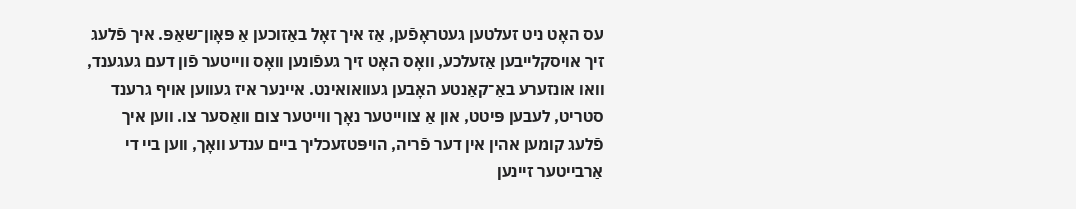עס האָט ניט זעלטען געטראָפֿען, אַז איך זאָל באַזוכען אַ פּאָון־שאַפּ. איך פֿלעג זיך אויסקלייבען אַזעלכע, וואָס האָט זיך געפֿונען וואָס ווייטער פֿון דעם געגענד, וואו אונזערע באַ־קאַנטע האָבען געוואואינט. איינער איז געווען אויף גרענד סטריט, לעבען פּיטט, און אַ צווייטער נאָך ווייטער צום וואַסער צו. ווען איך פֿלעג קומען אהין אין דער פֿריה, הויפּטזעכליך ביים ענדע וואָך, ווען ביי די אַרבייטער זיינען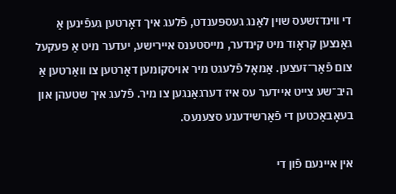די ווינדזשעס שוין לאַנג געספּענדט, פֿלעג איך דאָרטען געפֿינען אַ גאַנצען קראָוד מיט קינדער, מייסטענס איירישע, יעדער מיט אַ פּעקעל צום פֿאַר־זעצען. אַמאָל פֿלעגט מיר אויסקומען דאָרטען צו וואַרטען אַ היב־שע צייט איידער עס איז דערגאַנגען צו מיר. פֿלעג איך שטעהן און בעאָבאַכטען די פֿאַרשידענע סצענעס.

אין איינעם פֿון די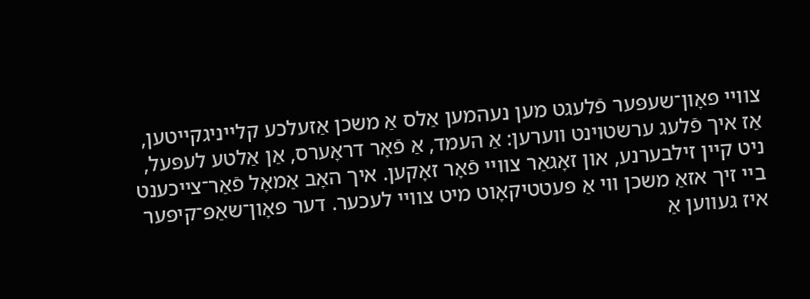צוויי פּאָון־שעפּער פֿלעגט מען נעהמען אַלס אַ משכן אַזעלכע קלייניגקייטען, אַז איך פֿלעג ערשטוינט ווערען: אַ העמד, אַ פֿאָר דראָערס, אַן אַלטע לעפּעל, ניט קיין זילבערנע, און זאָגאַר צוויי פֿאָר זאָקען. איך האָב אַמאָל פֿאַר־צייכענט ביי זיך אזאַ משכן ווי אַ פּעטטיקאָוט מיט צוויי לעכער. דער פּאָון־שאַפּ־קיפּער איז געווען אַ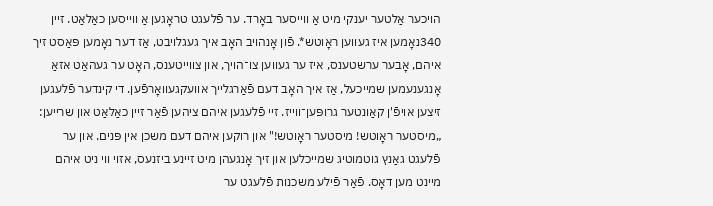הויכער אַלטער יענקי מיט אַ ווייסער באָרד. ער פֿלעגט טראָגען אַ ווייסען כאַלאַט. זיין 340נאָמען איז געווען ראָוטש*. פֿון אָנהויב האָב איך געגלויבט, אַז דער נאָמען פּאַסט זיך איהם, אָבער ערשטענס, איז ער געווען צו־הויך, און צווייטענס, האָט ער געהאַט אזאַ אָנגענעמען שמייכעל, אַז איך האָב דעם פֿאַרגלייך אוועקגעוואָרפֿען. די קינדער פֿלעגען זיצען אויפֿ'ן קאַונטער גרופּען־ווייז. זיי פֿלעגען איהם ציהען פֿאַר זיין כאַלאַט און שרייען: „מיסטער ראָוטש! מיסטער ראָוטש!" און רוקען איהם דעם משכן אין פּנים. און ער פֿלעגט גאַנץ גוטמוטיג שמייכלען און זיך אָנגעהן מיט זיינע ביזנעס, אזוי ווי ניט איהם מיינט מען דאָס. פֿאַר פֿילע משכנות פֿלעגט ער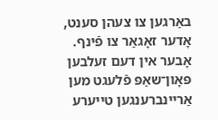באַרגען צו צעהן סענט, אָדער זאָגאַר צו פֿינף. אָבער אין דעם זעלבען פּאָון־שאַפּ פֿלעגט מען אַריינברענגען טייערע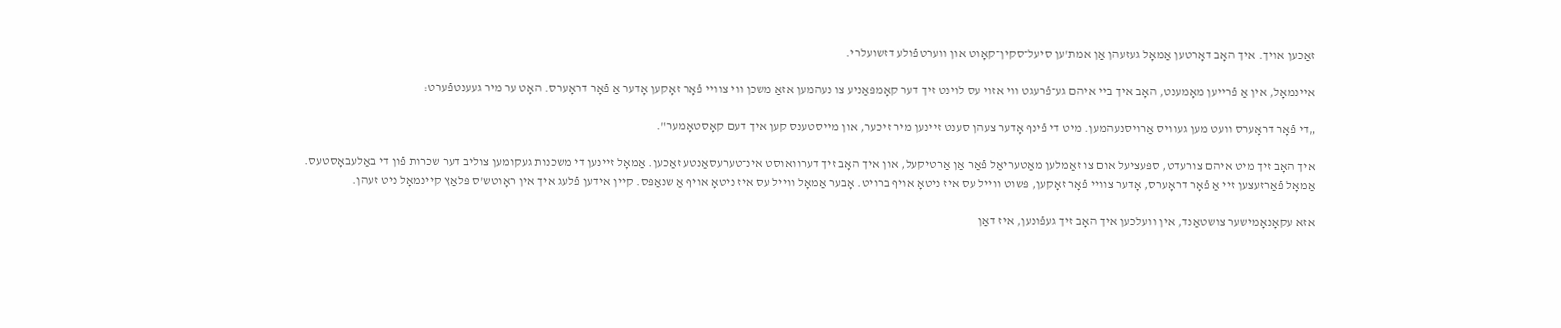זאַכען אויך. איך האָב דאָרטען אַמאָל געזעהן אַן אמת'ען סיעל־סקין־קאָוט און ווערטפֿולע דזשועלרי.

איינמאָל, אין אַ פֿרייען מאָמענט, האָב איך ביי איהם גע־פֿרעגט ווי אזוי עס לוינט זיך דער קאָמפּאַניע צו נעהמען אזאַ משכן ווי צוויי פֿאָר זאָקען אָדער אַ פֿאָר דראָערס. האָט ער מיר געענטפֿערט:

„די פֿאָר דראָערס וועט מען געוויס אַרויסנעהמען. מיט די פֿינף אָדער צעהן סענט זיינען מיר זיכער, און מייסטענס קען איך דעם קאָסטאָמער".

איך האָב זיך מיט איהם צורעדט, ספּעציעל אום צו זאַמלען מאַטעריאַל פֿאַר אַן אַרטיקעל, און איך האָב זיך דערוואוסט אינ־טערעסאַנטע זאַכען. אַמאָל זיינען די משכנות געקומען צוליב דער שכרות פֿון די באַלעבאָסטעס. אַמאָל פֿאַרזעצען זיי אַ פֿאָר דראָערס, אָדער צוויי פֿאָר זאָקען, פּשוט ווייל עס איז ניטאָ אויף ברויט. אָבער אַמאָל ווייל עס איז ניטאָ אויף אַ שנאַפּס. קיין אידען פֿלעג איך אין ראָוטש'ס פּלאַץ קיינמאָל ניט זעהן.

אזא עקאָנאָמישער צושטאַנד, אין וועלכען איך האָב זיך געפֿונען, איז דאַן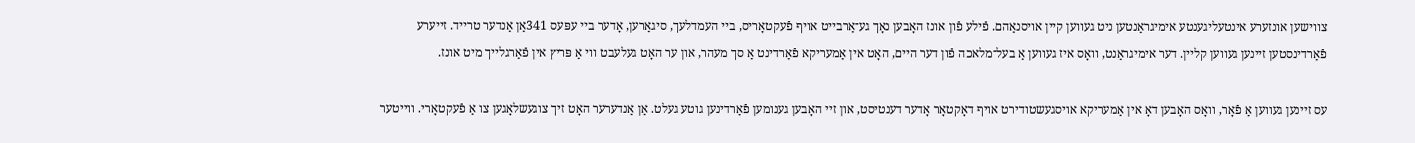צווישען אונזערע אינטעליגענטע אימיגראַנטען ניט געווען קיין אויסנאַהם. פֿילע פֿון אונז האָבען נאָך גע־אַרבייט אויף פֿעקטאָריס, ביי העמדלעך, סיגאַרען, אָדער ביי עפּעס 341אַן אַנדער טרייד. זייערע פֿאַרדינסטען זיינען געווען קליין. דער אימיגראַנט, וואָס איז געווען אַ בעל־מלאכה פֿון דער היים, האָט אין אַמעריקא פֿאַרדינט אַ סך מעהר, און ער האָט געלעבט ווי אַ פּריץ אין פֿאַרגלייך מיט אונז.

עס זיינען געווען אַ פֿאָר, וואָס האָבען דאָ אין אַמעריקא אויסגעשטודירט אויף דאָקטאָר אָדער דענטיסט, און זיי האָבען גענומען פֿאַרדינען גוטע געלט. אַן אַנדערער האָט זיך צוגעשלאָגען צו אַ פֿעקטאָרי. ווייטער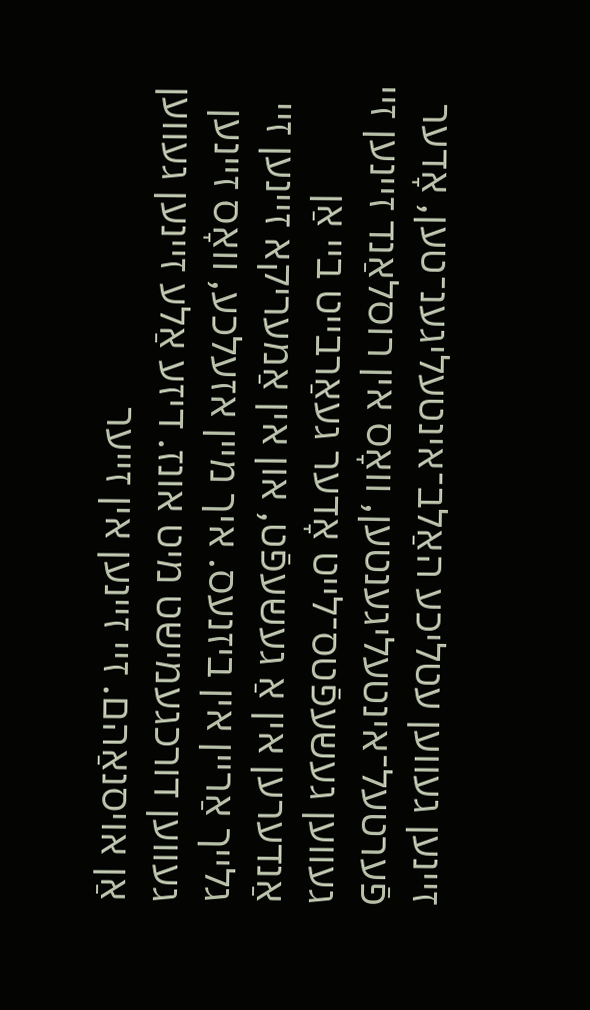זיינען געווען עטליכע האַלב־אינטעליגענ־טען, אָדער פֿערטעל־אינטעליגענטען, וואָס אין רוסלאַנד זיינען זיי געווען געשעפֿטס־לייט אָדער געאַרבייט ביי אַן אַנדערען אין אַ געשעפֿט, און אין אַמעריקא זיינען זיי גלייך אַריין אין ביזנעס. איך מיין אזעלכע, וואָס זיינען געווען דורכגעמישט מיט אונז. דיזע אַלע זיינען געווען אַן אויסנאַהם. זיי זיינען אין זייער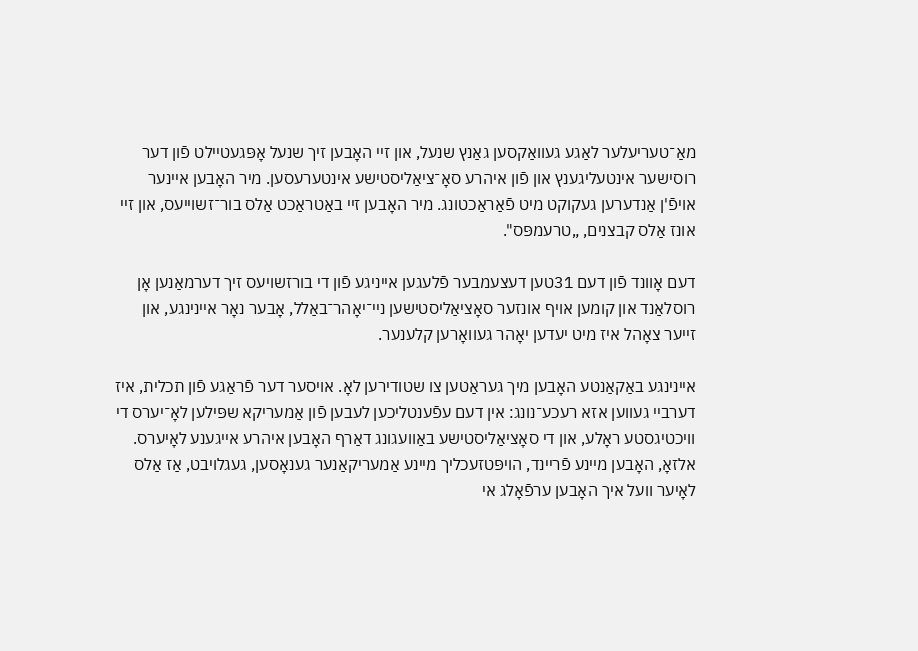מאַ־טעריעלער לאַגע געוואַקסען גאַנץ שנעל, און זיי האָבען זיך שנעל אָפּגעטיילט פֿון דער רוסישער אינטעליגענץ און פֿון איהרע סאָ־ציאַליסטישע אינטערעסען. מיר האָבען איינער אויפֿ'ן אַנדערען געקוקט מיט פֿאַראַכטונג. מיר האָבען זיי באַטראַכט אַלס בור־זשוייעס, און זיי אונז אַלס קבצנים, „טרעמפּס".

דעם אָוונד פֿון דעם 31טען דעצעמבער פֿלעגען אייניגע פֿון די בורזשויעס זיך דערמאַנען אָן רוסלאַנד און קומען אויף אונזער סאָציאַליסטישען ניי־יאָהר־באַלל, אָבער נאָר איינינגע, און זייער צאָהל איז מיט יעדען יאָהר געוואָרען קלענער.

איינינגע באַקאַנטע האָבען מיך געראַטען צו שטודירען לאָ. אויסער דער פֿראַגע פֿון תכלית, איז דערביי געווען אזא רעכע־נונג: אין דעם עפֿענטליכען לעבען פֿון אַמעריקא שפּילען לאָ־יערס די וויכטיגסטע ראָלע, און די סאָציאַליסטישע באַוועגונג דאַרף האָבען איהרע אייגענע לאָיערס. אלזאָ, האָבען מיינע פֿריינד, הויפּטזעכליך מיינע אַמעריקאַנער גענאָסען, געגלויבט, אַז אַלס לאָיער וועל איך האָבען ערפֿאָלג אי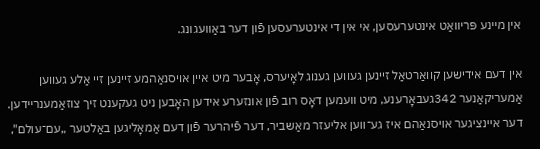אין מיינע פּריוואַט אינטערעסען, אי אין די אינטערעסען פֿון דער באַוועגונג.

אין דעם אידישען קוואַרטאַל זיינען געווען גענוג לאָיערס, אָבער מיט איין אויסנאַהמע זיינען זיי אַלע געווען אַמעריקאַנער 342געבאָרענע, מיט וועמען דאָס רוב פֿון אונזערע אידען האָבען ניט געקענט זיך צוזאַמענריידען. דער איינציגער אויסנאַהם איז גע־ווען אליעזר מאַשביר, דער פֿיהרער פֿון דעם אַמאָליגען באַלטער „עם־עולם",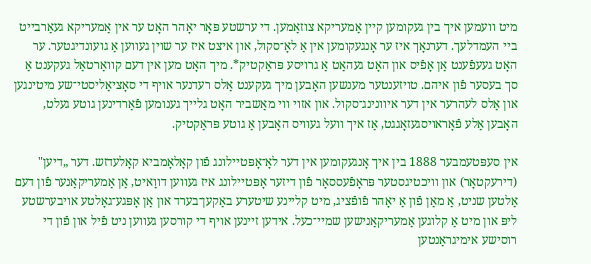מיט וועמען איך בין געקומען קיין אַמעריקא צוזאַמען. די ערשטע פּאָר יאָהר האָט ער אין אַמעריקא געאַרבייט ביי העמדלעך. דערנאָך איז ער אָנגעקומען אין אַ לאָ־סקול, און איצט איז ער שוין געווען אַ גועונדיגטער. ער האָט געעפֿענט אַן אָפֿיס און האָט געהאַט אַ גרויסע פּראַקטיק*. מיך האָט מען אין דעם קוואַרטאַל געקענט אַ סך בעסער פֿון איהם. טויזענטער מענשען האָבען מיך געקענט אַלס רעדנער אויף די סאָציאַליסטי־שע מיטינגען און אַלס לעהרער אין דער איוונינג־סקול. און אזוי ווי מאַשביר האָט גלייך גענומען פֿאַרדינען גוטע געלט, האָבען אַלע פֿאָראויסגעזאָגגט, אַז איך וועל געוויס האָבען אַ גוטע פּראַקטיק.

אין סעפּטעמבער 1888 בין איך אָנגעקומען אין דער לאָ־אָפּטיילונג פֿון קאָלאָמביא קאָלעדזש. דער „דיען" (דירעקטאָר) און וויכטיגסטער פּראָפֿעססאָר פֿון דיזער אָפּטיילונג איז געווען דווַאיט, אַן אַמעריקאַנער פֿון דעם אַלטען שניט, אַ מאַן פֿון אַ יאָהר פֿופֿציג, מיט קליינע שיטערע באַקען־בערד און אַן אָפּגע־גאָלטע אויבערשטע ליפּ און מיט אַ קלוגען אַמעריקאַנישען שמיי־כעל. אידען זיינען אויף די קורסען געווען ניט פֿיל און פֿון די רוסישע אימיגראַנטען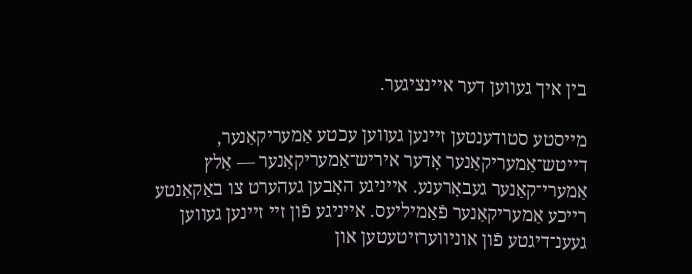בין איך געווען דער איינציגער.

מייסטע סטודענטען זיינען געווען עכטע אַמעריקאַנער, דייטש־אַמעריקאַנער אָדער איריש־אַמעריקאַנער — אַלץ אַמערי־קאַנער געבאָרענע. אייניגע האָבען געהערט צו באַקאַנטע רייכע אַמעריקאַנער פֿאַמיליעס. אייניגע פֿון זיי זיינען געווען געענ־דיגטע פֿון אוניווערזיטעטען און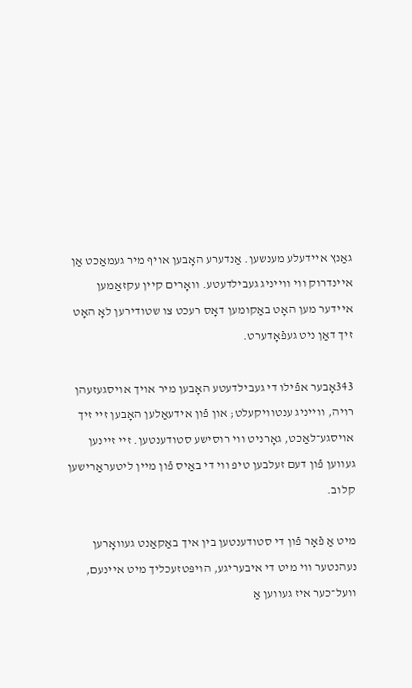גאַנץ איידעלע מענשען. אַנדערע האָבען אויף מיר געמאַכט אַן איינדרוק ווי ווייניג געבילדעטע. וואָרים קיין עקזאַמען איידער מען האָט באַקומען דאָס רעכט צו שטודירען לאָ האָט זיך דאַן ניט געפֿאָדערט.

343אָבער אפֿילו די געבילדעטע האָבען מיר אויך אויסגעזעהן רויה, ווייניג ענטוויקעלט; און פֿון אידעאַלען האָבען זיי זיך אויסגע־לאַכט, גאָרניט ווי רוסישע סטודענטען. זיי זיינען געווען פֿון דעם זעלבען טיפּ ווי די באַיס פֿון מיין ליטעראַרישען קלוב.

מיט אַ פֿאָר פֿון די סטודענטען בין איך באַקאַנט געוואָרען נעהנטער ווי מיט די איבעריגע, הויפּטזעכליך מיט איינעם, וועל־כער איז געווען אַ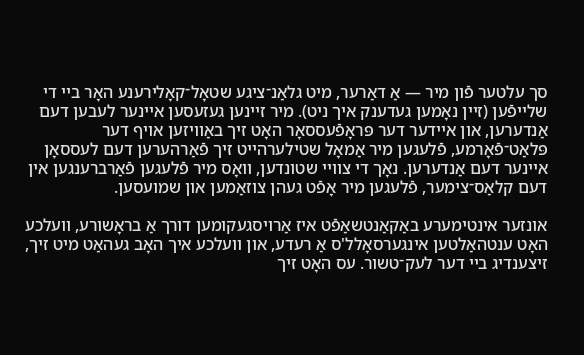סך עלטער פֿון מיר — אַ דאַרער, מיט גלאַנ־ציגע שטאָל־קאָלירענע האָר ביי די שלייפֿען (זיין נאָמען געדענק איך ניט). מיר זיינען געזעסען איינער לעבען דעם אַנדערען, און איידער דער פּראָפֿעססאָר האָט זיך באַוויזען אויף דער פּלאַט־פֿאָרמע, פֿלעגען מיר אַמאָל שטילערהייט זיך פֿאַרהערען דעם לעססאָן איינער דעם אַנדערען. נאָך די צוויי שטונדען, וואָס מיר פֿלעגען פֿאַרברענגען אין דעם קלאַס־צימער, פֿלעגען מיר אָפֿט געהן צוזאַמען און שמועסען.

אונזער אינטימערע באַקאַנטשאַפֿט איז אַרויסגעקומען דורך אַ בראָשורע, וועלכע האָט ענטהאַלטען אינגערסאָלל'ס אַ רעדע, און וועלכע איך האָב געהאַט מיט זיך, זיצענדיג ביי דער לעק־טשור. עס האָט זיך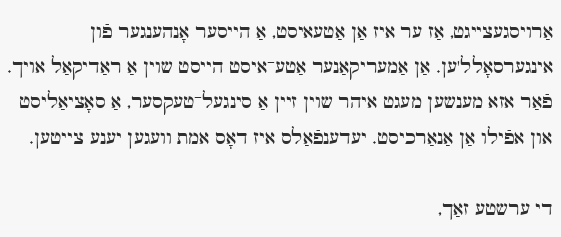אַרויסגעצייגט, אַז ער איז אַן אַטעאיסט, אַ הייסער אָנהענגער פֿון אינגערסאָלל'ען. אַן אַמעריקאַנער אַטע־איסט הייסט שוין אַ ראַדיקאַל אויך. פֿאַר אזא מענשען מעגט איהר שוין זיין אַ סינגעל־טעקסער, אַ סאָציאַליסט און אפֿילו אַן אַנאַרכיסט. יעדענפֿאַלס איז דאָס אמת וועגען יענע צייטען.

די ערשטע זאַך,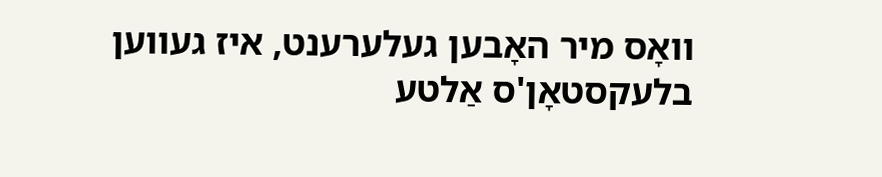וואָס מיר האָבען געלערענט, איז געווען בלעקסטאָן'ס אַלטע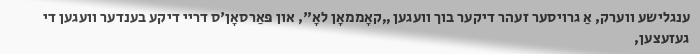ענגלישע ווערק, אַ גרויסער זעהר דיקער בוך וועגען „קאָממאָן לאָ", און פּאַרסאָן'ס דריי דיקע בענדער וועגען די געזעצען,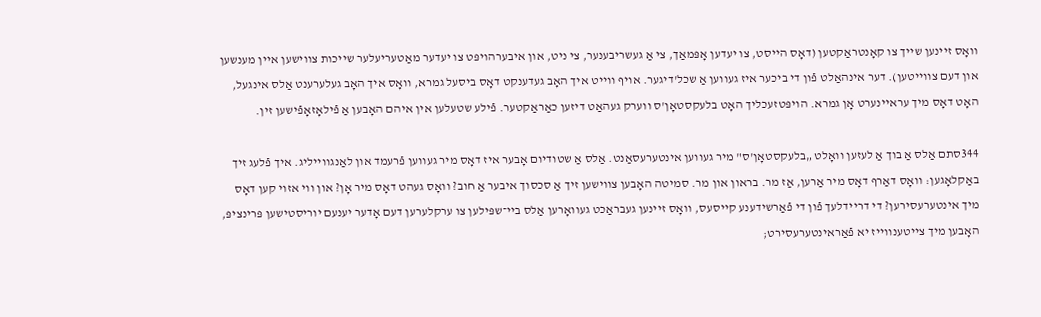וואָס זיינען שייך צו קאָנטראַקטען (דאָס הייסט, צו יעדען אָפּמאַך, צי אַ געשריבענער, צי ניט, און איבערהויפּט צו יעדער מאַטעריעלער שייכות צווישען איין מענשען און דעם צווייטען). דער אינהאַלט פֿון די ביכער איז געווען אַ שכל'דיגער. אויף ווייט איך האָב געדענקט דאָס ביסעל גמרא, וואָס איך האָב געלערענט אַלס אינגעל, האָט דאָס מיך עראיינערט אָן גמרא. הויפּטזעכליך האָט בלעקסטאָן'ס ווערק געהאַט דיזען כאַראַקטער. פֿילע שטעלען אין איהם האָבען אַ פֿילאָזאָפֿישען זין.

344סתם אַלס אַ בוך אַ לעזען וואָלט „בלעקסטאָן'ס" מיר געווען אינטערעסאַנט. אַלס אַ שטודיום אָבער איז דאָס מיר געווען פֿרעמד און לאַנגווייליג. איך פֿלעג זיך באַקלאָגען: וואָס דאַרף דאָס מיר אַרען, אַז מר. בראון און מר. סמיטה האָבען צווישען זיך אַ סכסוך איבער אַ חוב? וואָס געהט דאָס מיר אָן? און ווי אזוי קען דאָס מיך אינטערעסירען? די דריידלעך פֿון די פֿאַרשידענע קייסעס, וואָס זיינען געבראַכט געוואָרען אַלס ביי־שפּילען צו ערקלערען דעם אָדער יענעם יוריסטישען פּרינציפּ, האָבען מיך צייטענווייז יא פֿאַראינטערעסירט;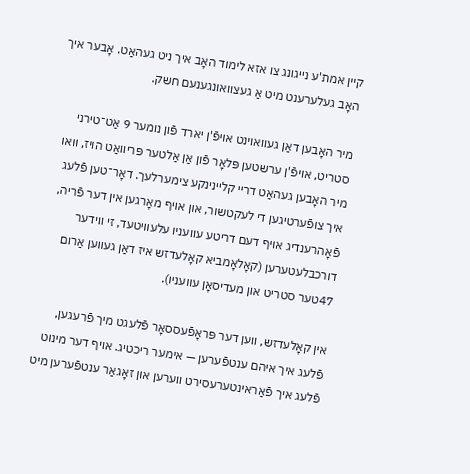קיין אמת'ע נייגונג צו אזא לימוד האָב איך ניט געהאַט. אָבער איך האָב געלערענט מיט אַ געצוואונגענעם חשק.

מיר האָבען דאַן געוואוינט אויפֿ'ן יארד פֿון נומער 9 אַט־טירני סטריט, אויפֿ'ן ערשטען פּלאָר פֿון אַן אַלטער פּריוואַט הויז, וואו מיר האָבען געהאַט דריי קליינינקע צימערלעך. דאָר־טען פֿלעג איך צופֿערטיגען די לעקטשור, און אויף מאָרגען אין דער פֿריה, פֿאָהרענדיג אויף דעם דריטע עוועניו עלעוויטעד, זי ווידער דורכבלעטערען (קאָלאָמביא קאָלעדזש איז דאַן געווען אַרום 47טער סטריט און מעדיסאָן עוועניו).

אין קאָלעדזש, ווען דער פּראָפֿעססאָר פֿלעגט מיך פֿרעגען, פֿלעג איך איהם ענטפֿערען — אימער ריכטיג. אויף דער מינוט פֿלעג איך פֿאַראינטערעסירט ווערען און זאָגאַר ענטפֿערען מיט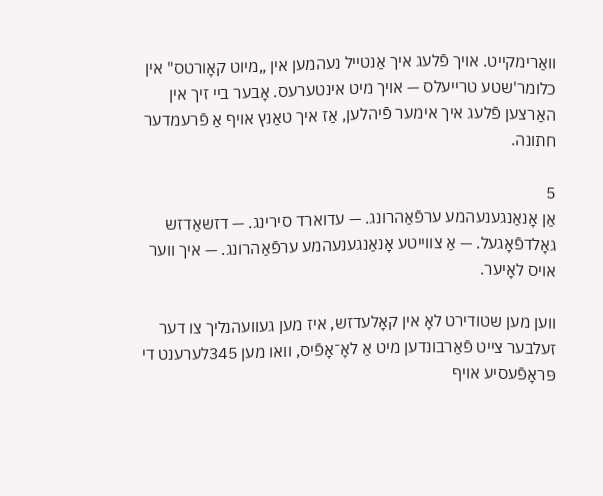וואַרימקייט. אויך פֿלעג איך אַנטייל נעהמען אין „מיוט קאָורטס" אין כלומר'שטע טרייעלס — אויך מיט אינטערעס. אָבער ביי זיך אין האַרצען פֿלעג איך אימער פֿיהלען, אַז איך טאַנץ אויף אַ פֿרעמדער חתונה.

5
אַן אָנאַנגענעהמע ערפֿאַהרונג. — עדוארד סירינג. — דזשאַדזש גאָלדפֿאָגעל. — אַ צווייטע אָנאַנגענעהמע ערפֿאַהרונג. — איך ווער אויס לאָיער.

ווען מען שטודירט לאָ אין קאָלעדזש, איז מען געוועהנליך צו דער זעלבער צייט פֿאַרבונדען מיט אַ לאָ־אָפֿיס, וואו מען 345לערענט די פּראָפֿעסיע אויף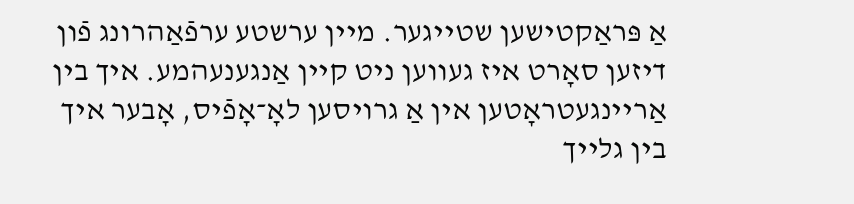אַ פּראַקטישען שטייגער. מיין ערשטע ערפֿאַהרונג פֿון דיזען סאָרט איז געווען ניט קיין אַנגענעהמע. איך בין אַריינגעטראָטען אין אַ גרויסען לאָ־אָפֿיס, אָבער איך בין גלייך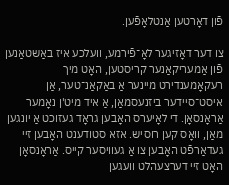פֿון דאָרטען אַנטלאָפֿען.

צו דער דאָזיגער לאָ־פֿירמע, וועלכע איז באַשטאַנען פֿון אַמעריקאַנער קריסטען, האָט מיך רעקאָמענדירט מיינער אַ באַקאַנ־טער, אַן איסט־סיידער ביזנעסמאַן, אַ איד מיט'ן נאָמער אַראָנסאָן. די לאָיערס האָבען גראָד געזוכט אַ יונגען מאַן, וואָס קען רוסיש. אזא סטודענט האָבען זיי געדאַרפֿט האָבען צו אַ געוויסער קייס. אַראָנסאָן האָט זיי דערצעהלט וועגען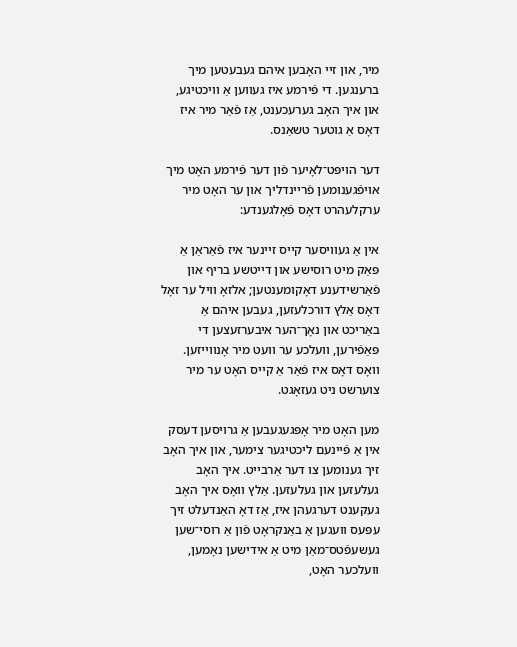מיר, און זיי האָבען איהם געבעטען מיך ברענגען. די פֿירמע איז געווען אַ וויכטיגע, און איך האָב גערעכענט, אַז פֿאַר מיר איז דאָס אַ גוטער טשאַנס.

דער הויפּט־לאָיער פֿון דער פֿירמע האָט מיך אויפֿגענומען פֿריינדליך און ער האָט מיר ערקלעהרט דאָס פֿאָלגענדע:

אין אַ געוויסער קייס זיינער איז פֿאַראַן אַ פּאַק מיט רוסישע און דייטשע בריף און פֿאַרשידענע דאָקומענטען; אלזאָ וויל ער זאָל דאָס אַלץ דורכלעזען, געבען איהם אַ באַריכט און נאָך־הער איבערזעצען די פּאַפֿירען, וועלכע ער וועט מיר אָנווייזען. וואָס דאָס איז פֿאַר אַ קייס האָט ער מיר צוערשט ניט געזאָגט.

מען האָט מיר אָפּגעגעבען אַ גרויסען דעסק אין אַ פֿיינעם ליכטיגער צימער, און איך האָב זיך גענומען צו דער אַרבייט. איך האָב געלעזען און געלעזען. אַלץ וואָס איך האָב געקענט דערגעהן איז, אַז דאָ האַנדעלט זיך עפּעס וועגען אַ באַנקראָט פֿון אַ רוסי־שען געשעפֿטס־מאַן מיט אַ אידישען נאָמען, וועלכער האָט,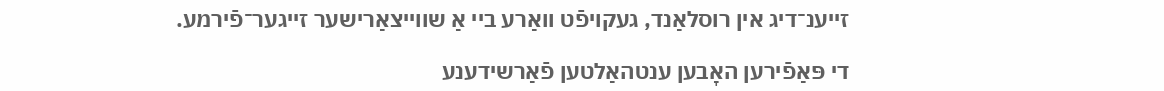זייענ־דיג אין רוסלאַנד, געקויפֿט וואַרע ביי אַ שווייצאַרישער זייגער־פֿירמע.

די פּאַפֿירען האָבען ענטהאַלטען פֿאַרשידענע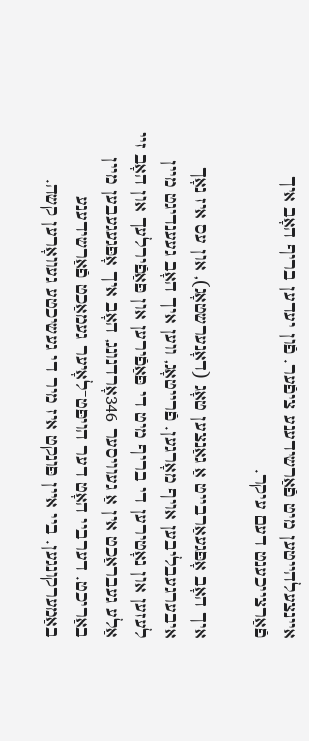איינצעלהייטען מיט פֿאַרשידענע ציפֿער. פֿון יעדען בריף האָב איך פֿאַרצייכענט דעם עיקר.

איך האָב אָפּגעאַרבייט אַ גאַנצען טאָג (דאָנערשטאָג), און עס איז נאָך איבערגעבליבען אויף מאָרגען. פֿרייטאָג, ווען איך האָב געענדיגט מיין לעזען און נאָטירען די בריף מיט די פּאַפֿירען און פּאַפֿירלעך און האָב זיי אַלע געבראַכט אין אַ געוויסער 346אָרדנונג, האָב איך אָפּגעגעבען מיין באַריכט. דערביי האָט דער הויפּט־לאָיער געמאַכט פֿאַרשידענע באַמערקונגען. ביי איין פּונקט איז מיר די געשיכטע געוואָרען קשה.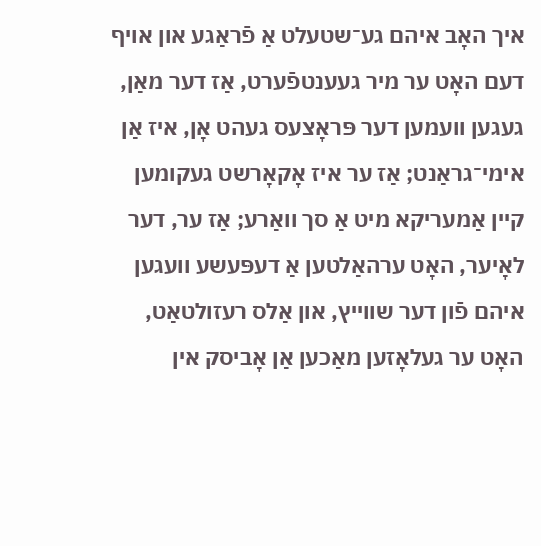איך האָב איהם גע־שטעלט אַ פֿראַגע און אויף דעם האָט ער מיר געענטפֿערט, אַז דער מאַן, געגען וועמען דער פּראָצעס געהט אָן, איז אַן אימי־גראַנט; אַז ער איז אָקאָרשט געקומען קיין אַמעריקא מיט אַ סך וואַרע; אַז ער, דער לאָיער, האָט ערהאַלטען אַ דעפּעשע וועגען איהם פֿון דער שווייץ, און אַלס רעזולטאַט, האָט ער געלאָזען מאַכען אַן אָביסק אין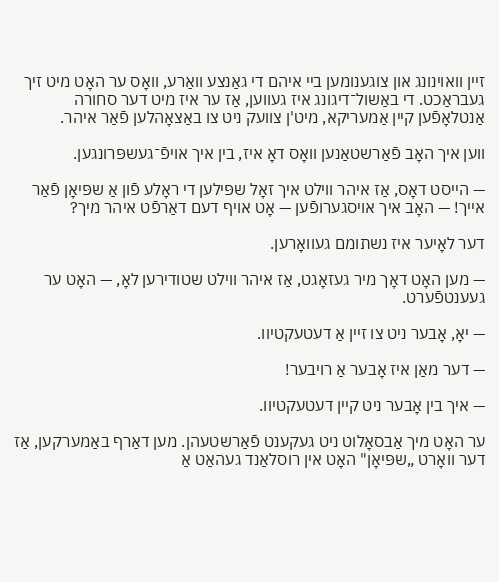זיין וואוינונג און צוגענומען ביי איהם די גאַנצע וואַרע, וואָס ער האָט מיט זיך געבראַכט. די באַשול־דיגונג איז געווען, אַז ער איז מיט דער סחורה אַנטלאָפֿען קיין אַמעריקא, מיט'ן צוועק ניט צו באַצאָהלען פֿאַר איהר.

ווען איך האָב פֿאַרשטאַנען וואָס דאָ איז, בין איך אויפֿ־געשפּרונגען.

— הייסט דאָס, אַז איהר ווילט איך זאָל שפּילען די ראָלע פֿון אַ שפּיאָן פֿאַר אייך! — האָב איך אויסגערופֿען — אָט אויף דעם דאַרפֿט איהר מיך?

דער לאָיער איז נשתומם געוואָרען.

— מען האָט דאָך מיר געזאָגט, אַז איהר ווילט שטודירען לאָ, — האָט ער געענטפֿערט.

— יאָ, אָבער ניט צו זיין אַ דעטעקטיוו.

— דער מאַן איז אָבער אַ רויבער!

— איך בין אָבער ניט קיין דעטעקטיוו.

ער האָט מיך אַבסאָלוט ניט געקענט פֿאַרשטעהן. מען דאַרף באַמערקען, אַז דער וואָרט „שפּיאָן" האָט אין רוסלאַנד געהאַט אַ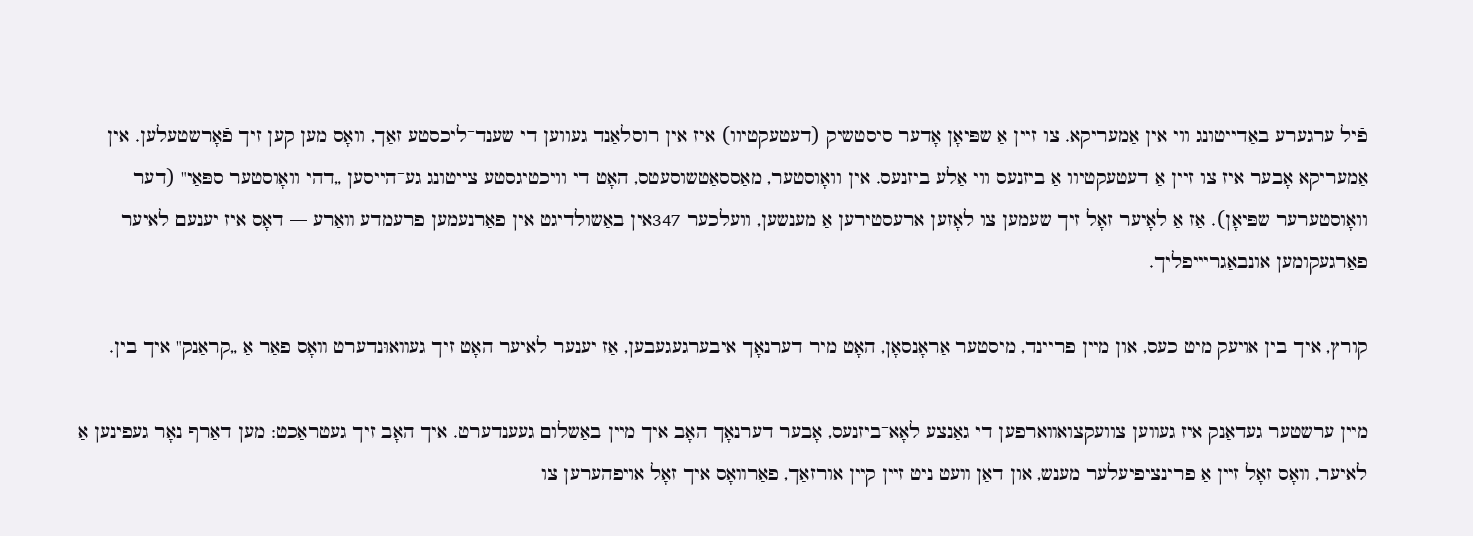פֿיל ערגערע באַדייטונג ווי אין אַמעריקא. צו זיין אַ שפּיאָן אָדער סיסטשיק (דעטעקטיוו) איז אין רוסלאַנד געווען די שענד־ליכסטע זאַך, וואָס מען קען זיך פֿאָרשטעלען. אין אַמעריקא אָבער איז צו זיין אַ דעטעקטיוו אַ ביזנעס ווי אַלע ביזנעס. אין וואָוסטער, מאַססאַטשוסעטס, האָט די וויכטיגסטע צייטונג גע־הייסען „דהי וואָוסטער ספּאַי" (דער וואָוסטערער שפּיאָן). אַז אַ לאָיער זאָל זיך שעמען צו לאָזען ארעסטירען אַ מענשען, וועלכער 347אין באַשולדיגט אין פאַרנעמען פרעמדע װאַרע — דאָס איז יענעם לאיער פאַרגעקומען אונבאַגרײיפליך.

קורץ, איך בין אױעק מיט כעס, און מײן פריינד, מיסטער אַראָנסאָן, האָט מיר דערנאָך איבערגעגעבען, אַז יענער לאיער האָט זיך געװאוּנדערט װאָס פאַר אַ „קראַנק" איך בין.

מײן ערשטער געדאַנק איז געװען צוועקצואװארפען די גאַנצע לאָא־ביזנעס, אָבער דערנאָך האָב איך מײן באַשלום געענדערט. איך האָב זיך געטראַכט: מען דאַרף נאָר געפינען אַ לאיער, װאָס זאָל זײן אַ פרינציפיעלער מענש, און דאַן װעט ניט זײן קײן אורזאַך, פאַרװאָס איך זאָל אױפהערען צו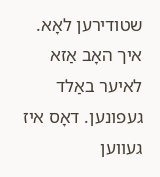שטודירען לאָא. איך האָב אַזא לאיער באַלד געפונען. דאָס איז געװען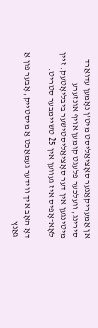אן אַמעריקאַנער סאָציאַליסט מיט'ן נאָמען עדואַרד סירינג, װעלכער פלעגט קומען אױף אונזערע מיטינגען אין דער סאָציאַליסטישער ביבליאָטעק. זײן לאָא־אָפיס איז געװען אין 25 טשײמבער סטריט.

דאָ האָב איך װידער געמאַכט אַ מיסטײק, אָבער פון אַ גאַנץ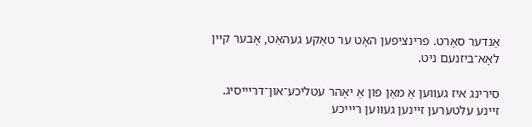אַנדער סאָרט. פרינציפען האָט ער טאַקע געהאַט, אָבער קײן לאָא־ביזנעם ניט.

סירינג איז געװען אַ מאַן פון אַ יאָהר עטליכע־און־דרײיסיג. זײנע עלטערען זײנען געװען רײיכע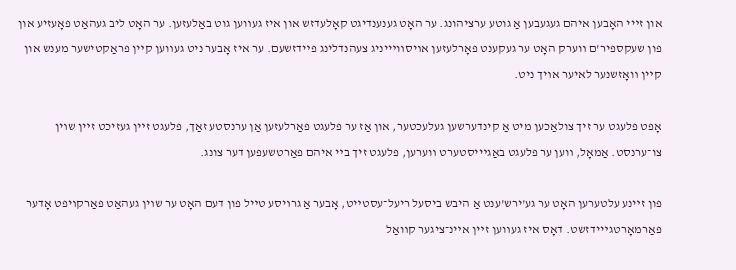און זײי האָבען איהם געגעבען אַ גוטע ערציהונג. ער האָט גענענדיגט קאָלעדזש און איז געװען גוט באַלעזען. ער האָט ליב געהאַט פאָעזיע און פון שעקספיר'ם װערק האָט ער געקענט פאָרלעזען אױסװײיניג צעהנדלינג פײדזשעם. ער איז אָבער ניט געװען קײן פראַקטישער מענש און קײן װאָזשנער לאיער אױך ניט.

אָפט פלעגט ער זיך צולאַכען מיט אַ קינדערשען געלעכטער, און אַז ער פלעגט פאַרלעזען אַן ערנסטע זאַך, פלעגט זײן געזיכט זײן שױן צו־ערנסט. אַמאָל, װען ער פלעגט באַגײיסטערט װערען, פלעגט זיך בײ איהם פאַרטשעפען דער צונג.

פון זײנע עלטערען האָט ער גע'ירש'ענט אַ היבש ביסעל ריעל־עסטײט, אָבער אַ גרױסע טײל פון דעם האָט ער שױן געהאַט פאַרקױפט אָדער פאַרמאָרטגײידזשט. דאָס איז געװען זײן אײנ־ציגער קװאַל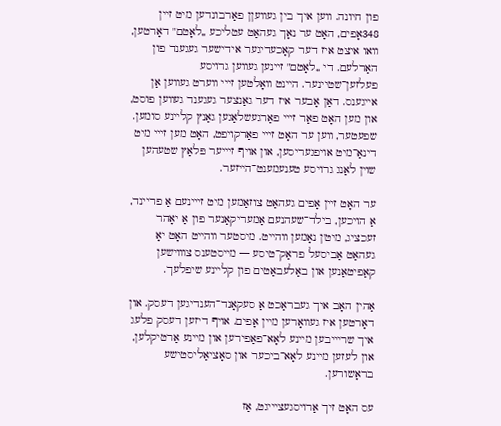פון חיונה. װען איך בין געװעןן פאַרבונדען מיט זײן 348אָפים, האָט ער נאָך געהאַט עטליכע „לאָטם" דאָרטען, װאו איצט איז דער קאָכעדיגער אידישער געגענד פון האַרלעם. די „לאָטם" זײנען געװען גרױסע פעלזען־שטיינער. הײנט װאָלטען זײי װערט געװען אַן אײגענס. דאַן אָבער איז דער גאַנצער געגענד געװען פוסט, און מען האָט פאַר זײי פאַרגעשלאַגען גאַנץ קלײנע סומען. שפעטער, װען ער האָט זײי פאַרקױפט, האָט מען זײי מיט דינאַ־מיט אױפגעריסען, און אױף זײיער פּלאַץ שטעהען שױן לאַנג גרױסע טענעמענט־הײזער.

ער האָט זײן אָפים געהאַט צוזאַמען מיט זײינעם אַ פריינד, אַ הױכען, בילד־שעהנעם אַמעריקאַנער פון אַ יאָהר זעכציג, מיט'ן נאָמען װהײט. מיסטער װהײט האָט יאָ געהאַט אַביסעל פראַק־טיסע — מײסטענס צװױשען קאַפיטאַנען און באַלעבאַטים פון קלײנע שיפלעך.

אַהין האָב איך געבראַכט אַ סעקאָנד־הענדיגען דעסק. און דאָרטען איז געװאָרען מײן אָפים. אױף דיזען דעסק פלעג איך שרײיבען מײנע לאָא־פאַפירען און מײנע אַרטיקלען, און לעזען מײנע לאָא־ביכער און סאָציאַליסטישע בראָשורען.

עס האָט זיך אַרױסגעצײיגט, אַז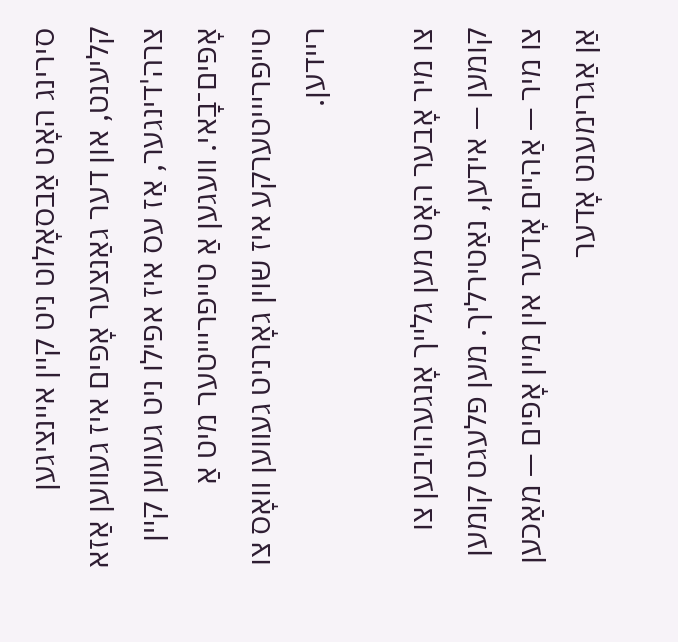סירינג האָט אַבסאָלוט ניט קײן אײנציגען קליענט, און דער גאַנצער אָפים איז געװען אַזא צרה'דינגער, אַז עס איז אפילו ניט געװען קײן אָפים־בָאי. װעגען אַ טײפרײיטער מיט אַ טײפרײיטערקע איז שױן גאָרניט געװען װאָס צו ריידען.

צו מיר אָבער האָט מען גלײך אָנגעהױבען צו קומען — אידען, נאַטירליך. מען פלעגט קומען צו מיר — אַהיים אָדער אין מײן אָפים — מאַכען אַן אַגרימענט אָדער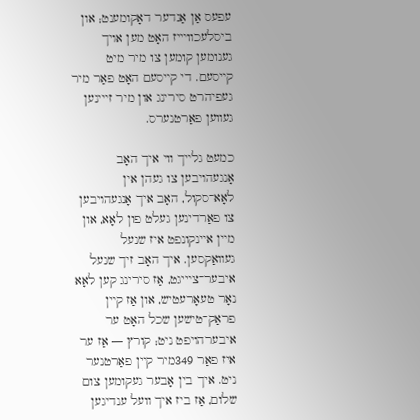עפעס אַן אַנדער דאָקומענט; און ביסלעכװײיז האָט מען אױך גענומען קומען צו מיר מיט קײסעם. די קײסעם האָט פאַר מיר געפיהרט סירינג און מיר זײינען געװען פאַרטנערס.

כמעט גלײך װי איך האָב אָנגעהױבען צו געהן אין לאָא־סקול, האָב איך אָנגעהױבען צו פאַרדינען געלט פון לאָא, און מײן אײנקונפט איז שנעל געװאַקסען. איך האָב זיך שנעל איבער־צײיגט, אַז סירינג קען לאָא נאָר טעאָרעטיש, און אַז קײן פראַק־טישען שכל האָט ער איבערהױפט ניט; קורץ — אַז ער איז פאַר 349מיר קײן פאַרטנער ניט. איך בין אָבער געקומען צום שלום, אַז ביז איך װעל ענדיגען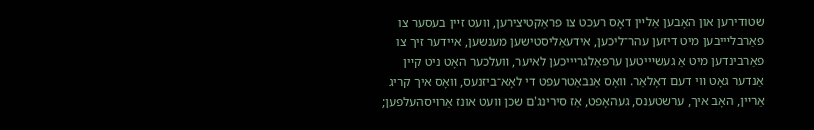שטודירען און האָבען אַלײן דאָס רעכט צו פראַקטיצירען, װעט זײן בעסער צו פאַרבלײיבען מיט דיזען עהר־ליכען, אידעאַליסטישען מענשען, אײדער זיך צו פאַרבינדען מיט אַ געשײיטען ערפאַלגרײיכען לאיער, װעלכער האָט ניט קײן אַנדער גאָט װי דעם דאָלאַר. װאָס אַנבאַטרעפט די לאָא־ביזנעס, װאָס איך קריג אַרײן, האָב איך, ערשטענס, געהאָפט, אַז סירינג'ם שכן װעט אונז אַרױסהעלפען;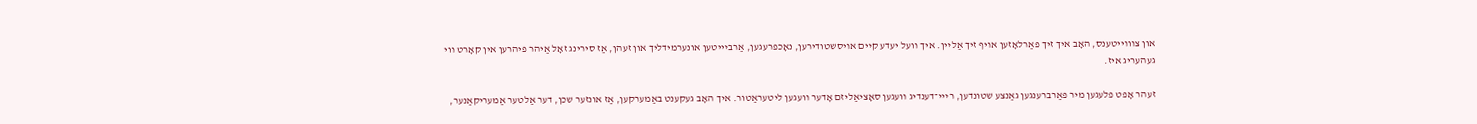און צװױיטענס, האָב איך זיך פאַרלאָזען אױף זיך אַלײן. איך װעל יעדע קײם אױסשטודירען, נאָכפרעגען, אַרבײיטען אונערמידליך און זעהן, אַז סירינג זאָל אַיהר פיהרען אין קאָרט װי געהעריג איז.

זעהר אָפט פלעגען מיר פאַרברענגען גאַנצע שטונדען, רײי־דענדיג װעגען סאָציאַליזם אָדער װעגען ליטעראַטור. איך האָב געקענט באַמערקען, אַז אונזער שכן, דער אַלטער אַמעריקאַנער,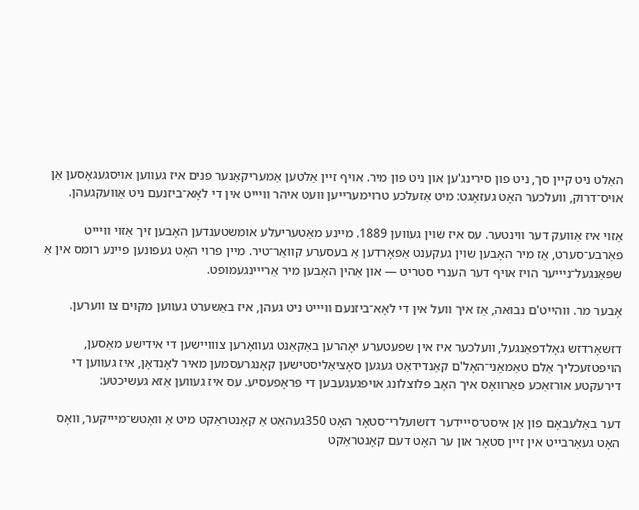האַלט ניט קײן סך, ניט פון סירינג'ען און ניט פון מיר. אױף זײן אַלטען אַמעריקאַנער פנים איז געװען אױסגעגאָסען אַן אױס־דרוק, װעלכער האָט געזאָגט: מיט אַזעלכע טרױמערײען װעט איהר װײיט אין די לאָא־ביזנעם ניט אַװעקגעהן.

אַזױ איז אַװעק דער װינטער. עס איז שױן געװען 1889. מײנע מאַטעריעלע אומשטענדען האָבען זיך אַזױ װײיט פאַרבע־סערט, אַז מיר האָבען שױן געקענט אַפאָרדען אַ בעסערע קװאַר־טיר. מײן פרױ האָט געפונען פײנע רומס אין אַ שפּאַנגעל־נײיער הױז אױף דער הענרי סטריט — און אַהין האָבען מיר אַרײינגעמופט.

אָבער מר. װהײט'ם נבואה, אַז איך װעל אין די לאָא־ביזנעם װײיט ניט געהן, איז באַשערט געװען מקוים צו װערען.

דזשאָרדזש גאָלדפאַנגעל, װעלכער איז אין שפעטערע יאָהרען באַקאַנט געװאָרען צװױישען די אידישע מאַסען, הױפטזעכליך אַלם טאַמאַני־האָל'ם קאַנדידאַט געגען סאָציאַליסטישען קאָנגרעסמען מאיר לאָנדאָן, איז געװען די דירעקטע אורזאַכע פאַרװאָס איך האָב פלוצלונג אױפגעגעבען די פראָפעסיע. עס איז געװען אַזא געשיכטע:

דער באַלעבאָם פון אַן איסט־סײידער דזשועלרי־סטאָר האָט 350געהאַט אַ קאָנטראַקט מיט אַ װאָטש־מײיקער, װאָס האָט געאַרבײט אין זײן סטאָר און ער האָט דעם קאָנטראַקט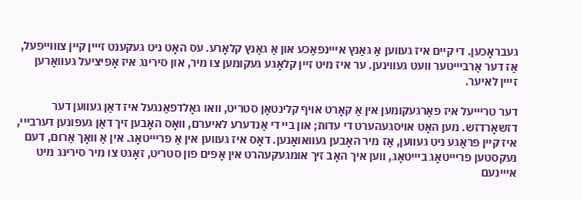געבראָכען. די קײם איז געװען אַ גאַנץ אײינפאַכע און אַ גאַנץ קלאָרע. עס האָט ניט געקענט זײין קײן צװױיפעל, אַז דער אַרבײיטער װעט געװינען. ער איז מיט זײן קלאָגע געקומען צו מיר, און סירינג איז אָפיציעל געװאָרען זײין לאיער.

דער טרײיעל איז פאַרגעקומען אין אַ קאָרט אױף קלינטאָן סטריט, װאו גאָלדפאַנגעל איז דאַן געװען דער דזשאָרדזש. מען האָט אױסגעהערט די עדות; און בײ די אַנדערע לאיערם, װאָס האָבען זיך דאַן געפונען דערבײי, איז קײן פראַגע ניט געװען, אַז מיר האָבען געװאואָנען. דאָס איז געװען אין אַ פרײיטאָג. אין אַ װאָך אַרום, דעם נעקסטען פרײיטאָג בײיטאָג, װען איך האָב זיך אומגעקעהרט אין אָפים פון סטריט, זאָגט צו מיר סירינג מיט אײינעם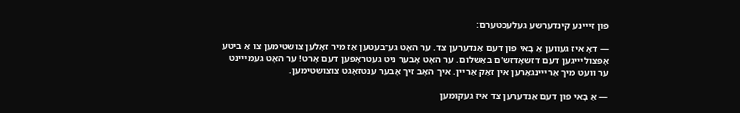פון זײינע קינדערשע געלעכטערם:

— דאָ איז געװען אַ בָאי פון דעם אַנדערען צד. ער האָט גע־בעטען אַז מיר זאָלען צושטימען צו אַ ביטע אָפּצולײיגען דעם דזשאָדזש'ם באַשלום. ער האָט אָבער ניט געטראָפען דעם אָרט! ער האָט געמײינט ער װעט מיך אַרײינגאַרען אין זאַק אַרײן. איך האָב זיך אָבער ענטזאָגט צוצושטימען.

— אַ בָאי פון דעם אַנדערען צד איז געקומען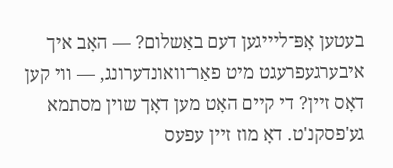בעטען אָפּ־לײיגען דעם באַשלום? — האָב איך איבערגעפרעגט מיט פאַר־װאונדערונג, — װי קען דאָס זײן? די קײם האָט מען דאָך שױן מסתמא גע'פסקנ'ט. דאָ מוז זײן עפעס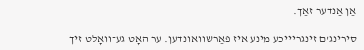אַן אַנדער זאַך.

סירינג'ם זינגרײיכע מינע איז פאַרשװאונדען. ער האָט גע־װאָלט זיך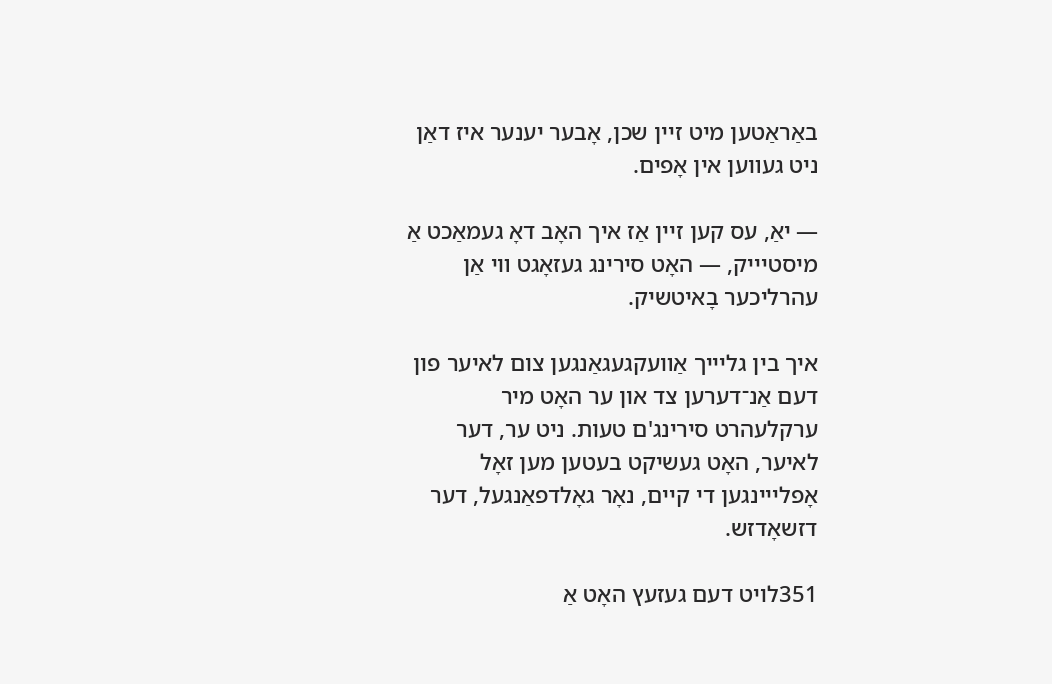באַראַטען מיט זײן שכן, אָבער יענער איז דאַן ניט געװען אין אָפים.

— יאַ, עס קען זײן אַז איך האָב דאָ געמאַכט אַ מיסטײיק, — האָט סירינג געזאָגט װי אַן עהרליכער בָאיטשיק.

איך בין גלײיך אַװעקגעגאַנגען צום לאיער פון דעם אַנ־דערען צד און ער האָט מיר ערקלעהרט סירינג'ם טעות. ניט ער, דער לאיער, האָט געשיקט בעטען מען זאָל אָפלײינגען די קײם, נאָר גאָלדפאַנגעל, דער דזשאָדזש.

351לױט דעם געזעץ האָט אַ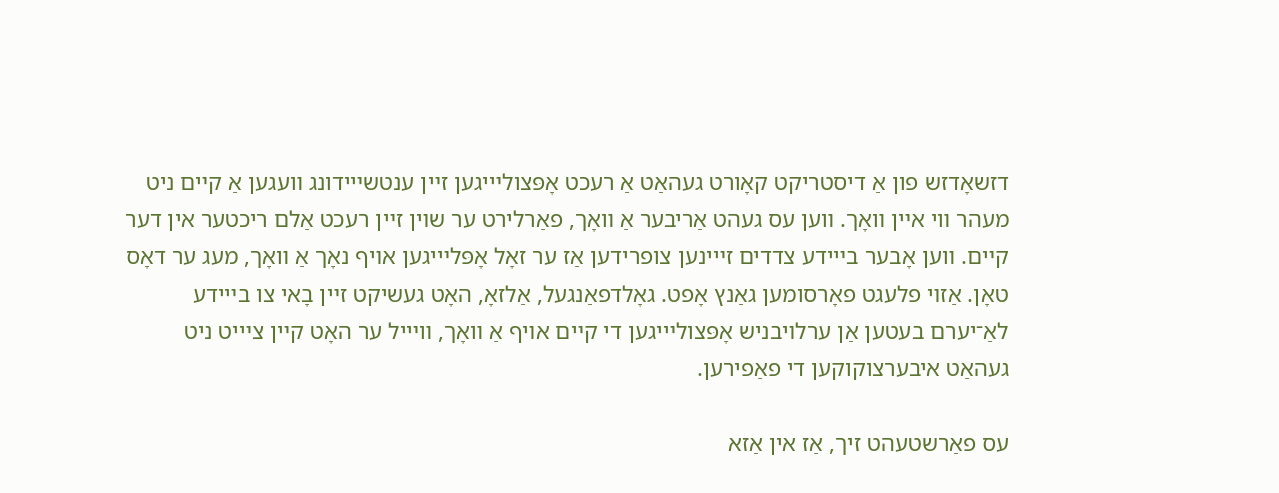דזשאָדזש פון אַ דיסטריקט קאָורט געהאַט אַ רעכט אָפּצולײיגען זײן ענטשײידונג װעגען אַ קײם ניט מעהר װי אײן װאָך. װען עס געהט אַריבער אַ װאָך, פאַרלירט ער שױן זײן רעכט אַלם ריכטער אין דער קײם. װען אָבער בײידע צדדים זײינען צופרידען אַז ער זאָל אָפּלײיגען אױף נאָך אַ װאָך, מעג ער דאָס טאָן. אַזױ פלעגט פאָרסומען גאַנץ אָפט. גאָלדפאַנגעל, אַלזאָ, האָט געשיקט זײן בָאי צו בײידע לאַ־יערם בעטען אַן ערלױבניש אָפּצולײיגען די קײם אױף אַ װאָך, װײיל ער האָט קײן צײיט ניט געהאַט איבערצוקוקען די פאַפירען.

עס פאַרשטעהט זיך, אַז אין אַזא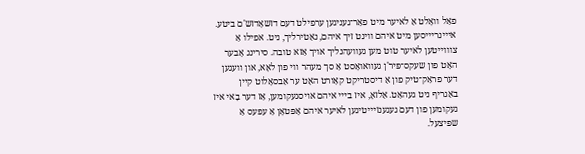פאַל װאָלט אַ לאיער מיט פאַר־געניגען ערפילט דעם דזשאָדזש'ם ביטע. אײינרײיסען מיט איהם װינט זיך איהם, נאַטירליך, ניט. אפילו אַ צװױיטען לאיער טוט מען געװעהנליך אױך אַזא טובה. סירינג אָבער האָט פון שעקס־פּיר'ן געװאואָסט אַ סך מעהר װי פון לאָא, און װעגען דער פראַק־טיק פון אַ דיסטריקט קאָורט האָט ער אַבסאָלוט קײן באַגריף ניט געהאַט. אַלזאָ, איז בײי איהם אױסגעקומען, אַז דער בָאי איז געקומען פון דעם געגענזײיטיגען לאיער איהם אָפּטאָן אַ עפּעס אַ שפּיצעל.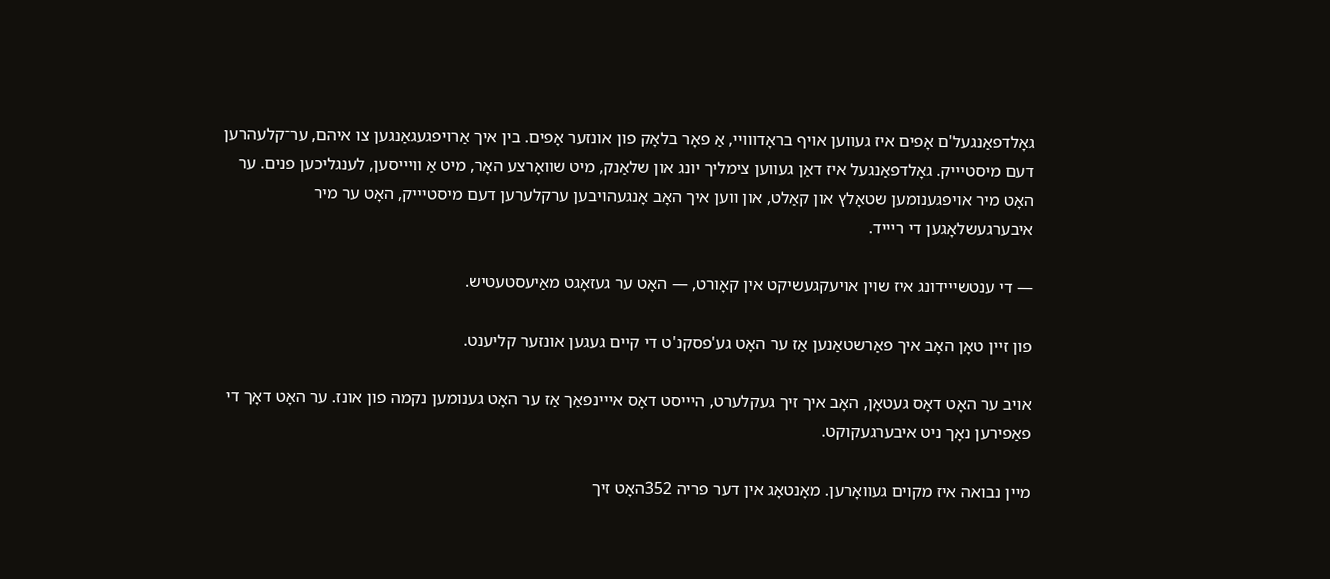גאָלדפאַנגעל'ם אָפים איז געװען אױף בראָדװױי, אַ פאָר בלאָק פון אונזער אָפים. בין איך אַרױפגעגאַנגען צו איהם, ער־קלעהרען דעם מיסטײיק. גאָלדפאַנגעל איז דאַן געװען צימליך יונג און שלאַנק, מיט שװאָרצע האָר, מיט אַ װײיסען, לענגליכען פנים. ער האָט מיר אױפגענומען שטאָלץ און קאַלט, און װען איך האָב אָנגעהױבען ערקלערען דעם מיסטײיק, האָט ער מיר איבערגעשלאָגען די רײיד.

— די ענטשײידונג איז שױן אױעקגעשיקט אין קאָורט, — האָט ער געזאָגט מאַיעסטעטיש.

פון זײן טאָן האָב איך פאַרשטאַנען אַז ער האָט גע'פסקנ'ט די קײם געגען אונזער קליענט.

אױב ער האָט דאָס געטאָן, האָב איך זיך געקלערט, הײיסט דאָס אײינפאַך אַז ער האָט גענומען נקמה פון אונז. ער האָט דאָך די פאַפירען נאָך ניט איבערגעקוקט.

מײן נבואה איז מקוים געװאָרען. מאָנטאָג אין דער פריה 352האָט זיך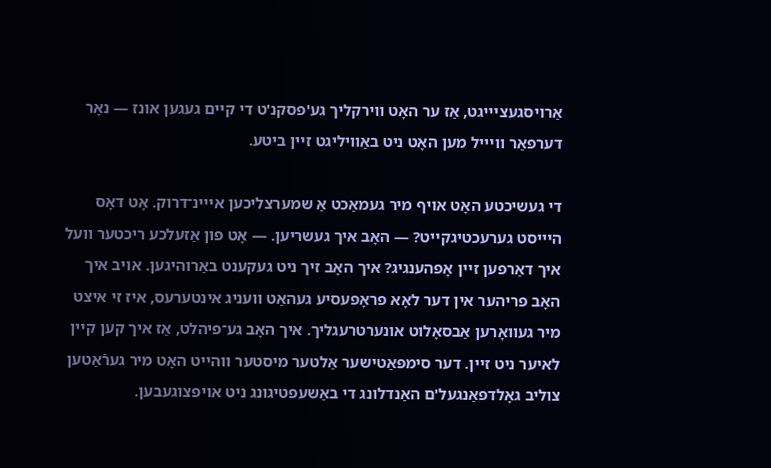אַרױסגעצײיגט, אַז ער האָט װירקליך גע'פסקנ'ט די קײם געגען אונז — נאָר דערפאַר װײיל מען האָט ניט באַװיליגט זײן ביטע.

די געשיכטע האָט אױף מיר געמאַכט אַ שמערצליכען אײינ־דרוק. אָט דאָס הײיסט גערעכטיגקײט? — האָב איך געשריען. — אָט פון אַזעלכע ריכטער װעל איך דאַרפען זײן אָפהענגיג? איך האָב זיך ניט געקענט באַרוהיגען. אױב איך האָב פריהער אין דער לאָא פראָפעסיע געהאַט װעניג אינטערעס, איז זי איצט מיר געװאָרען אַבסאָלוט אונערטרעגליך. איך האָב גע־פיהלט, אַז איך קען קײן לאיער ניט זײן. דער סימפּאַטישער אַלטער מיסטער װהײט האָט מיר גערֿאַטען צוליב גאָלדפאַנגעל'ם האַנדלונג די באַשעפטיגונג ניט אױפצוגעבען.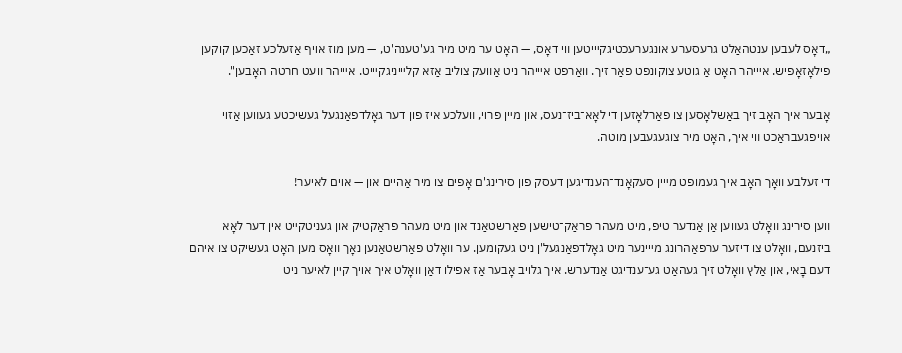„דאָס לעבען ענטהאַלט גרעסערע אונגערעכטיגקײיטען װי דאָס, — האָט ער מיט מיר גע'טענה'ט, — מען מוז אױף אַזעלכע זאַכען קוקען פילאָזאָפיש. אײיהר האָט אַ גוטע צוקונפט פאַר זיך. װאַרפט אײיהר ניט אַװעק צוליב אַזא קלײיניגקײיט. אײיהר װעט חרטה האָבען".

אָבער איך האָב זיך באַשלאָסען צו פאַרלאָזען די לאָא־ביז־נעס, און מײן פרױ, װעלכע איז פון דער גאָלדפאַנגעל געשיכטע געװען אַזױ אױפגעבראַכט װי איך, האָט מיר צוגעגעבען מוטה.

די זעלבע װאָך האָב איך געמופט מײין סעקאָנד־הענדיגען דעסק פון סירינג'ם אָפים צו מיר אַהיים און — אױם לאיער!

װען סירינג װאָלט געװען אַן אַנדער טיפ, מיט מעהר פראַק־טישען פאַרשטאַנד און מיט מעהר פראַקטיק און געניטקײט אין דער לאָא ביזנעם, װאָלט צו דיזער ערפאַהרונג מײינער מיט גאָלדפאַנגעל'ן ניט געקומען. ער װאָלט פאַרשטאַנען נאָך װאָס מען האָט געשיקט צו איהם דעם בָאי, און אַלץ װאָלט זיך געהאַט גע־ענדיגט אַנדערש. איך גלױב אָבער אַז אפילו דאַן װאָלט איך אױך קײן לאיער ניט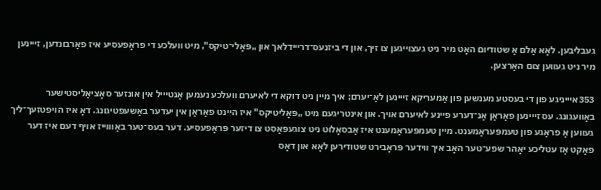געבליבען. לאָא אַלם אַ שטודיום האָט מיר ניט געצױיגען צו זיך, און די ביזנעס־דרײידלאך און „פּאָלי־טיקס", מיט װעלכע די פראָפעסיע איז פאַרבונדען, זײינען מיר ניט געװען צום האַרצען.

353אײיניגע פון די בעסטע מענשען פון אַמעריקא זײינען לאַ־יערם; איך מײן ניט דוקא די לאיערם װעלכע נעמען אַנטײיל אין אונזער סאָציאַליסטישער באַװעגונג. עס זײינען פאַראַן אַנ־דערע פײנע לאיערם אױך. און אינטריגעם מיט „פּאָליטיקס" איז הײנט פאַראַן אין יעדער באַשעפטיגונג. דאָ איז הױפטזעך־ליך געװען אַ פראַגע פון טעמפּעראַמענט. מײן טעמפּעראַמענט איז אַבסאָלוט ניט צוגעפּאַסט צו דיזער פּראָפעסיע. דער בעס־טער באַװױיז אױף דעם איז דער פאַקט אַז עטליכע יאָהר שפע־טער האָב איך װידער פּראָבירט שטודירען לאָא און דאָס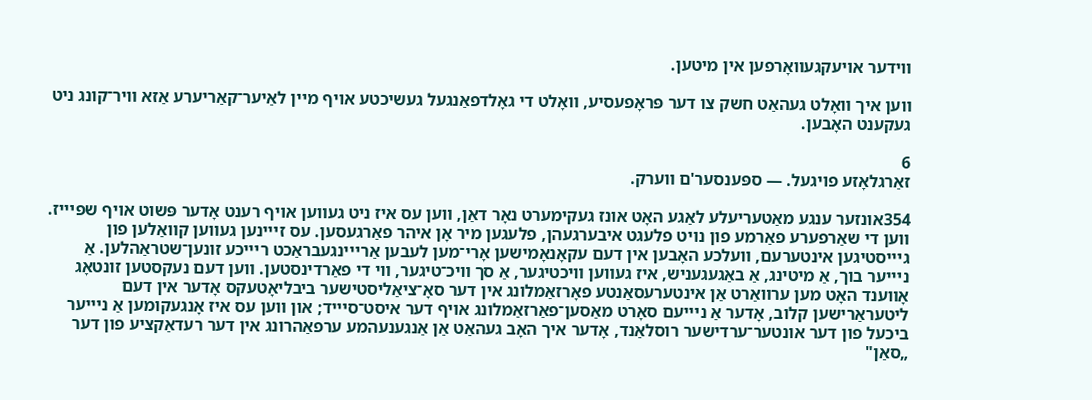װידער אױעקגעװאָרפען אין מיטען.

װען איך װאָלט געהאַט חשק צו דער פּראָפעסיע, װאָלט די גאָלדפאַנגעל געשיכטע אױף מײן לאַיער־קאַריערע אַזא װיר־קונג ניט געקענט האָבען.

6
זאַרגלאָזע פױגעל. — ספּענסער'ם װערק.

354אונזער ענגע מאַטעריעלע לאַגע האָט אונז געקימערט נאָר דאַן, װען עס איז ניט געװען אױף רענט אָדער פּשוט אױף שפּײיז. װען די שאַרפערע פאַרמע פון נױט פלעגט איבערגעהן, פלעגען מיר אָן איהר פאַרגעסען. עס זײינען געװען קװאַלען פון גײיסטיגען אינטערעם, װעלכע האָבען אין דעם עקאָנאָמישען אָרי־מען לעבען אַרײינגעבראַכט רײיכע זונען־שטראַהלען. אַ נײיער בוך, אַ מיטינג, אַ באַגעגעניש, איז געװען װיכטיגער, אַ סך װיכ־טיגער, װי די פאַרדינסטען. װען דעם נעקסטען זונטאָג אָװענד האָט מען ערװאַרט אַן אינטערעסאַנטע פאָרזאַמלונג אין דער סאָ־ציאַליסטישער ביבליאָטעקס אָדער אין דעם ליטעראַרישען קלוב, אָדער אַ נײיעם סאָרט מאַסען־פאַרזאַמלונג אױף דער איסט־סײיד; און װען עס איז אָנגעקומען אַ נײיער ביכעל פון דער אונטער־ערדישער רוסלאַנד, אָדער איך האָב געהאַט אַן אַנגענעהמע ערפאַהרונג אין דער רעדאַקציע פון דער „סאַן"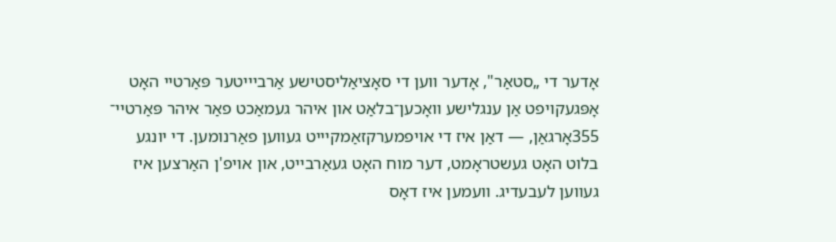אָדער די „סטאַר", אָדער װען די סאָציאַליסטישע אַרבײיטער פּאַרטיי האָט אָפּגעקױפט אַן ענגלישע װאָכען־בלאַט און איהר געמאַכט פאַר איהר פּאַרטיי־ 355אָרגאַן, — דאַן איז די אױפמערקזאַמקײיט געװען פאַרנומען. די יונגע בלוט האָט געשטראָמט, דער מוח האָט געאַרבײט, און אױפ'ן האַרצען איז געװען לעבעדיג. װעמען איז דאָס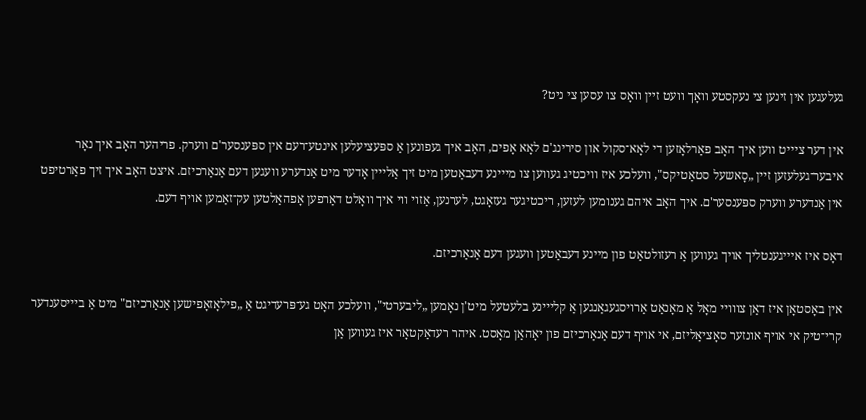געלעגען אין זינען צי נעקסטע װאָך װעט זײן װאָס צו עסען צי ניט?

אין דער צײיט װען איך האָב פאַרלאָזען די לאָא־סקול און סירינג'ם לאָא אָפים, האָב איך געפונען אַ ספּעציעלען אינטע־רעם אין ספּענסער'ם װערק. פריהער האָב איך נאָר איבער־געלעזען זײן „סָאשעל סטאַטיקס", װעלכע איז װיכטיג געװען צו מײינע דעבאַטען מיט זיך אַלײין אָדער מיט אַנדערע װעגען דעם אַנאַרכיזם. איצט האָב איך זיך פאַרטיפט אין אַנדערע װערק ספּענסער'ם. איך האָב איהם גענומען לעזען, ריכטיגער געזאָגט, לערנען, אַזױ װי איך װאָלט דאַרפען אָפהאַלטען עק־זאַמען אױף דעם.

דאָס איז אײיגענטליך אױך געװען אַ רעזולטאַט פון מײנע דעבאַטען װעגען דעם אַנאַרכיזם.

אין באָסטאָן איז דאַן צװױי מאָל אַ מאָנאַט אַרױסגעגאַנגען אַ קלײינע בלעטעל מיט'ן נאָמען „ליבערטי", װעלכע האָט גע־פּרעדיגט אַ „פילאָזאָפישען אַנאַרכיזם" מיט אַ בײיסענדער קרי־טיק אי אױף אונזער סאָציאַליזם, אי אױף דעם אַנאַרכיזם פון יאָהאַן מאָסט. איהר רעדאַקטאָר איז געװען אַן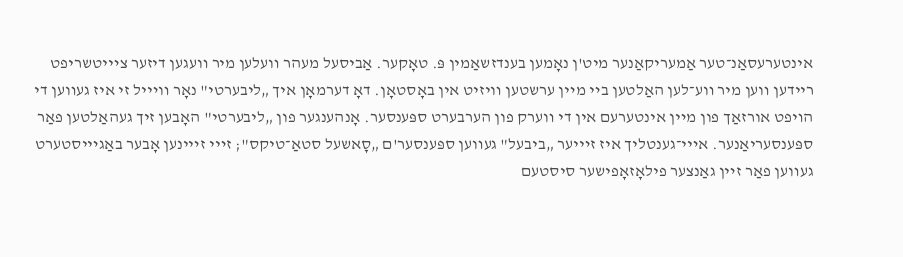אינטערעסאַנ־טער אַמעריקאַנער מיט'ן נאָמען בענדזשאַמין פּ. טאָקער. אַביסעל מעהר װעלען מיר װעגען דיזער צײיטשריפט ריידען װען מיר װע־לען האַלטען בײ מײן ערשטען װיזיט אין באָסטאָן. דאָ דערמאָן איך „ליבערטי" נאָר װײיל זי איז געװען די הױפט אורזאַך פון מײן אינטערעם אין די װערק פון הערבערט ספּענסער. אָנהענגער פון „ליבערטי" האָבען זיך געהאַלטען פאַר ספּענסעריאַנער. אײי־גענטליך איז זײיער „ביבעל" געװען ספּענסער'ם „סָאשעל סטאַ־טיקס"; זײי זײינען אָבער באַגײיסטערט געװען פאַר זײן גאַנצער פילאָזאָפישער סיסטעם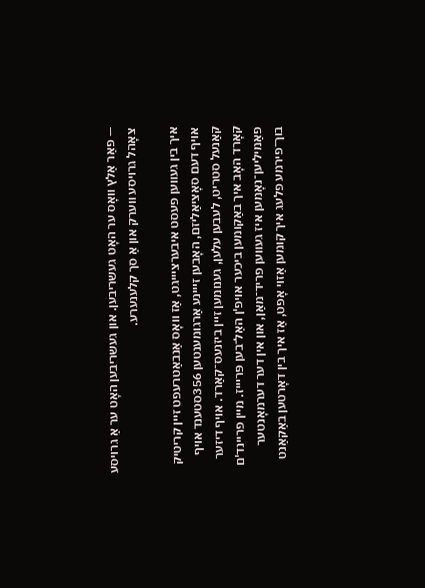— פאַר אַלץ װאָס ער האָט געשריבען. און געשריבען האָט ער אַ גרױסע צאָהל גרױסע װערק און אַ סך קלענערע.

איך בין געװען פעסט איבערצײיגט, אַז װאָס אַנבאַטרעפט זײן קריטיק אױף דעם סאָציאַליזם, האָבען זײינע אַרגומענטען 356סטענד אױף קאַנעל סטריט, לעבען עלען, גענומען זײן ביזנעס־קאַרד. אױף דיזער קאָרד האָב איך באַקומען ביכער אױפ'ן האַל־בען פּרײיז. מײן פריינד'ם פאַמיליען־נאָמען איז געװען פריד־מאַן, און אין דער דערמאָנטער בוך־פירמע פלעג איך קומען אַזױ אָפט, אַז איך בין דאָרטען באַקאַנט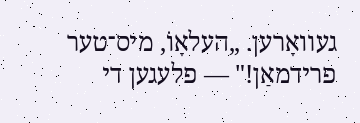געװאָרען. „העלאָוֹ, מיס־טער פרידמאַן!" — פלעגען די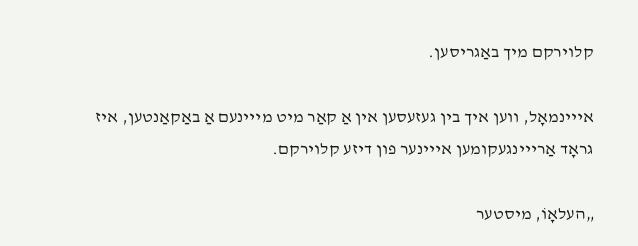קלוירקם מיך באַגריסען.

אײינמאָל, װען איך בין געזעסען אין אַ קאַר מיט מײינעם אַ באַקאַנטען, איז גראָד אַרײינגעקומען אײינער פון דיזע קלוירקם.

„העלאָוֹ, מיסטער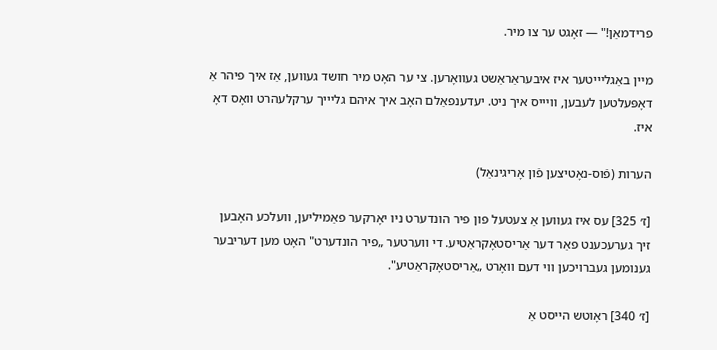פרידמאַן!" — זאָגט ער צו מיר.

מײן באַגלײיטער איז איבעראַראַשט געװאָרען. צי ער האָט מיר חושד געװען, אַז איך פיהר אַ דאָפּעלטען לעבען, װײיס איך ניט. יעדענפאַלם האָב איך איהם גלײיך ערקלעהרט װאָס דאָ איז.

הערות (פֿוס-נאָטיצען פֿון אָריגינאַל)

[ז׳ 325] עס איז געווען אַ צעטעל פון פיר הונדערט ניו יאָרקער פאַמיליען, וועלכע האָבען זיך גערעכענט פאַר דער אַריסטאָקראַטיע. די ווערטער „פיר הונדערט" האָט מען דעריבער גענומען געברויכען ווי דעם וואָרט „אַריסטאָקראַטיע".

[ז׳ 340] ראָוטש הייסט אַ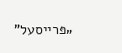„פּרייסעל"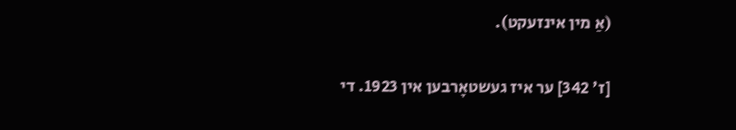(אַ מין אינזעקט).

[ז׳ 342] ער איז געשטאָרבען אין 1923. די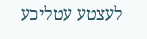לעצטע עטליכע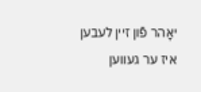יאָהר פֿון זיין לעבען איז ער געווען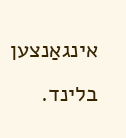אינגאַנצען בלינד.